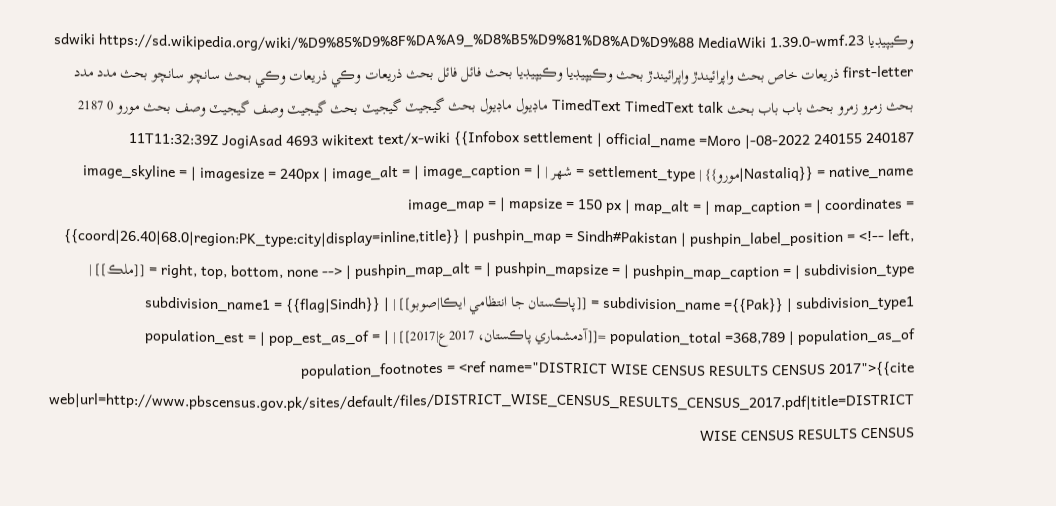وڪيپيڊيا sdwiki https://sd.wikipedia.org/wiki/%D9%85%D9%8F%DA%A9_%D8%B5%D9%81%D8%AD%D9%88 MediaWiki 1.39.0-wmf.23 first-letter ذريعات خاص بحث واپرائيندڙ واپرائيندڙ بحث وڪيپيڊيا وڪيپيڊيا بحث فائل فائل بحث ذريعات وڪي ذريعات وڪي بحث سانچو سانچو بحث مدد مدد بحث زمرو زمرو بحث باب باب بحث TimedText TimedText talk ماڊيول ماڊيول بحث گيجيٽ گيجيٽ بحث گيجيٽ وصف گيجيٽ وصف بحث مورو 0 2187 240187 240155 2022-08-11T11:32:39Z JogiAsad 4693 wikitext text/x-wiki {{Infobox settlement | official_name =Moro | native_name = {{Nastaliq|مورو}} | settlement_type = شهر | image_skyline = | imagesize = 240px | image_alt = | image_caption = | image_map = | mapsize = 150 px | map_alt = | map_caption = | coordinates = {{coord|26.40|68.0|region:PK_type:city|display=inline,title}} | pushpin_map = Sindh#Pakistan | pushpin_label_position = <!-- left, right, top, bottom, none --> | pushpin_map_alt = | pushpin_mapsize = | pushpin_map_caption = | subdivision_type = [[ملڪ]] | subdivision_name ={{Pak}} | subdivision_type1 = [[پاڪستان جا انتظامي ايڪا|صوبو]] | subdivision_name1 = {{flag|Sindh}} | population_total =368,789 | population_as_of =[[آدمشماري پاڪستان، 2017ع|2017]] | population_est = | pop_est_as_of = | population_footnotes = <ref name="DISTRICT WISE CENSUS RESULTS CENSUS 2017">{{cite web|url=http://www.pbscensus.gov.pk/sites/default/files/DISTRICT_WISE_CENSUS_RESULTS_CENSUS_2017.pdf|title=DISTRICT WISE CENSUS RESULTS CENSUS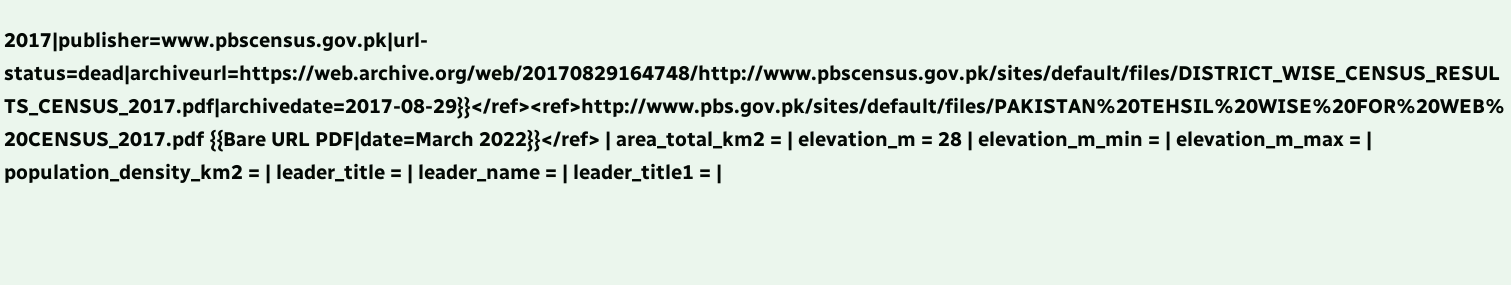2017|publisher=www.pbscensus.gov.pk|url-status=dead|archiveurl=https://web.archive.org/web/20170829164748/http://www.pbscensus.gov.pk/sites/default/files/DISTRICT_WISE_CENSUS_RESULTS_CENSUS_2017.pdf|archivedate=2017-08-29}}</ref><ref>http://www.pbs.gov.pk/sites/default/files/PAKISTAN%20TEHSIL%20WISE%20FOR%20WEB%20CENSUS_2017.pdf {{Bare URL PDF|date=March 2022}}</ref> | area_total_km2 = | elevation_m = 28 | elevation_m_min = | elevation_m_max = | population_density_km2 = | leader_title = | leader_name = | leader_title1 = |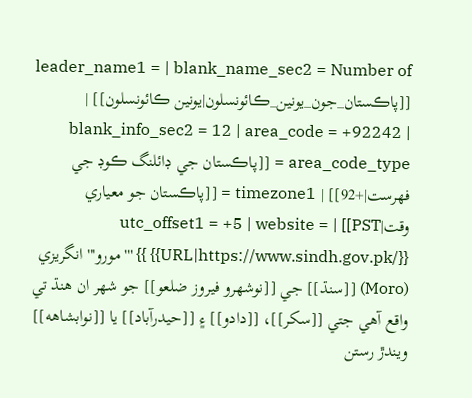leader_name1 = | blank_name_sec2 = Number of [[پاڪستان_جون_يونين_ڪائونسلون|يونين ڪائونسلون]] | blank_info_sec2 = 12 | area_code = +92242 | area_code_type = [[پاڪستان جي ڊائلنگ ڪوڊ جي فهرست|+92]] | timezone1 = [[پاڪستان جو معياري وقت|PST]] | utc_offset1 = +5 | website = {{URL|https://www.sindh.gov.pk/}} }} '''مورو''' انگريزي (Moro) [[سنڌ]] جي [[نوشهرو فيروز ضلعو]] جو شهر ان هنڌ تي واقع آهي جتي [[سکر]]، [[دادو]] ۽ [[حيدرآباد]] يا [[نوابشاهه]] ويندڙ رستن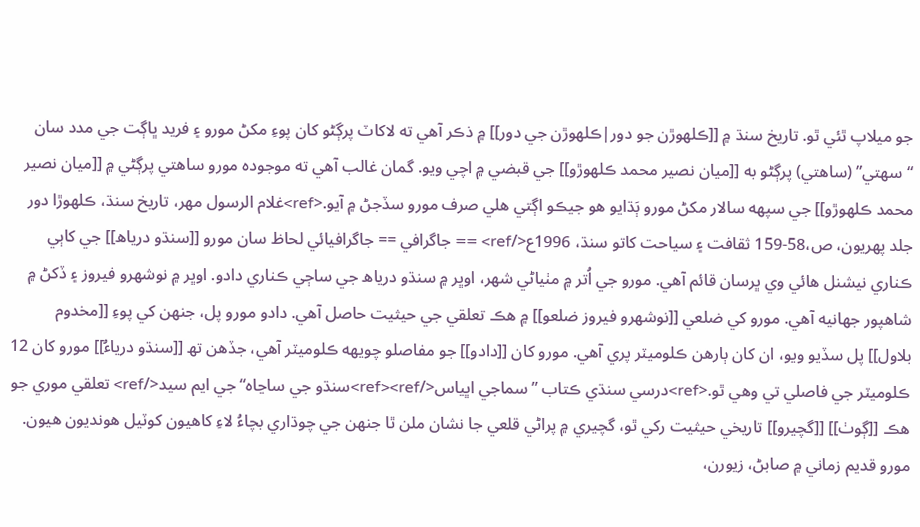جو ميلاپ ٿئي ٿو. تاريخ سنڌ ۾ [[ڪلھوڙن جو دور|ڪلهوڙن جي دور]] ۾ ذڪر آهي ته لاکاٽ پرڳڻو کان پوءِ مکڻ مورو ۽ فريد ڀاڳت جي مدد سان “سهتي” (ساهتي) پرڳڻو به [[ميان نصير محمد ڪلھوڙو]] جي قبضي ۾ اچي ويو. گمان غالب آهي ته موجوده مورو ساهتي پرڳڻي ۾ [[ميان نصير محمد ڪلھوڙو]] جي سپهه سالار مکڻ مورو ٻَڌايو هو جيڪو اڳتي هلي صرف مورو سڏجڻ ۾ آيو.<ref>غلام الرسول مهر، تاريخ سنڌ، ڪلهوڙا دور جلد پهريون، ص،58-159 ثقافت ۽ سياحت کاتو سنڌ، 1996ع</ref> == جاگرافي == جاگرافيائي لحاظ سان مورو [[سنڌو درياھ]] جي کاٻي ڪناري نيشنل هائي وي ڀرسان قائم آهي. مورو جي اُتر ۾ مٺياڻي شهر، اوڀر ۾ سنڌو درياھ جي ساڄي ڪناري دادو. اوڀر ۾ نوشهرو فيروز ۽ ڏکڻ ۾ شاهپور جهانيه آهي. مورو کي ضلعي [[نوشهرو فيروز ضلعو]] ۾ هڪ تعلقي جي حيثيت حاصل آهي. دادو مورو پل، جنهن کي پوءِ [[مخدوم بلاول]] پل سڏيو ويو، ان کان ٻارهن ڪلوميٽر پري آهي. مورو کان [[دادو]] جو مفاصلو چويهه ڪلوميٽر آهي، جڏھن تھ [[سنڌو درياءُ]] مورو کان 12 ڪلوميٽر جي فاصلي تي وھي ٿو.<ref>درسي سنڌي ڪتاب ”سماجي اڀياس</ref><ref>سنڌو جي ساڃاه“ جي ايم سيد</ref> تعلقي موري جو هڪ [[ڳوٺ]] [[گچيرو]] تاريخي حيثيت رکي ٿو، گچيري ۾ پراڻي قلعي جا نشان ملن ٿا جنهن جي چوڌاري بچاءُ لاءِ کاهيون کوٽيل هونديون هيون. مورو قديم زماني ۾ صابڻ، زيورن،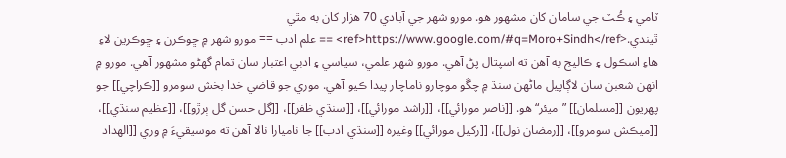ٽامي ۽ ڪُٽ جي سامان کان مشهور هو. مورو شهر جي آبادي 70 هزار کان به مٿي ٿيندي.<ref>https://www.google.com/#q=Moro+Sindh</ref> == علم ادب == مورو شهر ۾ ڇوڪرن ۽ ڇوڪرين لاءِ هاءِ اسڪول ۽ ڪاليج به آهن ته اسپتال پڻ آهي. مورو شهر علمي، سياسي ۽ ادبي اعتبار سان تمام گهڻو مشهور آهي. مورو ۾ انهن شعبن سان لاڳاپيل ماڻهن سنڌ ۾ چڱو موچارو ناماچار پيدا ڪيو آهي. موري جو قاضي خدا بخش سومرو [[ڪراچي]] جو پهريون [[مسلمان]] ”ميئر“ هو. [[ناصر مورائي]]، [[راشد مورائي]]، [[سنڌي ظفر]]، [[گل حسن گل ٻرڙو]]، [[عظيم سنڌي]]، [[ميڪش سومرو]]، [[رمضان نول]]، [[رکيل مورائي]] وغيره [[سنڌي ادب]] جا ناميارا نالا آهن ته موسيقيءَ ۾ وري [[الهداد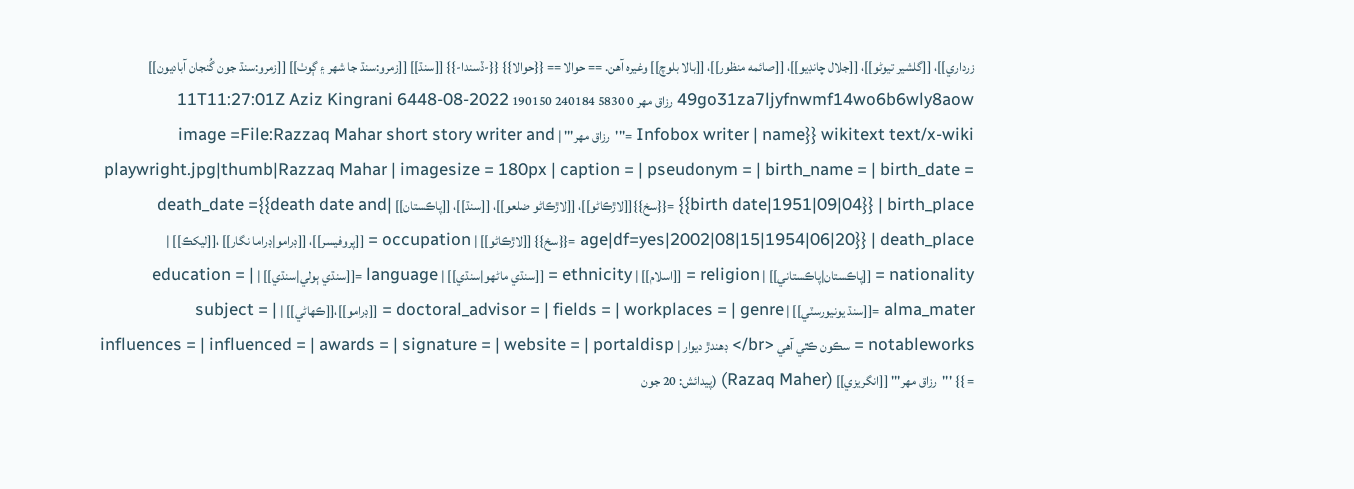زرداري]]، [[گلشير تيوڻو]]، [[جلال چانڊيو]]، [[صائمه منظور]]، [[بالا بلوچ]] وغيره آهن. == حوالا == {{حوالا}} {{-ڏسندا-}} [[سنڌ]] [[زمرو:سنڌ جا شهر ۽ ڳوٺ]] [[زمرو:سنڌ جون گُنجان آباديون]] 49go31za7ljyfnwmf14wo6b6wly8aow رزاق مهر 0 5830 240184 190150 2022-08-11T11:27:01Z Aziz Kingrani 6448 wikitext text/x-wiki {{Infobox writer | name ='''رزاق مهر''' | image =File:Razzaq Mahar short story writer and playwright.jpg|thumb|Razzaq Mahar | imagesize = 180px | caption = | pseudonym = | birth_name = | birth_date = {{birth date|1951|09|04}} | birth_place ={{سخ}}[[لاڙڪاڻو]]، [[لاڙڪاڻو ضلعو]]، [[سنڌ]]، [[پاڪستان]] |death_date ={{death date and age|df=yes|2002|08|15|1954|06|20}} | death_place ={{سخ}} [[لاڙڪاڻو]] | occupation = [[پروفيسر]]، [[ڊرامو|ڊراما نگار]] ،[[ليکڪ]] | nationality = [[پاڪستان|پاڪستاني]] | religion = [[اسلام]] | ethnicity = [[سنڌي ماڻهو|سنڌي]] | language =[[سنڌي ٻولي|سنڌي]] | education = | alma_mater =[[سنڌ يونيورسٽي]] | doctoral_advisor = | fields = | workplaces = | genre = [[ڊرامو]]،[[ڪھاڻي]] | subject = | notableworks = سڪون ڪٿي آهي <br/> ڊهندڙ ديوار | influences = | influenced = | awards = | signature = | website = | portaldisp = }} '''رزاق مهر''' [[انگريزي]] (Razaq Maher) (پيدائش: 20 جون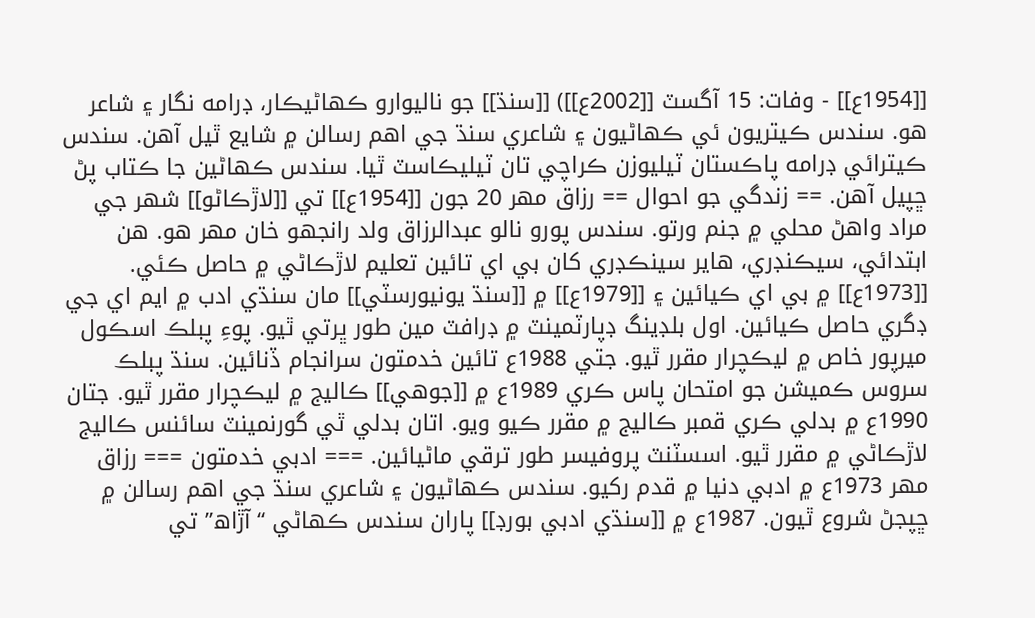[[1954ع]] - وفات: 15 آگسٽ [[2002ع]]) [[سنڌ]] جو ناليوارو ڪهاڻيڪار، ڊرامه نگار ۽ شاعر هو. سندس ڪيتريون ئي ڪهاڻيون ۽ شاعري سنڌ جي اهم رسالن ۾ شايع ٿيل آهن. سندس ڪيترائي ڊرامه پاڪستان ٽيليوزن ڪراچي تان ٽيليڪاسٽ ٿيا. سندس ڪهاڻين جا ڪتاب پڻ ڇپيل آهن. == زندگي جو احوال == رزاق مهر 20 جون [[1954ع]] تي [[لاڙڪاڻو]] شهر جي مراد واهڻ محلي ۾ جنم ورتو. سندس پورو نالو عبدالرزاق ولد رانجهو خان مهر هو. هن ابتدائي، سيڪنڊري، هاير سينڪڊري کان بي اي تائين تعليم لاڙڪاڻي ۾ حاصل ڪئي. [[1973ع]] ۾ بي اي ڪيائين ۽ [[1979ع]] ۾ [[سنڌ يونيورسٽي]] مان سنڌي ادب ۾ ايم اي جي ڊگري حاصل ڪيائين. اول بلڊينگ ڊپارٽمينٽ ۾ ڊرافٽ مين طور ڀرتي ٿيو. پوءِ پبلڪ اسڪول ميرپور خاص ۾ ليڪچرار مقرر ٿيو. جتي 1988ع تائين خدمتون سرانجام ڏنائين. سنڌ پبلڪ سروس ڪميشن جو امتحان پاس ڪري 1989ع ۾ [[جوهي]] ڪاليج ۾ ليڪچرار مقرر ٿيو. جتان 1990ع ۾ بدلي ڪري قمبر ڪاليج ۾ مقرر ڪيو ويو. اتان بدلي ٿي گورنمينٽ سائنس ڪاليج لاڙڪاڻي ۾ مقرر ٿيو. اسسٽنٽ پروفيسر طور ترقي ماڻيائين. === ادبي خدمتون === رزاق مهر 1973ع ۾ ادبي دنيا ۾ قدم رکيو. سندس ڪهاڻيون ۽ شاعري سنڌ جي اهم رسالن ۾ ڇپجڻ شروع ٿيون. 1987ع ۾ [[سنڌي ادبي بورڊ]] پاران سندس ڪهاڻي “آڙاھ” تي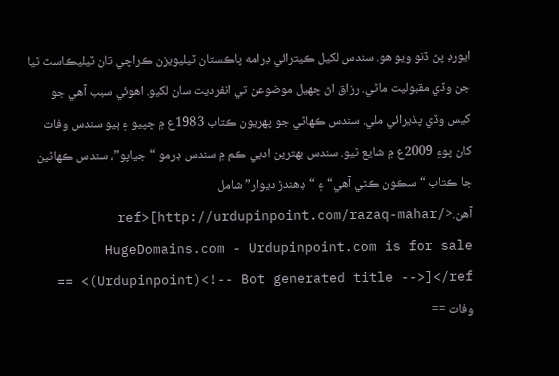ايورڊ پڻ ڏنو ويو هو. سندس لکيل ڪيترائي ڊرامه پاڪستان ٽيليويزن ڪراچي تان ٽيليڪاسٽ ٿيا جن وڏي مقبوليت ماڻي. رزاق اڻ ڇهيل موضوعن تي انفرديت سان لکيو. اهوئي سبب آهي جو کيس وڏي پذيرائي ملي. سندس ڪهاڻي جو پهريون ڪتاب 1983ع ۾ ڇپيو ۽ ٻيو سندس وفات کان پوءِ 2009ع ۾ شايع ٿيو. سندس بهترين ادبي ڪم ۾ سندس ڊرمو “جياپو”، سندس ڪهاڻين جا ڪتاب “سڪون ڪٿي آهي“ ۽ “ڊهندڙ ديوار” شامل آهن.<ref>[http://urdupinpoint.com/razaq-mahar/ HugeDomains.com - Urdupinpoint.com is for sale (Urdupinpoint)<!-- Bot generated title -->]</ref> == وفات ==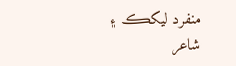منفرد ليکڪ ۽ شاعر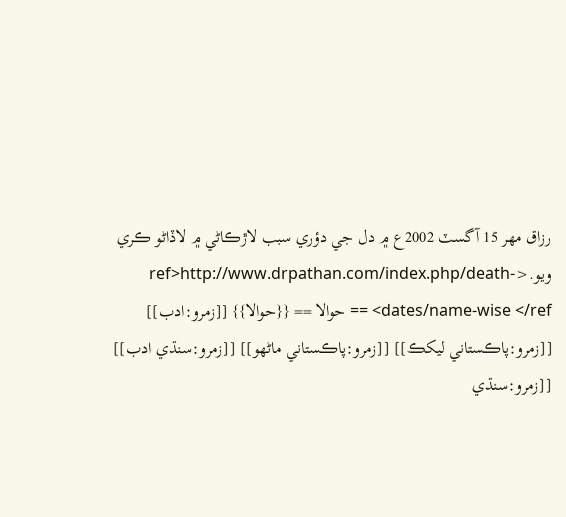رزاق مهر 15 آگسٽ 2002ع ۾ دل جي دؤري سبب لاڙڪاڻي ۾ لاڏاڻو ڪري ويو.<ref>http://www.drpathan.com/index.php/death-dates/name-wise </ref> == حوالا == {{حوالا}} [[زمرو:ادب]] [[زمرو:پاڪستاني ليکڪ]] [[زمرو:پاڪستاني ماڻهو]] [[زمرو:سنڌي ادب]] [[زمرو:سنڌي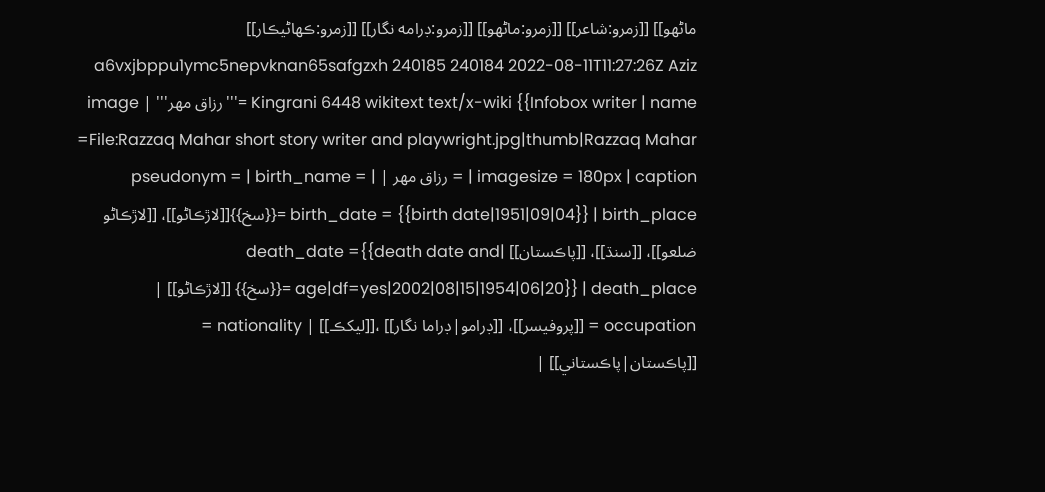ماڻھو]] [[زمرو:شاعر]] [[زمرو:ماڻھو]] [[زمرو:ڊرامه نگار]] [[زمرو:ڪهاڻيڪار]] a6vxjbppu1ymc5nepvknan65safgzxh 240185 240184 2022-08-11T11:27:26Z Aziz Kingrani 6448 wikitext text/x-wiki {{Infobox writer | name ='''رزاق مهر''' | image =File:Razzaq Mahar short story writer and playwright.jpg|thumb|Razzaq Mahar | imagesize = 180px | caption = رزاق مهر | pseudonym = | birth_name = | birth_date = {{birth date|1951|09|04}} | birth_place ={{سخ}}[[لاڙڪاڻو]]، [[لاڙڪاڻو ضلعو]]، [[سنڌ]]، [[پاڪستان]] |death_date ={{death date and age|df=yes|2002|08|15|1954|06|20}} | death_place ={{سخ}} [[لاڙڪاڻو]] | occupation = [[پروفيسر]]، [[ڊرامو|ڊراما نگار]] ،[[ليکڪ]] | nationality = [[پاڪستان|پاڪستاني]] |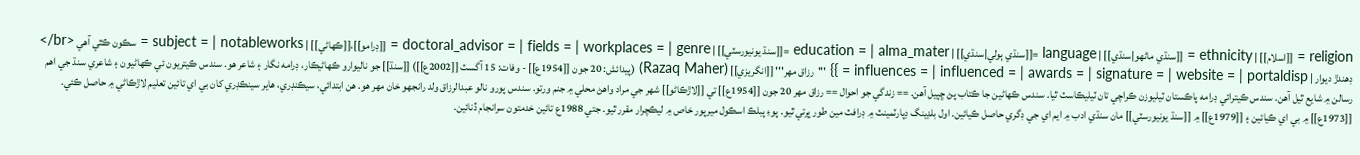religion = [[اسلام]] | ethnicity = [[سنڌي ماڻهو|سنڌي]] | language =[[سنڌي ٻولي|سنڌي]] | education = | alma_mater =[[سنڌ يونيورسٽي]] | doctoral_advisor = | fields = | workplaces = | genre = [[ڊرامو]]،[[ڪھاڻي]] | subject = | notableworks = سڪون ڪٿي آهي <br/> ڊهندڙ ديوار | influences = | influenced = | awards = | signature = | website = | portaldisp = }} '''رزاق مهر''' [[انگريزي]] (Razaq Maher) (پيدائش: 20 جون [[1954ع]] - وفات: 15 آگسٽ [[2002ع]]) [[سنڌ]] جو ناليوارو ڪهاڻيڪار، ڊرامه نگار ۽ شاعر هو. سندس ڪيتريون ئي ڪهاڻيون ۽ شاعري سنڌ جي اهم رسالن ۾ شايع ٿيل آهن. سندس ڪيترائي ڊرامه پاڪستان ٽيليوزن ڪراچي تان ٽيليڪاسٽ ٿيا. سندس ڪهاڻين جا ڪتاب پڻ ڇپيل آهن. == زندگي جو احوال == رزاق مهر 20 جون [[1954ع]] تي [[لاڙڪاڻو]] شهر جي مراد واهڻ محلي ۾ جنم ورتو. سندس پورو نالو عبدالرزاق ولد رانجهو خان مهر هو. هن ابتدائي، سيڪنڊري، هاير سينڪڊري کان بي اي تائين تعليم لاڙڪاڻي ۾ حاصل ڪئي. [[1973ع]] ۾ بي اي ڪيائين ۽ [[1979ع]] ۾ [[سنڌ يونيورسٽي]] مان سنڌي ادب ۾ ايم اي جي ڊگري حاصل ڪيائين. اول بلڊينگ ڊپارٽمينٽ ۾ ڊرافٽ مين طور ڀرتي ٿيو. پوءِ پبلڪ اسڪول ميرپور خاص ۾ ليڪچرار مقرر ٿيو. جتي 1988ع تائين خدمتون سرانجام ڏنائين.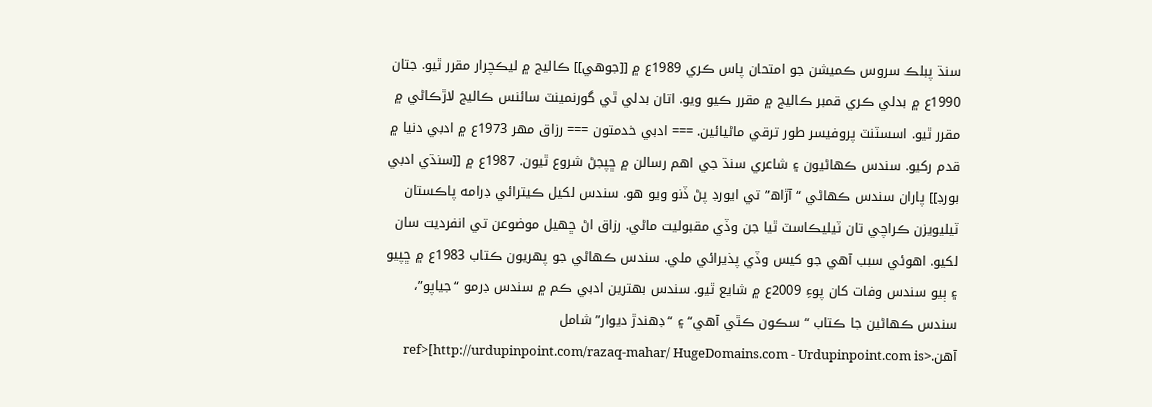سنڌ پبلڪ سروس ڪميشن جو امتحان پاس ڪري 1989ع ۾ [[جوهي]] ڪاليج ۾ ليڪچرار مقرر ٿيو. جتان 1990ع ۾ بدلي ڪري قمبر ڪاليج ۾ مقرر ڪيو ويو. اتان بدلي ٿي گورنمينٽ سائنس ڪاليج لاڙڪاڻي ۾ مقرر ٿيو. اسسٽنٽ پروفيسر طور ترقي ماڻيائين. === ادبي خدمتون === رزاق مهر 1973ع ۾ ادبي دنيا ۾ قدم رکيو. سندس ڪهاڻيون ۽ شاعري سنڌ جي اهم رسالن ۾ ڇپجڻ شروع ٿيون. 1987ع ۾ [[سنڌي ادبي بورڊ]] پاران سندس ڪهاڻي “آڙاھ” تي ايورڊ پڻ ڏنو ويو هو. سندس لکيل ڪيترائي ڊرامه پاڪستان ٽيليويزن ڪراچي تان ٽيليڪاسٽ ٿيا جن وڏي مقبوليت ماڻي. رزاق اڻ ڇهيل موضوعن تي انفرديت سان لکيو. اهوئي سبب آهي جو کيس وڏي پذيرائي ملي. سندس ڪهاڻي جو پهريون ڪتاب 1983ع ۾ ڇپيو ۽ ٻيو سندس وفات کان پوءِ 2009ع ۾ شايع ٿيو. سندس بهترين ادبي ڪم ۾ سندس ڊرمو “جياپو”، سندس ڪهاڻين جا ڪتاب “سڪون ڪٿي آهي“ ۽ “ڊهندڙ ديوار” شامل آهن.<ref>[http://urdupinpoint.com/razaq-mahar/ HugeDomains.com - Urdupinpoint.com is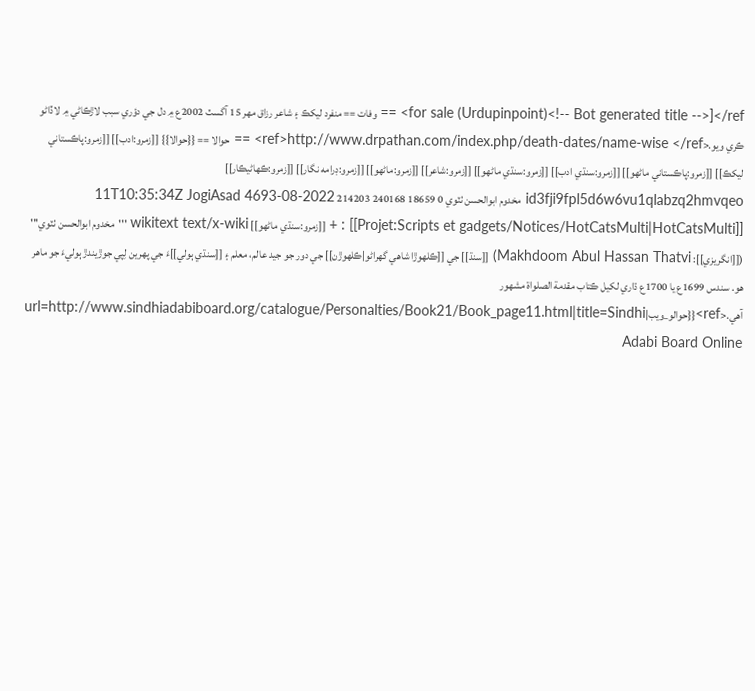for sale (Urdupinpoint)<!-- Bot generated title -->]</ref> == وفات == منفرد ليکڪ ۽ شاعر رزاق مهر 15 آگسٽ 2002ع ۾ دل جي دؤري سبب لاڙڪاڻي ۾ لاڏاڻو ڪري ويو.<ref>http://www.drpathan.com/index.php/death-dates/name-wise </ref> == حوالا == {{حوالا}} [[زمرو:ادب]] [[زمرو:پاڪستاني ليکڪ]] [[زمرو:پاڪستاني ماڻهو]] [[زمرو:سنڌي ادب]] [[زمرو:سنڌي ماڻھو]] [[زمرو:شاعر]] [[زمرو:ماڻھو]] [[زمرو:ڊرامه نگار]] [[زمرو:ڪهاڻيڪار]] id3fji9fpl5d6w6vu1qlabzq2hmvqeo مخدوم ابوالحسن ٺٽوي 0 18659 240168 214203 2022-08-11T10:35:34Z JogiAsad 4693 [[Projet:Scripts et gadgets/Notices/HotCatsMulti|HotCatsMulti]] : + [[زمرو:سنڌي ماڻھو]] wikitext text/x-wiki '''مخدوم ابوالحسن ٺٽوي''' ([[انگريزي]]: Makhdoom Abul Hassan Thatvi) [[سنڌ]] جي [[ڪلهوڙا شاهي گهراڻو|ڪلهوڙن]] جي دور جو جيد عالم، معلم ۽ [[سنڌي ٻولي]]ءَ جي پهرين لِپي جوڙيندڙ ٻوليءَ جو ماهر هو. سندس 1699ع يا 1700ع ڌاري لکيل ڪتاب مقدمة الصلواة مشهور آهي.<ref>{{حوالو_ويب|url=http://www.sindhiadabiboard.org/catalogue/Personalties/Book21/Book_page11.html|title=Sindhi Adabi Board Online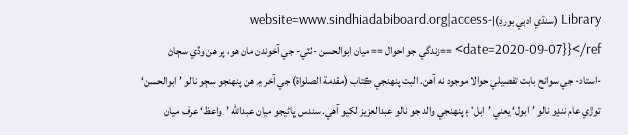Library (سنڌي ادبي بورڊ)|website=www.sindhiadabiboard.org|access-date=2020-09-07}}</ref> ==زندگي جو احوال == ميان ابوالحسن -ٺٽي- جي آخوندن مان هو، پر هن وڏي سڄاڻ -استاد- جي سوانح بابت تفصيلي حوالا موجود نه آهن. البت پنهنجي ڪتاب (مقدمة الصلواة) جي آخر ۾ هن پنهنجو سڄو نالو ’ابوالحسن‘ توڙي عام ننڍو نالو ’ابول‘ يعني ’ابل‘ ۽ پنهنجي والد جو نالو عبدالعزيز لکيو آهي. سندس ڀاڻيجو ميان عبدالله ’واعظ‘ عرف ميان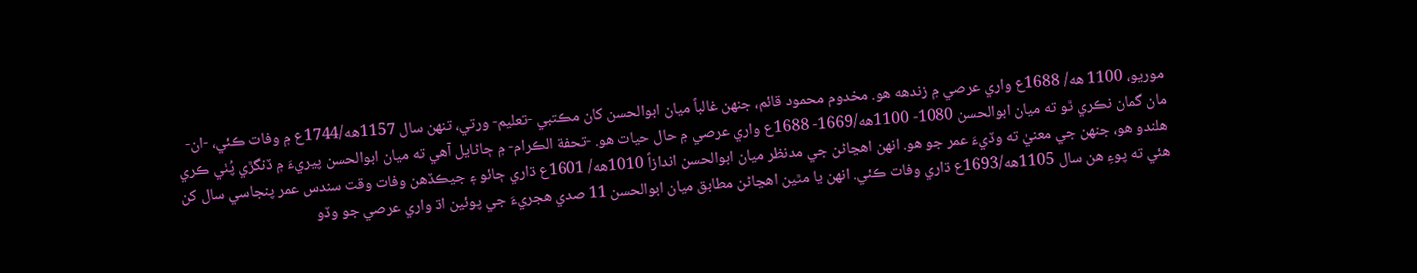موريو، 1100 هه/ 1688ع واري عرصي ۾ زندهه هو. مخدوم محمود قائم، جنهن غالباً ميان ابوالحسن کان مڪتبي -تعليم- ورتي، تنهن سال 1157هه/1744ع ۾ وفات ڪئي، -ان- مان گمان نڪري ٿو ته ميان ابوالحسن 1080- 1100هه/1669- 1688ع واري عرصي ۾ حال حيات هو. -تحفة الڪرام- ۾ ڄاڻايل آهي ته ميان ابوالحسن پيريءَ ۾ ڏنگڙي پُٺي ڪري هلندو هو، جنهن جي معنيٰ ته وڏيءَ عمر جو هو. انهن اهڃاڻن جي مدنظر ميان ابوالحسن اندازاً 1010هه/ 1601ع ڌاري ڄائو ۽ جيڪڏهن وفات وقت سندس عمر پنجاسي سال کن هئي ته پوءِ هن سال 1105هه/1693ع ڌاري وفات ڪئي. انهن يا مٿين اهڃاڻن مطابق ميان ابوالحسن 11 صدي هجريءَ جي پوئين اڌ واري عرصي جو وڏو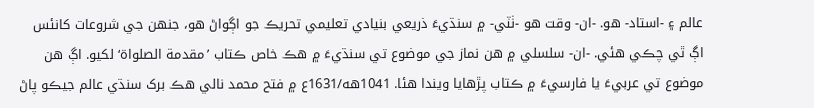عالم ۽ -استاد- هو. -ان- وقت هو -ٺٽي- ۾ سنڌيءَ ذريعي بنيادي تعليمي تحريڪ جو اڳواڻ هو، جنهن جي شروعات کانئس اڳ ٿي چڪي هئي. -ان- سلسلي ۾ هن نماز جي موضوع تي سنڌيءَ ۾ هڪ خاص ڪتاب ’مقدمة الصلواة‘ لکيو. اڳ هن موضوع تي عربيءَ يا فارسيءَ ۾ ڪتاب پڙهايا ويندا هئا. 1041هه/1631ع ۾ فتح محمد نالي هڪ برک سنڌي عالم جيڪو پاڻ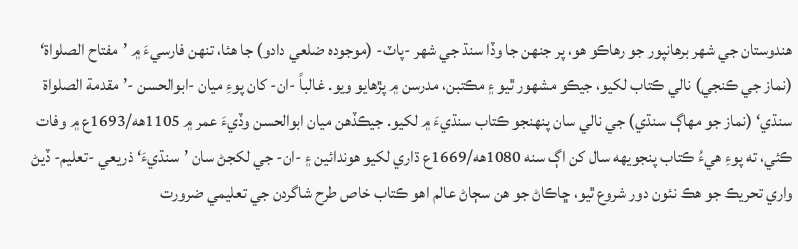هندوستان جي شهر برهانپور جو رهاڪو هو، پر جنهن جا وڏا سنڌ جي شهر -پاٽ- (موجوده ضلعي دادو) جا هئا، تنهن فارسيءَ ۾ ’مفتاح الصلواة‘ (نماز جي ڪنجي) نالي ڪتاب لکيو، جيڪو مشهور ٿيو ۽ مڪتبن، مدرسن ۾ پڙهايو ويو. غالباً -ان- کان پوءِ ميان -ابوالحسن -’مقدمة الصلواة سنڌي‘ (نماز جو مهاڳ سنڌي) جي نالي سان پنهنجو ڪتاب سنڌيءَ ۾ لکيو. جيڪڏهن ميان ابوالحسن وڏيءَ عمر ۾ 1105هه/1693ع ۾ وفات ڪئي، ته پوءِ هيءُ ڪتاب پنجويهه سال کن اڳ سنه 1080هه/1669ع ڌاري لکيو هوندائين ۽ -ان- جي لکجڻ سان ’سنڌيءَ‘ ذريعي -تعليم- ڏيڻ واري تحريڪ جو هڪ نئون دور شروع ٿيو، ڇاڪاڻ جو هن سڄاڻ عالم اهو ڪتاب خاص طرح شاگردن جي تعليمي ضرورت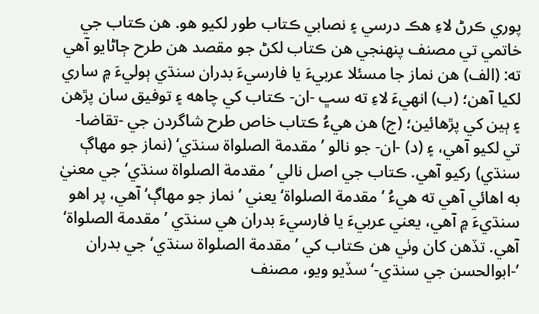پوري ڪرڻ لاءِ هڪ درسي ۽ نصابي ڪتاب طور لکيو هو. هن ڪتاب جي خاتمي تي مصنف پنهنجي هن ڪتاب لکڻ جو مقصد هن طرح ڄاڻايو آهي ته: (الف) هن نماز جا مسئلا عربيءَ يا فارسيءَ بدران سنڌي ٻوليءَ ۾ ساري لکيا آهن؛ (ب) انهيءَ لاءِ ته سڀ -ان- ڪتاب کي چاهه ۽ توفيق سان پڙهن ۽ ٻين کي پڙهائين؛ (ج) هن هيءُ ڪتاب خاص طرح شاگردن جي -تقاضا- تي لکيو آهي، ۽ (د) -ان- جو نالو ’مقدمة الصلواة سنڌي‘ (نماز جو مهاڳ سنڌي) رکيو آهي. ڪتاب جي اصل نالي ’مقدمة الصلواة سنڌي‘ جي معنيٰ به اهائي آهي ته هيءُ ’مقدمة الصلواة‘ يعني ’نماز جو مهاڳ‘ آهي، پر اهو سنڌيءَ ۾ آهي، يعني عربيءَ يا فارسيءَ بدران هي سنڌي ’مقدمة الصلواة‘ آهي. تڏهن کان وٺي هن ڪتاب کي ’مقدمة الصلواة سنڌي‘ جي بدران ’-ابوالحسن جي سنڌي-‘ سڏيو ويو، مصنف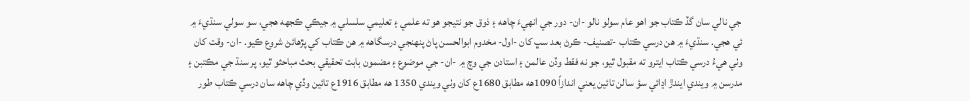جي نالي سان گڏ ڪتاب جو اهو عام سولو نالو -ان- دور جي انهيءَ چاهه ۽ ذوق جو نتيجو هو ته علمي ۽ تعليمي سلسلي ۾ جيڪي ڪجهه هجي، سو سولي سنڌيءَ ۾ ئي هجي. سنڌيءَ ۾ هن درسي ڪتاب -تصنيف- ڪرڻ بعد سڀ کان -اول- مخدوم ابوالحسن پاڻ پنهنجي درسگاهه ۾ هن ڪتاب کي پڙهائڻ شروع ڪيو. -ان- وقت کان وٺي هيءُ درسي ڪتاب ايترو ته مقبول ٿيو، جو نه فقط وڏن عالمن ۽ استادن جي وچ ۾ -ان- جي موضوع ۽ مضمون بابت تحقيقي بحث مباحثو ٿيو، پر سنڌ جي مڪتبن ۽ مدرسن ۾ ويندي ايندڙ اڍائي سؤ سالن تائين يعني اندازاً 1090هه مطابق 1680ع کان وٺي ويندي 1350 هه مطابق 1916ع تائين وڏي چاهه سان درسي ڪتاب طور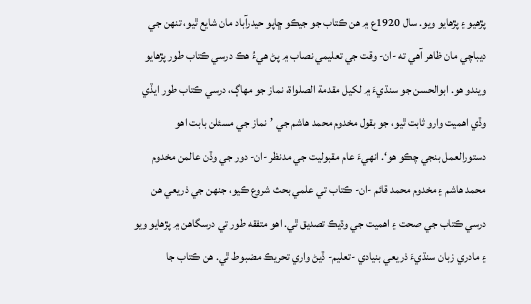پڙهيو ۽ پڙهايو ويو. سال 1920ع ۾ هن ڪتاب جو جيڪو ڇاپو حيدرآباد مان شايع ٿيو، تنهن جي ديباچي مان ظاهر آهي ته -ان- وقت جي تعليمي نصاب ۾ پڻ هيءُ هڪ درسي ڪتاب طور پڙهايو ويندو هو. ابوالحسن جو سنڌيءَ ۾ لکيل مقدمة الصلواة، نماز جو مهاڳ، درسي ڪتاب طور ايڏي وڏي اهميت وارو ثابت ٿيو، جو بقول مخدوم محمد هاشم جي ’نماز جي مسئلن بابت اهو دستورالعمل بنجي چڪو هو‘. انهيءَ عام مقبوليت جي مدنظر -ان- دور جي وڏن عالمن مخدوم محمد هاشم ۽ مخدوم محمد قائم -ان- ڪتاب تي علمي بحث شروع ڪيو، جنهن جي ذريعي هن درسي ڪتاب جي صحت ۽ اهميت جي وڌيڪ تصديق ٿي. اهو متفقه طور تي درسگاهن ۾ پڙهايو ويو ۽ مادري زبان سنڌيءَ ذريعي بنيادي -تعليم- ڏيڻ واري تحريڪ مضبوط ٿي. هن ڪتاب جا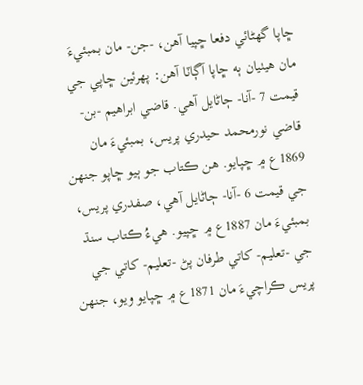ڇاپا گهڻائي دفعا ڇپيا آهن، -جن- مان بمبئيءَ مان هيٺيان ٻه ڇاپا آڳاٽا آهن: پهرئين ڇاپي جي قيمت 7 -آنا- ڄاڻايل آهي. قاضي ابراهيم -بن- قاضي نورمحمد حيدري پريس، بمبئيءَ مان 1869ع ۾ ڇپايو. هن ڪتاب جو ٻيو ڇاپو جنهن جي قيمت 6 -آنا- ڄاڻايل آهي، صفدري پريس، بمبئيءَ مان 1887ع ۾ ڇپيو. هيءُ ڪتاب سنڌ جي -تعليم- کاتي طرفان پڻ -تعليم- کاتي جي پريس ڪراچيءَ مان 1871ع ۾ ڇپايو ويو، جنهن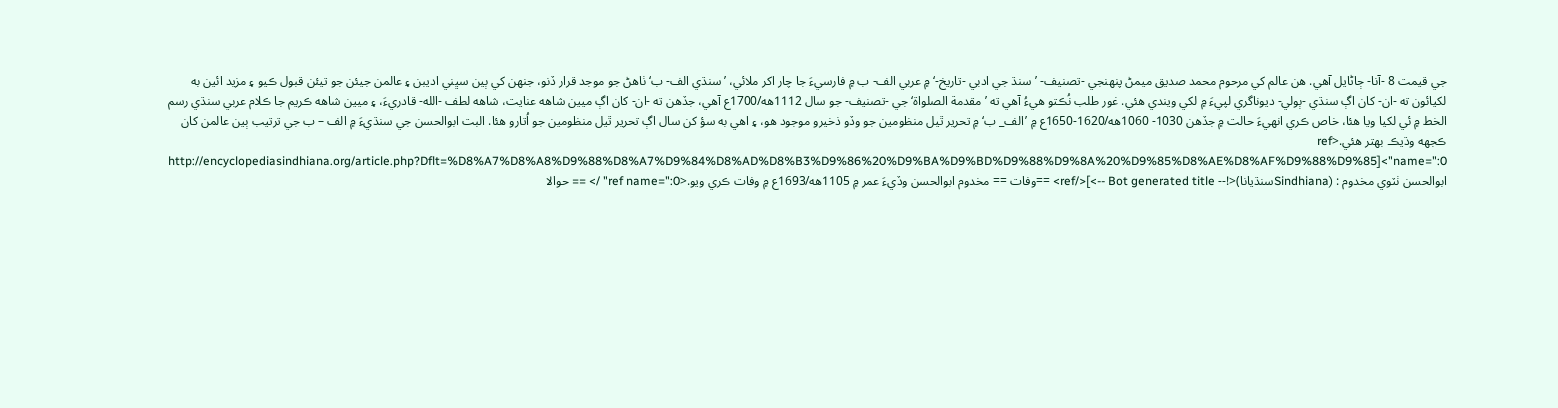جي قيمت 8 -آنا- ڄاڻايل آهي. هن عالم کي مرحوم محمد صديق ميمڻ پنهنجي -تصنيف- ’سنڌ جي ادبي -تاريخ-‘ ۾ عربي الف- ب ۾ فارسيءَ جا چار اکر ملائي، ’سنڌي الف- ب‘ ٺاهڻ جو موجد قرار ڏنو، جنهن کي ٻين سڀني اديبن ۽ عالمن جيئن جو تيئن قبول ڪيو ۽ مزيد ائين به لکيائون ته -ان- کان اڳ سنڌي -ٻولي- ديوناگري لپيءَ ۾ لکي ويندي هئي. غور طلب نُڪتو هيءُ آهي ته ’مقدمة الصلواة‘ جي -تصنيف- جو سال 1112هه/1700ع آهي، جڏهن ته -ان- کان اڳ ميين شاهه عنايت، شاهه لطف -الله- قادريءَ، ۽ ميين شاهه ڪريم جا ڪلام عربي سنڌي رسم الخط ۾ ئي لکيا ويا هئا، خاص ڪري انهيءَ حالت ۾ جڏهن 1030- 1060هه/1620-1650ع ۾ ’الف_ ب‘ ۾ تحرير ٿيل منظومين جو وڏو ذخيرو موجود هو، ۽ اهي به سؤ کن سال اڳ تحرير ٿيل منظومين جو اُتارو هئا. البت ابوالحسن جي سنڌيءَ ۾ الف – ب جي ترتيب ٻين عالمن کان ڪجهه وڌيڪ بهتر هئي.<ref name=":0">[http://encyclopediasindhiana.org/article.php?Dflt=%D8%A7%D8%A8%D9%88%D8%A7%D9%84%D8%AD%D8%B3%D9%86%20%D9%BA%D9%BD%D9%88%D9%8A%20%D9%85%D8%AE%D8%AF%D9%88%D9%85 ابوالحسن ٺٽوي مخدوم : (Sindhianaسنڌيانا)<!-- Bot generated title -->]</ref> ==وفات == مخدوم ابوالحسن وڏيءَ عمر ۾ 1105هه/1693ع ۾ وفات ڪري ويو.<ref name=":0" /> == حوالا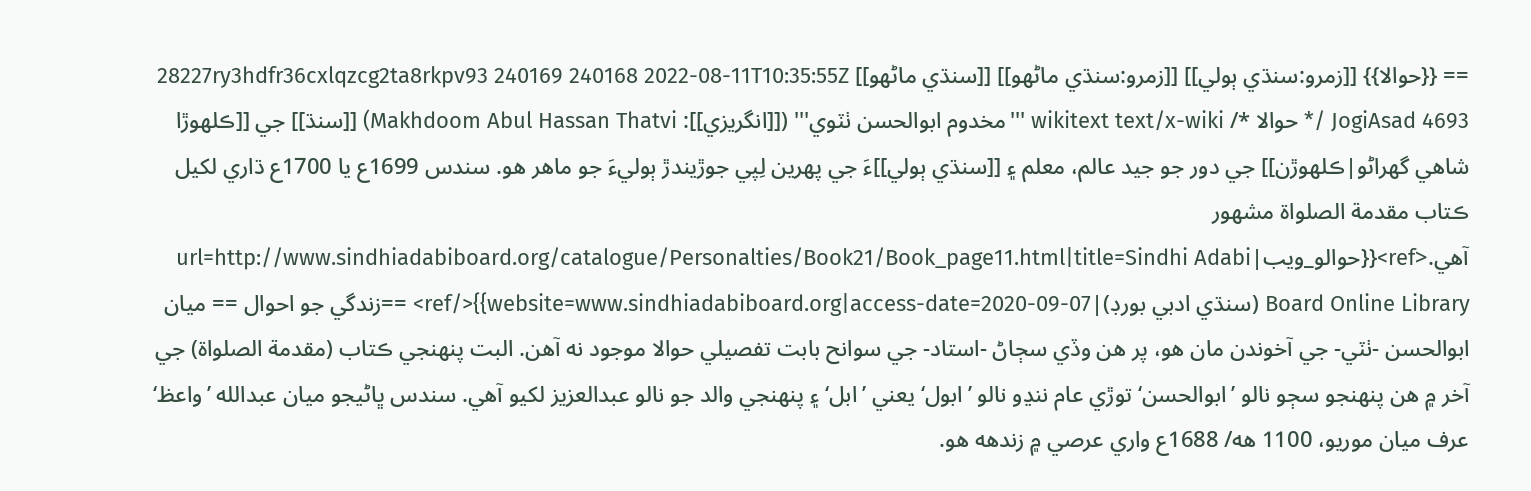== {{حوالا}} [[زمرو:سنڌي ٻولي]] [[زمرو:سنڌي ماڻھو]] [[سنڌي ماڻھو]] 28227ry3hdfr36cxlqzcg2ta8rkpv93 240169 240168 2022-08-11T10:35:55Z JogiAsad 4693 /* حوالا */ wikitext text/x-wiki '''مخدوم ابوالحسن ٺٽوي''' ([[انگريزي]]: Makhdoom Abul Hassan Thatvi) [[سنڌ]] جي [[ڪلهوڙا شاهي گهراڻو|ڪلهوڙن]] جي دور جو جيد عالم، معلم ۽ [[سنڌي ٻولي]]ءَ جي پهرين لِپي جوڙيندڙ ٻوليءَ جو ماهر هو. سندس 1699ع يا 1700ع ڌاري لکيل ڪتاب مقدمة الصلواة مشهور آهي.<ref>{{حوالو_ويب|url=http://www.sindhiadabiboard.org/catalogue/Personalties/Book21/Book_page11.html|title=Sindhi Adabi Board Online Library (سنڌي ادبي بورڊ)|website=www.sindhiadabiboard.org|access-date=2020-09-07}}</ref> ==زندگي جو احوال == ميان ابوالحسن -ٺٽي- جي آخوندن مان هو، پر هن وڏي سڄاڻ -استاد- جي سوانح بابت تفصيلي حوالا موجود نه آهن. البت پنهنجي ڪتاب (مقدمة الصلواة) جي آخر ۾ هن پنهنجو سڄو نالو ’ابوالحسن‘ توڙي عام ننڍو نالو ’ابول‘ يعني ’ابل‘ ۽ پنهنجي والد جو نالو عبدالعزيز لکيو آهي. سندس ڀاڻيجو ميان عبدالله ’واعظ‘ عرف ميان موريو، 1100 هه/ 1688ع واري عرصي ۾ زندهه هو.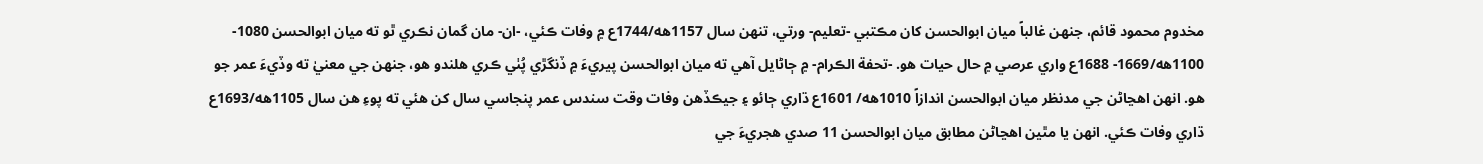مخدوم محمود قائم، جنهن غالباً ميان ابوالحسن کان مڪتبي -تعليم- ورتي، تنهن سال 1157هه/1744ع ۾ وفات ڪئي، -ان- مان گمان نڪري ٿو ته ميان ابوالحسن 1080- 1100هه/1669- 1688ع واري عرصي ۾ حال حيات هو. -تحفة الڪرام- ۾ ڄاڻايل آهي ته ميان ابوالحسن پيريءَ ۾ ڏنگڙي پُٺي ڪري هلندو هو، جنهن جي معنيٰ ته وڏيءَ عمر جو هو. انهن اهڃاڻن جي مدنظر ميان ابوالحسن اندازاً 1010هه/ 1601ع ڌاري ڄائو ۽ جيڪڏهن وفات وقت سندس عمر پنجاسي سال کن هئي ته پوءِ هن سال 1105هه/1693ع ڌاري وفات ڪئي. انهن يا مٿين اهڃاڻن مطابق ميان ابوالحسن 11 صدي هجريءَ جي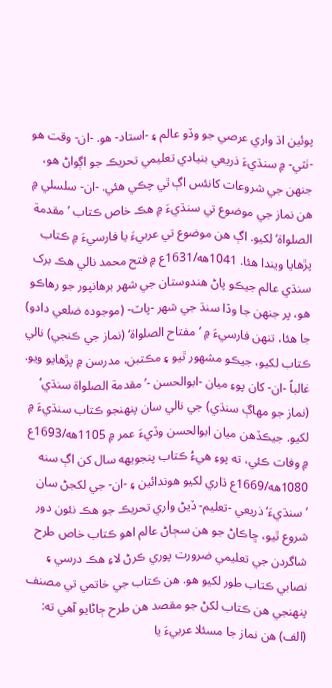پوئين اڌ واري عرصي جو وڏو عالم ۽ -استاد- هو. -ان- وقت هو -ٺٽي- ۾ سنڌيءَ ذريعي بنيادي تعليمي تحريڪ جو اڳواڻ هو، جنهن جي شروعات کانئس اڳ ٿي چڪي هئي. -ان- سلسلي ۾ هن نماز جي موضوع تي سنڌيءَ ۾ هڪ خاص ڪتاب ’مقدمة الصلواة‘ لکيو. اڳ هن موضوع تي عربيءَ يا فارسيءَ ۾ ڪتاب پڙهايا ويندا هئا. 1041هه/1631ع ۾ فتح محمد نالي هڪ برک سنڌي عالم جيڪو پاڻ هندوستان جي شهر برهانپور جو رهاڪو هو، پر جنهن جا وڏا سنڌ جي شهر -پاٽ- (موجوده ضلعي دادو) جا هئا، تنهن فارسيءَ ۾ ’مفتاح الصلواة‘ (نماز جي ڪنجي) نالي ڪتاب لکيو، جيڪو مشهور ٿيو ۽ مڪتبن، مدرسن ۾ پڙهايو ويو. غالباً -ان- کان پوءِ ميان -ابوالحسن -’مقدمة الصلواة سنڌي‘ (نماز جو مهاڳ سنڌي) جي نالي سان پنهنجو ڪتاب سنڌيءَ ۾ لکيو. جيڪڏهن ميان ابوالحسن وڏيءَ عمر ۾ 1105هه/1693ع ۾ وفات ڪئي، ته پوءِ هيءُ ڪتاب پنجويهه سال کن اڳ سنه 1080هه/1669ع ڌاري لکيو هوندائين ۽ -ان- جي لکجڻ سان ’سنڌيءَ‘ ذريعي -تعليم- ڏيڻ واري تحريڪ جو هڪ نئون دور شروع ٿيو، ڇاڪاڻ جو هن سڄاڻ عالم اهو ڪتاب خاص طرح شاگردن جي تعليمي ضرورت پوري ڪرڻ لاءِ هڪ درسي ۽ نصابي ڪتاب طور لکيو هو. هن ڪتاب جي خاتمي تي مصنف پنهنجي هن ڪتاب لکڻ جو مقصد هن طرح ڄاڻايو آهي ته: (الف) هن نماز جا مسئلا عربيءَ يا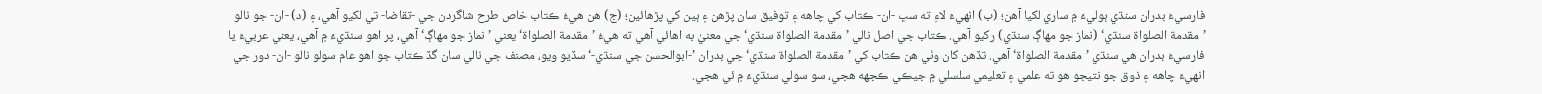فارسيءَ بدران سنڌي ٻوليءَ ۾ ساري لکيا آهن؛ (ب) انهيءَ لاءِ ته سڀ -ان- ڪتاب کي چاهه ۽ توفيق سان پڙهن ۽ ٻين کي پڙهائين؛ (ج) هن هيءُ ڪتاب خاص طرح شاگردن جي -تقاضا- تي لکيو آهي، ۽ (د) -ان- جو نالو ’مقدمة الصلواة سنڌي‘ (نماز جو مهاڳ سنڌي) رکيو آهي. ڪتاب جي اصل نالي ’مقدمة الصلواة سنڌي‘ جي معنيٰ به اهائي آهي ته هيءُ ’مقدمة الصلواة‘ يعني ’نماز جو مهاڳ‘ آهي، پر اهو سنڌيءَ ۾ آهي، يعني عربيءَ يا فارسيءَ بدران هي سنڌي ’مقدمة الصلواة‘ آهي. تڏهن کان وٺي هن ڪتاب کي ’مقدمة الصلواة سنڌي‘ جي بدران ’-ابوالحسن جي سنڌي-‘ سڏيو ويو، مصنف جي نالي سان گڏ ڪتاب جو اهو عام سولو نالو -ان- دور جي انهيءَ چاهه ۽ ذوق جو نتيجو هو ته علمي ۽ تعليمي سلسلي ۾ جيڪي ڪجهه هجي، سو سولي سنڌيءَ ۾ ئي هجي.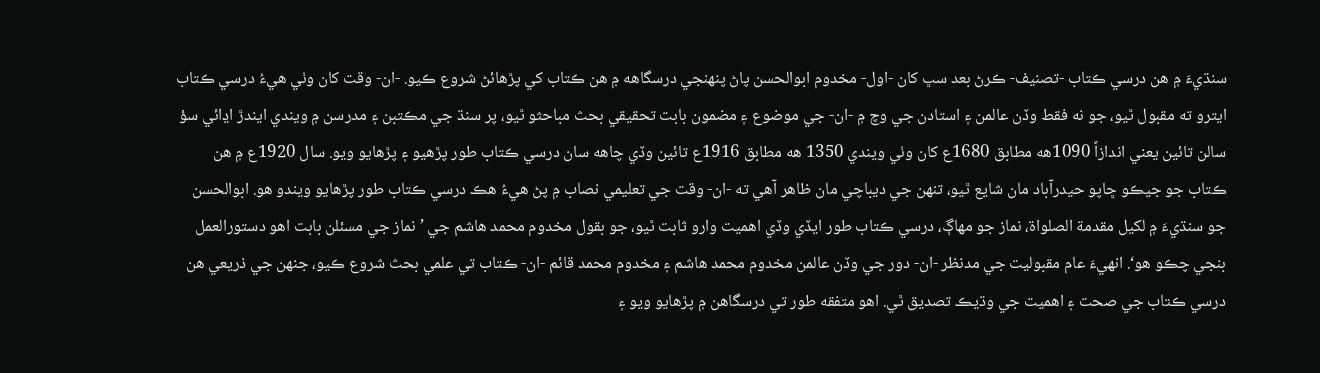سنڌيءَ ۾ هن درسي ڪتاب -تصنيف- ڪرڻ بعد سڀ کان -اول- مخدوم ابوالحسن پاڻ پنهنجي درسگاهه ۾ هن ڪتاب کي پڙهائڻ شروع ڪيو. -ان- وقت کان وٺي هيءُ درسي ڪتاب ايترو ته مقبول ٿيو، جو نه فقط وڏن عالمن ۽ استادن جي وچ ۾ -ان- جي موضوع ۽ مضمون بابت تحقيقي بحث مباحثو ٿيو، پر سنڌ جي مڪتبن ۽ مدرسن ۾ ويندي ايندڙ اڍائي سؤ سالن تائين يعني اندازاً 1090هه مطابق 1680ع کان وٺي ويندي 1350 هه مطابق 1916ع تائين وڏي چاهه سان درسي ڪتاب طور پڙهيو ۽ پڙهايو ويو. سال 1920ع ۾ هن ڪتاب جو جيڪو ڇاپو حيدرآباد مان شايع ٿيو، تنهن جي ديباچي مان ظاهر آهي ته -ان- وقت جي تعليمي نصاب ۾ پڻ هيءُ هڪ درسي ڪتاب طور پڙهايو ويندو هو. ابوالحسن جو سنڌيءَ ۾ لکيل مقدمة الصلواة، نماز جو مهاڳ، درسي ڪتاب طور ايڏي وڏي اهميت وارو ثابت ٿيو، جو بقول مخدوم محمد هاشم جي ’نماز جي مسئلن بابت اهو دستورالعمل بنجي چڪو هو‘. انهيءَ عام مقبوليت جي مدنظر -ان- دور جي وڏن عالمن مخدوم محمد هاشم ۽ مخدوم محمد قائم -ان- ڪتاب تي علمي بحث شروع ڪيو، جنهن جي ذريعي هن درسي ڪتاب جي صحت ۽ اهميت جي وڌيڪ تصديق ٿي. اهو متفقه طور تي درسگاهن ۾ پڙهايو ويو ۽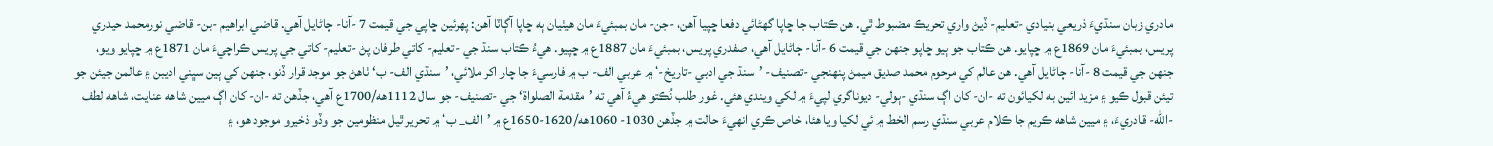مادري زبان سنڌيءَ ذريعي بنيادي -تعليم- ڏيڻ واري تحريڪ مضبوط ٿي. هن ڪتاب جا ڇاپا گهڻائي دفعا ڇپيا آهن، -جن- مان بمبئيءَ مان هيٺيان ٻه ڇاپا آڳاٽا آهن: پهرئين ڇاپي جي قيمت 7 -آنا- ڄاڻايل آهي. قاضي ابراهيم -بن- قاضي نورمحمد حيدري پريس، بمبئيءَ مان 1869ع ۾ ڇپايو. هن ڪتاب جو ٻيو ڇاپو جنهن جي قيمت 6 -آنا- ڄاڻايل آهي، صفدري پريس، بمبئيءَ مان 1887ع ۾ ڇپيو. هيءُ ڪتاب سنڌ جي -تعليم- کاتي طرفان پڻ -تعليم- کاتي جي پريس ڪراچيءَ مان 1871ع ۾ ڇپايو ويو، جنهن جي قيمت 8 -آنا- ڄاڻايل آهي. هن عالم کي مرحوم محمد صديق ميمڻ پنهنجي -تصنيف- ’سنڌ جي ادبي -تاريخ-‘ ۾ عربي الف- ب ۾ فارسيءَ جا چار اکر ملائي، ’سنڌي الف- ب‘ ٺاهڻ جو موجد قرار ڏنو، جنهن کي ٻين سڀني اديبن ۽ عالمن جيئن جو تيئن قبول ڪيو ۽ مزيد ائين به لکيائون ته -ان- کان اڳ سنڌي -ٻولي- ديوناگري لپيءَ ۾ لکي ويندي هئي. غور طلب نُڪتو هيءُ آهي ته ’مقدمة الصلواة‘ جي -تصنيف- جو سال 1112هه/1700ع آهي، جڏهن ته -ان- کان اڳ ميين شاهه عنايت، شاهه لطف -الله- قادريءَ، ۽ ميين شاهه ڪريم جا ڪلام عربي سنڌي رسم الخط ۾ ئي لکيا ويا هئا، خاص ڪري انهيءَ حالت ۾ جڏهن 1030- 1060هه/1620-1650ع ۾ ’الف_ ب‘ ۾ تحرير ٿيل منظومين جو وڏو ذخيرو موجود هو، ۽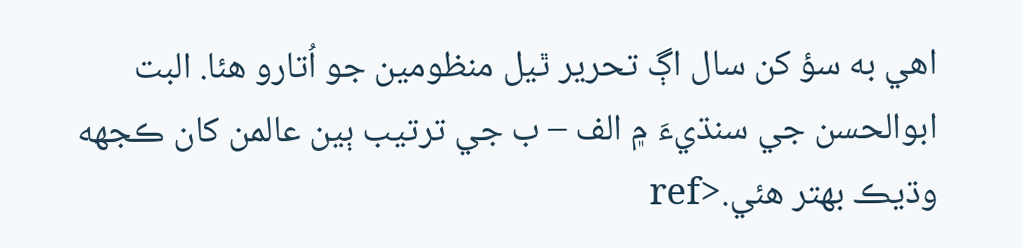اهي به سؤ کن سال اڳ تحرير ٿيل منظومين جو اُتارو هئا. البت ابوالحسن جي سنڌيءَ ۾ الف – ب جي ترتيب ٻين عالمن کان ڪجهه وڌيڪ بهتر هئي.<ref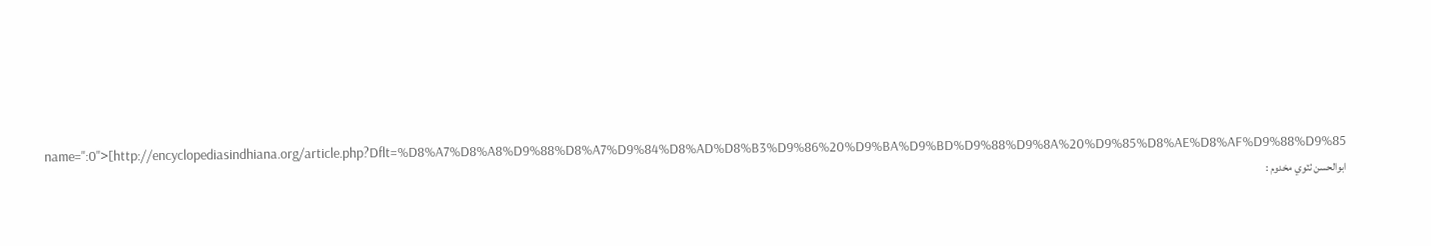name=":0">[http://encyclopediasindhiana.org/article.php?Dflt=%D8%A7%D8%A8%D9%88%D8%A7%D9%84%D8%AD%D8%B3%D9%86%20%D9%BA%D9%BD%D9%88%D9%8A%20%D9%85%D8%AE%D8%AF%D9%88%D9%85 ابوالحسن ٺٽوي مخدوم :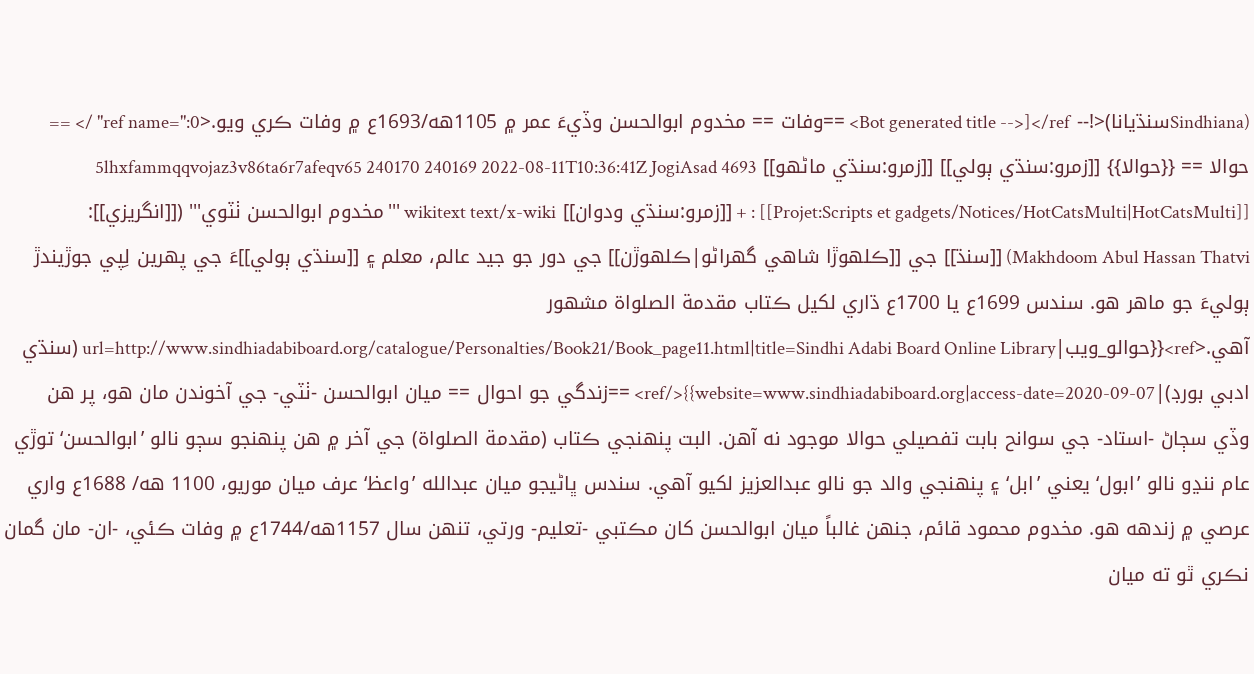(Sindhianaسنڌيانا)<!-- Bot generated title -->]</ref> ==وفات == مخدوم ابوالحسن وڏيءَ عمر ۾ 1105هه/1693ع ۾ وفات ڪري ويو.<ref name=":0" /> == حوالا == {{حوالا}} [[زمرو:سنڌي ٻولي]] [[زمرو:سنڌي ماڻھو]] 5lhxfammqqvojaz3v86ta6r7afeqv65 240170 240169 2022-08-11T10:36:41Z JogiAsad 4693 [[Projet:Scripts et gadgets/Notices/HotCatsMulti|HotCatsMulti]] : + [[زمرو:سنڌي ودوان]] wikitext text/x-wiki '''مخدوم ابوالحسن ٺٽوي''' ([[انگريزي]]: Makhdoom Abul Hassan Thatvi) [[سنڌ]] جي [[ڪلهوڙا شاهي گهراڻو|ڪلهوڙن]] جي دور جو جيد عالم، معلم ۽ [[سنڌي ٻولي]]ءَ جي پهرين لِپي جوڙيندڙ ٻوليءَ جو ماهر هو. سندس 1699ع يا 1700ع ڌاري لکيل ڪتاب مقدمة الصلواة مشهور آهي.<ref>{{حوالو_ويب|url=http://www.sindhiadabiboard.org/catalogue/Personalties/Book21/Book_page11.html|title=Sindhi Adabi Board Online Library (سنڌي ادبي بورڊ)|website=www.sindhiadabiboard.org|access-date=2020-09-07}}</ref> ==زندگي جو احوال == ميان ابوالحسن -ٺٽي- جي آخوندن مان هو، پر هن وڏي سڄاڻ -استاد- جي سوانح بابت تفصيلي حوالا موجود نه آهن. البت پنهنجي ڪتاب (مقدمة الصلواة) جي آخر ۾ هن پنهنجو سڄو نالو ’ابوالحسن‘ توڙي عام ننڍو نالو ’ابول‘ يعني ’ابل‘ ۽ پنهنجي والد جو نالو عبدالعزيز لکيو آهي. سندس ڀاڻيجو ميان عبدالله ’واعظ‘ عرف ميان موريو، 1100 هه/ 1688ع واري عرصي ۾ زندهه هو. مخدوم محمود قائم، جنهن غالباً ميان ابوالحسن کان مڪتبي -تعليم- ورتي، تنهن سال 1157هه/1744ع ۾ وفات ڪئي، -ان- مان گمان نڪري ٿو ته ميان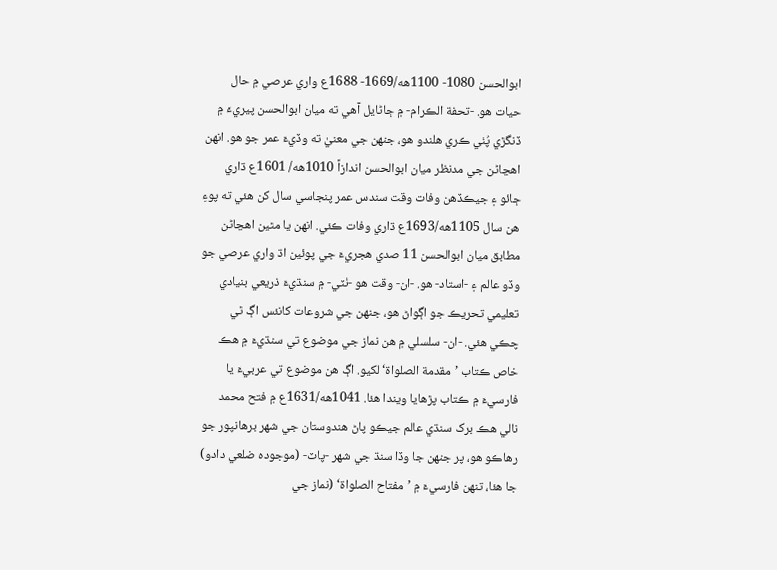ابوالحسن 1080- 1100هه/1669- 1688ع واري عرصي ۾ حال حيات هو. -تحفة الڪرام- ۾ ڄاڻايل آهي ته ميان ابوالحسن پيريءَ ۾ ڏنگڙي پُٺي ڪري هلندو هو، جنهن جي معنيٰ ته وڏيءَ عمر جو هو. انهن اهڃاڻن جي مدنظر ميان ابوالحسن اندازاً 1010هه/ 1601ع ڌاري ڄائو ۽ جيڪڏهن وفات وقت سندس عمر پنجاسي سال کن هئي ته پوءِ هن سال 1105هه/1693ع ڌاري وفات ڪئي. انهن يا مٿين اهڃاڻن مطابق ميان ابوالحسن 11 صدي هجريءَ جي پوئين اڌ واري عرصي جو وڏو عالم ۽ -استاد- هو. -ان- وقت هو -ٺٽي- ۾ سنڌيءَ ذريعي بنيادي تعليمي تحريڪ جو اڳواڻ هو، جنهن جي شروعات کانئس اڳ ٿي چڪي هئي. -ان- سلسلي ۾ هن نماز جي موضوع تي سنڌيءَ ۾ هڪ خاص ڪتاب ’مقدمة الصلواة‘ لکيو. اڳ هن موضوع تي عربيءَ يا فارسيءَ ۾ ڪتاب پڙهايا ويندا هئا. 1041هه/1631ع ۾ فتح محمد نالي هڪ برک سنڌي عالم جيڪو پاڻ هندوستان جي شهر برهانپور جو رهاڪو هو، پر جنهن جا وڏا سنڌ جي شهر -پاٽ- (موجوده ضلعي دادو) جا هئا، تنهن فارسيءَ ۾ ’مفتاح الصلواة‘ (نماز جي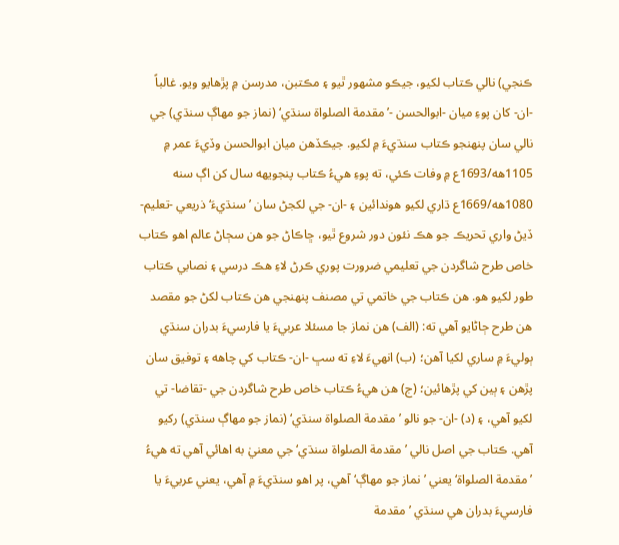ڪنجي) نالي ڪتاب لکيو، جيڪو مشهور ٿيو ۽ مڪتبن، مدرسن ۾ پڙهايو ويو. غالباً -ان- کان پوءِ ميان -ابوالحسن -’مقدمة الصلواة سنڌي‘ (نماز جو مهاڳ سنڌي) جي نالي سان پنهنجو ڪتاب سنڌيءَ ۾ لکيو. جيڪڏهن ميان ابوالحسن وڏيءَ عمر ۾ 1105هه/1693ع ۾ وفات ڪئي، ته پوءِ هيءُ ڪتاب پنجويهه سال کن اڳ سنه 1080هه/1669ع ڌاري لکيو هوندائين ۽ -ان- جي لکجڻ سان ’سنڌيءَ‘ ذريعي -تعليم- ڏيڻ واري تحريڪ جو هڪ نئون دور شروع ٿيو، ڇاڪاڻ جو هن سڄاڻ عالم اهو ڪتاب خاص طرح شاگردن جي تعليمي ضرورت پوري ڪرڻ لاءِ هڪ درسي ۽ نصابي ڪتاب طور لکيو هو. هن ڪتاب جي خاتمي تي مصنف پنهنجي هن ڪتاب لکڻ جو مقصد هن طرح ڄاڻايو آهي ته: (الف) هن نماز جا مسئلا عربيءَ يا فارسيءَ بدران سنڌي ٻوليءَ ۾ ساري لکيا آهن؛ (ب) انهيءَ لاءِ ته سڀ -ان- ڪتاب کي چاهه ۽ توفيق سان پڙهن ۽ ٻين کي پڙهائين؛ (ج) هن هيءُ ڪتاب خاص طرح شاگردن جي -تقاضا- تي لکيو آهي، ۽ (د) -ان- جو نالو ’مقدمة الصلواة سنڌي‘ (نماز جو مهاڳ سنڌي) رکيو آهي. ڪتاب جي اصل نالي ’مقدمة الصلواة سنڌي‘ جي معنيٰ به اهائي آهي ته هيءُ ’مقدمة الصلواة‘ يعني ’نماز جو مهاڳ‘ آهي، پر اهو سنڌيءَ ۾ آهي، يعني عربيءَ يا فارسيءَ بدران هي سنڌي ’مقدمة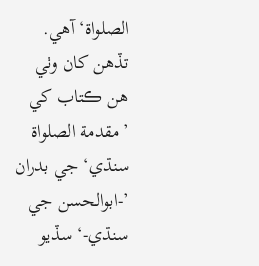الصلواة‘ آهي. تڏهن کان وٺي هن ڪتاب کي ’مقدمة الصلواة سنڌي‘ جي بدران ’-ابوالحسن جي سنڌي-‘ سڏيو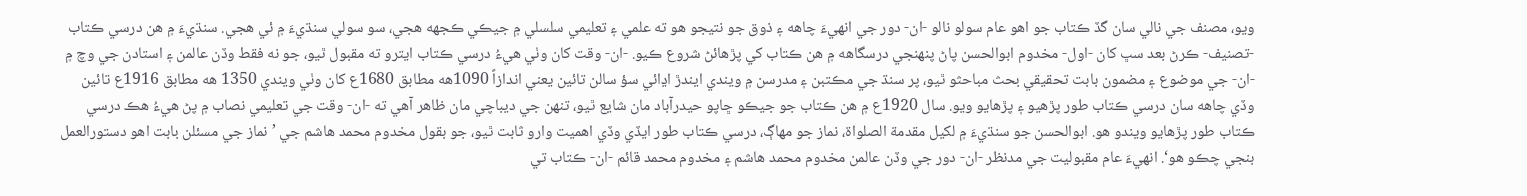ويو، مصنف جي نالي سان گڏ ڪتاب جو اهو عام سولو نالو -ان- دور جي انهيءَ چاهه ۽ ذوق جو نتيجو هو ته علمي ۽ تعليمي سلسلي ۾ جيڪي ڪجهه هجي، سو سولي سنڌيءَ ۾ ئي هجي. سنڌيءَ ۾ هن درسي ڪتاب -تصنيف- ڪرڻ بعد سڀ کان -اول- مخدوم ابوالحسن پاڻ پنهنجي درسگاهه ۾ هن ڪتاب کي پڙهائڻ شروع ڪيو. -ان- وقت کان وٺي هيءُ درسي ڪتاب ايترو ته مقبول ٿيو، جو نه فقط وڏن عالمن ۽ استادن جي وچ ۾ -ان- جي موضوع ۽ مضمون بابت تحقيقي بحث مباحثو ٿيو، پر سنڌ جي مڪتبن ۽ مدرسن ۾ ويندي ايندڙ اڍائي سؤ سالن تائين يعني اندازاً 1090هه مطابق 1680ع کان وٺي ويندي 1350 هه مطابق 1916ع تائين وڏي چاهه سان درسي ڪتاب طور پڙهيو ۽ پڙهايو ويو. سال 1920ع ۾ هن ڪتاب جو جيڪو ڇاپو حيدرآباد مان شايع ٿيو، تنهن جي ديباچي مان ظاهر آهي ته -ان- وقت جي تعليمي نصاب ۾ پڻ هيءُ هڪ درسي ڪتاب طور پڙهايو ويندو هو. ابوالحسن جو سنڌيءَ ۾ لکيل مقدمة الصلواة، نماز جو مهاڳ، درسي ڪتاب طور ايڏي وڏي اهميت وارو ثابت ٿيو، جو بقول مخدوم محمد هاشم جي ’نماز جي مسئلن بابت اهو دستورالعمل بنجي چڪو هو‘. انهيءَ عام مقبوليت جي مدنظر -ان- دور جي وڏن عالمن مخدوم محمد هاشم ۽ مخدوم محمد قائم -ان- ڪتاب تي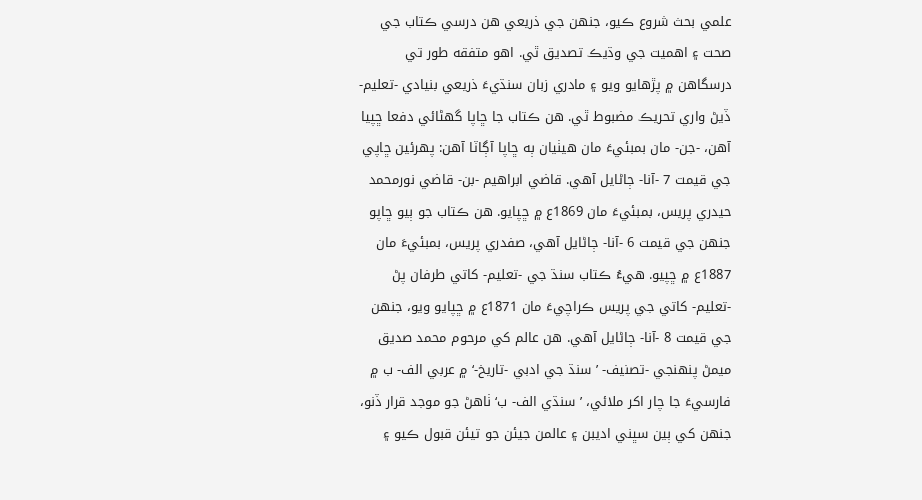علمي بحث شروع ڪيو، جنهن جي ذريعي هن درسي ڪتاب جي صحت ۽ اهميت جي وڌيڪ تصديق ٿي. اهو متفقه طور تي درسگاهن ۾ پڙهايو ويو ۽ مادري زبان سنڌيءَ ذريعي بنيادي -تعليم- ڏيڻ واري تحريڪ مضبوط ٿي. هن ڪتاب جا ڇاپا گهڻائي دفعا ڇپيا آهن، -جن- مان بمبئيءَ مان هيٺيان ٻه ڇاپا آڳاٽا آهن: پهرئين ڇاپي جي قيمت 7 -آنا- ڄاڻايل آهي. قاضي ابراهيم -بن- قاضي نورمحمد حيدري پريس، بمبئيءَ مان 1869ع ۾ ڇپايو. هن ڪتاب جو ٻيو ڇاپو جنهن جي قيمت 6 -آنا- ڄاڻايل آهي، صفدري پريس، بمبئيءَ مان 1887ع ۾ ڇپيو. هيءُ ڪتاب سنڌ جي -تعليم- کاتي طرفان پڻ -تعليم- کاتي جي پريس ڪراچيءَ مان 1871ع ۾ ڇپايو ويو، جنهن جي قيمت 8 -آنا- ڄاڻايل آهي. هن عالم کي مرحوم محمد صديق ميمڻ پنهنجي -تصنيف- ’سنڌ جي ادبي -تاريخ-‘ ۾ عربي الف- ب ۾ فارسيءَ جا چار اکر ملائي، ’سنڌي الف- ب‘ ٺاهڻ جو موجد قرار ڏنو، جنهن کي ٻين سڀني اديبن ۽ عالمن جيئن جو تيئن قبول ڪيو ۽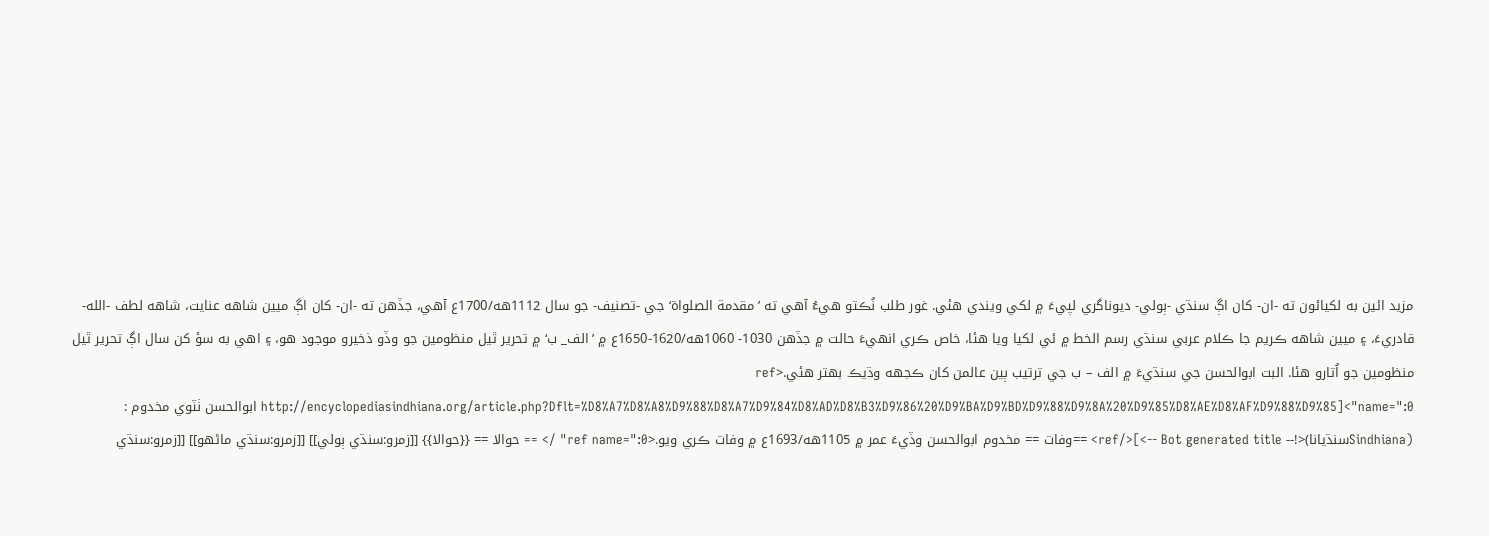مزيد ائين به لکيائون ته -ان- کان اڳ سنڌي -ٻولي- ديوناگري لپيءَ ۾ لکي ويندي هئي. غور طلب نُڪتو هيءُ آهي ته ’مقدمة الصلواة‘ جي -تصنيف- جو سال 1112هه/1700ع آهي، جڏهن ته -ان- کان اڳ ميين شاهه عنايت، شاهه لطف -الله- قادريءَ، ۽ ميين شاهه ڪريم جا ڪلام عربي سنڌي رسم الخط ۾ ئي لکيا ويا هئا، خاص ڪري انهيءَ حالت ۾ جڏهن 1030- 1060هه/1620-1650ع ۾ ’الف_ ب‘ ۾ تحرير ٿيل منظومين جو وڏو ذخيرو موجود هو، ۽ اهي به سؤ کن سال اڳ تحرير ٿيل منظومين جو اُتارو هئا. البت ابوالحسن جي سنڌيءَ ۾ الف – ب جي ترتيب ٻين عالمن کان ڪجهه وڌيڪ بهتر هئي.<ref name=":0">[http://encyclopediasindhiana.org/article.php?Dflt=%D8%A7%D8%A8%D9%88%D8%A7%D9%84%D8%AD%D8%B3%D9%86%20%D9%BA%D9%BD%D9%88%D9%8A%20%D9%85%D8%AE%D8%AF%D9%88%D9%85 ابوالحسن ٺٽوي مخدوم : (Sindhianaسنڌيانا)<!-- Bot generated title -->]</ref> ==وفات == مخدوم ابوالحسن وڏيءَ عمر ۾ 1105هه/1693ع ۾ وفات ڪري ويو.<ref name=":0" /> == حوالا == {{حوالا}} [[زمرو:سنڌي ٻولي]] [[زمرو:سنڌي ماڻھو]] [[زمرو:سنڌي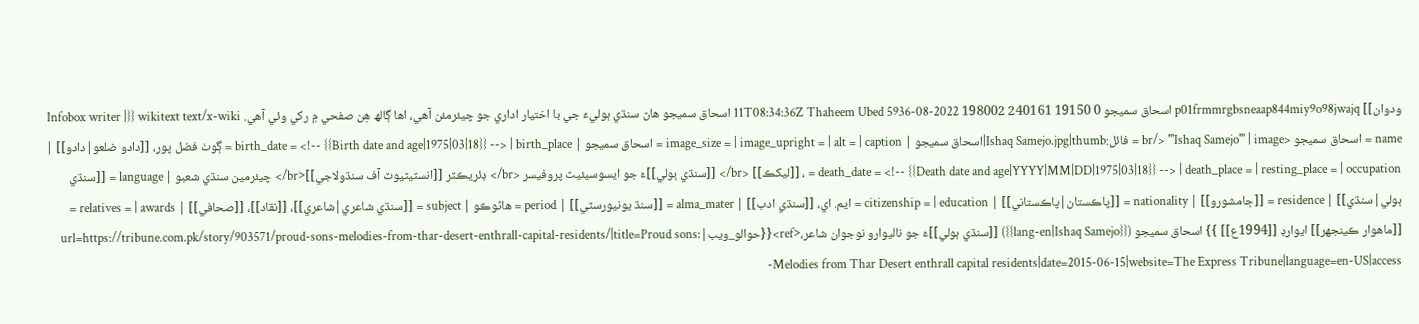ودوان]] p01frmmrgbsneaap844miy9o98jwajq اسحاق سميجو 0 19150 240161 198002 2022-08-11T08:34:36Z Thaheem Ubed 5936 اسحاق سميجو ھاڻ سنڌي ٻوليءَ جي با اختيار اداري جو چيئرمئن آھي، اھا ڳالھ ھِن صفحي ۾ رکي وئي آھي. wikitext text/x-wiki {{Infobox writer | name = اسحاق سميجو <br/> '''Ishaq Samejo''' | image = فائل:Ishaq Samejo.jpg|thumb|اسحاق سميجو | image_size = | image_upright = | alt = | caption = اسحاق سميجو | birth_date = <!-- {{Birth date and age|1975|03|18}} --> | birth_place = ڳوٺ فضل پور، [[دادو ضلعو|دادو]] | death_date = <!-- {{Death date and age|YYYY|MM|DD|1975|03|18}} --> | death_place = | resting_place = | occupation = ، [[ليکڪ]] <br/> [[سنڌي ٻولي]]ءَ جو ايسوسيئيٽ پروفيسر <br/> ڊئريڪٽر [[انسٽيٽيوٽ آف سنڌولاجي]]<br/> چيئرمين سنڌي شعبو | language = [[سنڌي ٻولي|سنڌي]] | residence = [[ڄامشورو]] | nationality = [[پاڪستان|پاڪستاني]] | citizenship = | education = ايم. اي، [[سنڌي ادب]] | alma_mater = [[سنڌ يونيورسٽي]] | period = هاڻوڪو | subject = [[سنڌي شاعري|شاعري]]، [[نقاد]]، [[صحافي]] | relatives = | awards = [[ماهوار ڪينجهر]] ايوارڊ [[1994ع]] }} اسحاق سميجو ({{lang-en|Ishaq Samejo}}) [[سنڌي ٻولي]]ءَ جو ناليوارو نوجوان شاعر،<ref>{{حوالو_ويب|url=https://tribune.com.pk/story/903571/proud-sons-melodies-from-thar-desert-enthrall-capital-residents/|title=Proud sons: Melodies from Thar Desert enthrall capital residents|date=2015-06-15|website=The Express Tribune|language=en-US|access-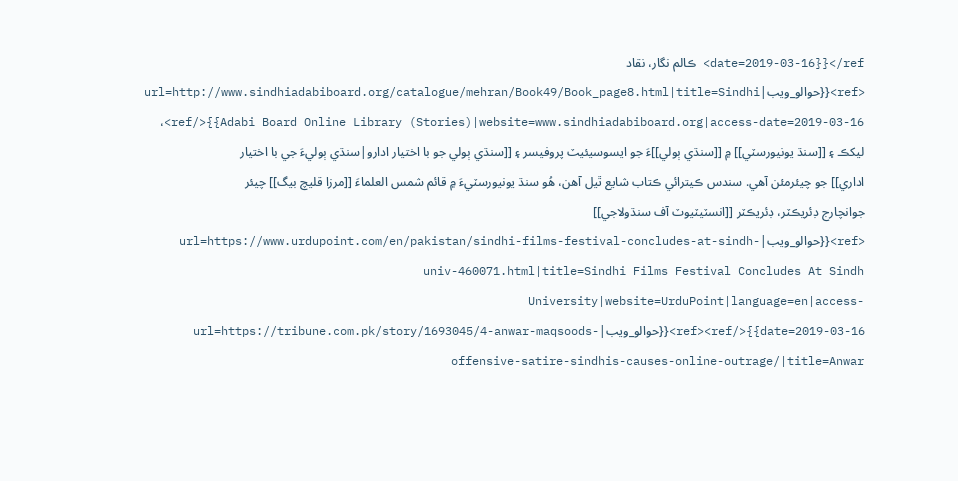date=2019-03-16}}</ref> ڪالم نگار، نقاد <ref>{{حوالو_ويب|url=http://www.sindhiadabiboard.org/catalogue/mehran/Book49/Book_page8.html|title=Sindhi Adabi Board Online Library (Stories)|website=www.sindhiadabiboard.org|access-date=2019-03-16}}</ref>، ليکڪ ۽ [[سنڌ يونيورسٽي]] ۾ [[سنڌي ٻولي]]ءَ جو ايسوسيئيٽ پروفيسر ۽ [[سنڌي ٻولي جو با اختيار ادارو|سنڌي ٻوليءَ جي با اختيار اداري]] جو چيئرمئن آھي. سندس ڪيترائي ڪتاب شايع ٿيل آهن، ھُو سنڌ يونيورسٽيءَ ۾ قائم شمس العلماءَ [[مرزا قليچ بيگ]] چيئر جوانچارج ڊئريڪٽر، ڊئريڪٽر [[انسٽيٽيوٽ آف سنڌولاجي]] <ref>{{حوالو_ويب|url=https://www.urdupoint.com/en/pakistan/sindhi-films-festival-concludes-at-sindh-univ-460071.html|title=Sindhi Films Festival Concludes At Sindh University|website=UrduPoint|language=en|access-date=2019-03-16}}</ref><ref>{{حوالو_ويب|url=https://tribune.com.pk/story/1693045/4-anwar-maqsoods-offensive-satire-sindhis-causes-online-outrage/|title=Anwar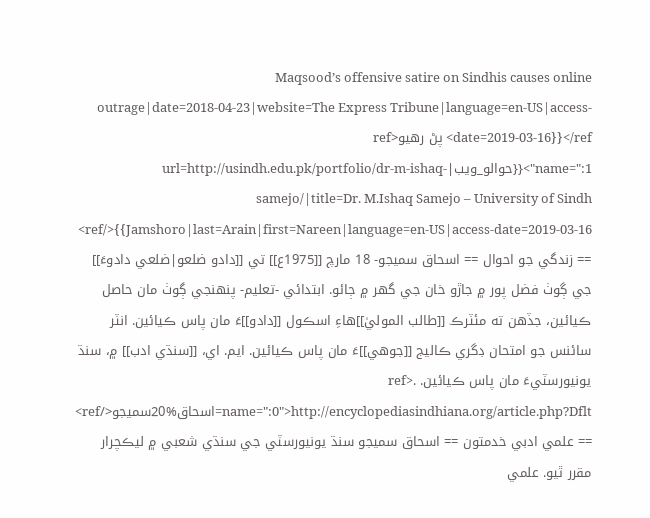Maqsood’s offensive satire on Sindhis causes online outrage|date=2018-04-23|website=The Express Tribune|language=en-US|access-date=2019-03-16}}</ref> پڻ رهيو<ref name=":1">{{حوالو_ويب|url=http://usindh.edu.pk/portfolio/dr-m-ishaq-samejo/|title=Dr. M.Ishaq Samejo – University of Sindh Jamshoro|last=Arain|first=Nareen|language=en-US|access-date=2019-03-16}}</ref> == زندگي جو احوال == اسحاق سميجو- 18 مارچ [[1975ع]] تي [[دادو ضلعو|ضلعي دادوءَ]] جي ڳوٺ فضل پور ۾ جاڙو خان جي گهر ۾ ڄائو. ابتدائي -تعليم- پنهنجي ڳوٺ مان حاصل ڪيائين، جڏهن ته مئٽرڪ [[طالب الموليٰ]]هاءِ اسڪول [[دادو]]ءَ مان پاس ڪيائين. انٽر سائنس جو امتحان ڊگري ڪاليج [[جوهي]]ءَ مان پاس ڪيائين. ايم. اي، [[سنڌي ادب]] ۾، سنڌ يونيورسٽيءَ مان پاس ڪيائين. .<ref name=":0">http://encyclopediasindhiana.org/article.php?Dflt=اسحاق%20سميجو</ref> == علمي ادبي خدمتون == اسحاق سميجو سنڌ يونيورسٽي جي سنڌي شعبي ۾ ليڪچرار مقرر ٿيو. علمي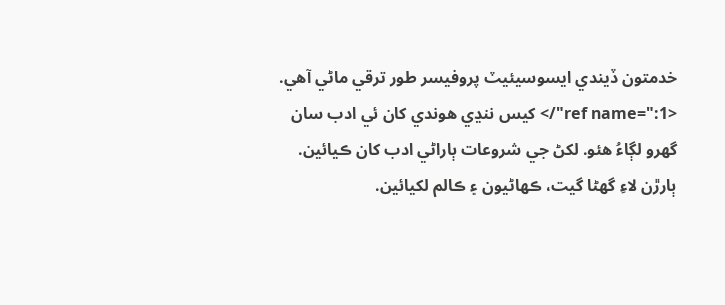خدمتون ڏيندي ايسوسيئيٽ پروفيسر طور ترقي ماڻي آهي. <ref name=":1"/> کيس ننڍي هوندي کان ئي ادب سان گهرو لڳاءُ هئو. لکڻ جي شروعات ٻاراڻي ادب کان ڪيائين. ٻارڙن لاءِ گهڻا گيت، ڪهاڻيون ۽ ڪالم لکيائين.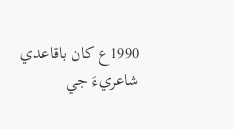1990ع کان باقاعدي شاعريءَ جي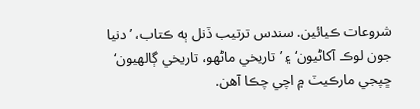شروعات ڪيائين. سندس ترتيب ڏنل ٻه ڪتاب، ’دنيا جون لوڪ آکاڻيون‘ ۽ ’تاريخي ماڻهو، تاريخي ڳالهيون‘ ڇپجي مارڪيٽ ۾ اچي چڪا آهن.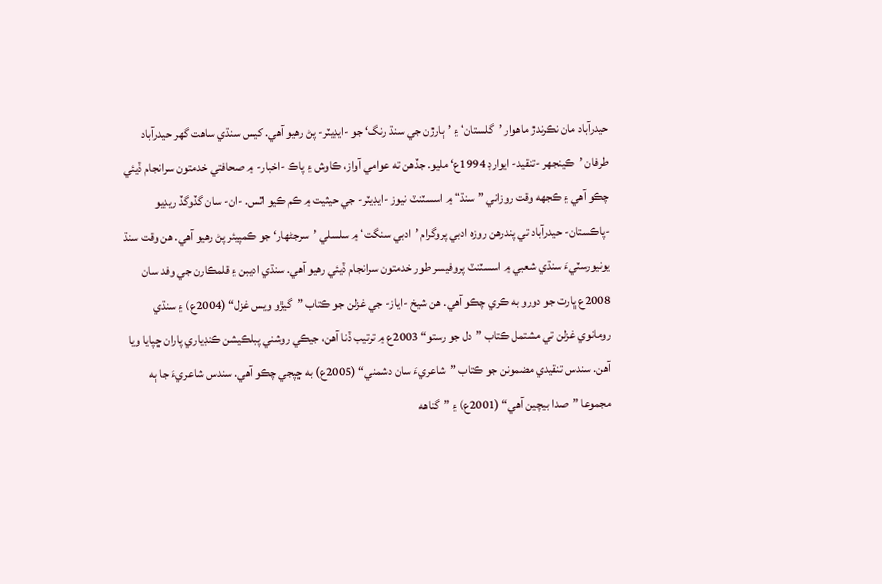حيدرآباد مان نڪرندڙ ماهوار ’گلستان‘ ۽ ’ٻارڙن جي سنڌ رنگ‘ جو -ايڊيٽر- پڻ رهيو آهي. کيس سنڌي ساهت گهر حيدرآباد طرفان ’ڪينجهر -تنقيد- ايوارڊ 1994ع‘ مليو. جڏهن ته عوامي آواز، ڪاوش ۽ پاڪ -اخبار- ۾ صحافتي خدمتون سرانجام ڏيئي چڪو آهي ۽ ڪجهه وقت روزاني ”سنڌ“ ۾ اسسٽنٽ نيوز -ايڊيٽر- جي حيثيت ۾ ڪم ڪيو اٿس. -ان- سان گڏوگڏ ريڊيو -پاڪستان- حيدرآباد تي پندرهن روزه ادبي پروگرام ’ادبي سنگت‘ ۾ سلسلي ’سرجڻهار‘ جو ڪمپيئر پڻ رهيو آهي. هن وقت سنڌ يونيورسٽيءَ سنڌي شعبي ۾ اسسٽنٽ پروفيسر طور خدمتون سرانجام ڏيئي رهيو آهي. سنڌي اديبن ۽ قلمڪارن جي وفد سان 2008ع ڀارت جو دورو به ڪري چڪو آهي. هن شيخ -اياز- جي غزلن جو ڪتاب ”گيڙو ويس غزل“ (2004ع) ۽ سنڌي رومانوي غزلن تي مشتمل ڪتاب ”دل جو رستو“ 2003ع ۾ ترتيب ڏنا آهن، جيڪي روشني پبلڪيشن ڪنڊياري پاران ڇپايا ويا آهن. سندس تنقيدي مضمونن جو ڪتاب ”شاعريءَ سان دشمني“ (2005ع) به ڇپجي چڪو آهي. سندس شاعريءَ جا ٻه مجموعا ”صدا بيچين آهي“ (2001ع) ۽ ”گناهه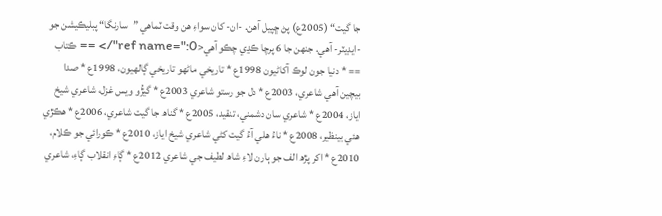جا گيت“ (2005ع) پڻ ڇپيل آهن. -ان- کان سواءِ هن وقت ٽماهي ”سارنگا“ پبليڪيشن جو -ايڊيٽر- آهي. جنهن جا 6 پرچا ڪڍي چڪو آهي<ref name=":0"/> == ڪتاب == * دنيا جون لوڪ آکاڻيون 1998ع * تاريخي ماڻهو تاريخي ڳالهيون، 1998ع * صدا بيچين آهي شاعري، 2003ع * دل جو رستو شاعري 2003ع * گيڙُو ويس غزل، شاعري شيخ اياز، 2004ع * شاعري سان دشمني، تنقيد، 2005ع * گناھ جا گيت شاعري، 2006ع * هڪڙي هئي بينظير، 2008ع * ناءُ هلي آءُ گيت کڻي شاعري شيخ اياز، 2010ع * ڪورائي جو ڪلام، 2010ع * اکر پڙھ الف جو ٻارن لاءِ شاھ لطيف جي شاعري 2012ع * ڳاءِ انقلاب ڳاءِ، شاعري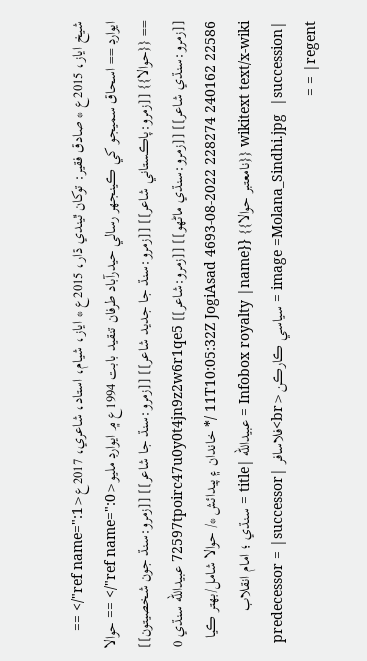شيخ اياز، 2015ع * صادق فقير: توکان ٿيندي ڌار، 2015ع * اياز، شيام، استاد، شاعري، 2017ع<ref name=":1"/> == ايوارڊ == اسحاق سميجو کي ڪينجهر رسالي حيدرآباد طرفان تنقيد بابت 1994ع ۾ ايوارڊ مليو<ref name=":0"/> == حوالا == {{حوالا}} [[زمرو:پاڪستاني شاعر]] [[زمرو:سنڌ جا جديد شاعر]] [[زمرو:سنڌ جا شاعر]] [[زمرو:سنڌ جون شخصيتون]] [[زمرو:سنڌي شاعر]] [[زمرو:سنڌي ماڻھو]] [[زمرو:شاعر]] 72597tpoirc47u0y0t4jn9z2w6r1qe5 عبيدالله سنڌي 0 22586 240162 228274 2022-08-11T10:05:32Z JogiAsad 4693 /* خاندان ۽ پيدائش */ حوالا شامل/بهتر ڪيا wikitext text/x-wiki {{نامعتبر حوالا}} {{Infobox royalty |name = عبيدالله |title = سنڌي ؛ امام انقلاب |image =Molana_Sindhi.jpg  |succession = سياسي ڪارڪن<br>فلاسافر |predecessor = |successor = |regent =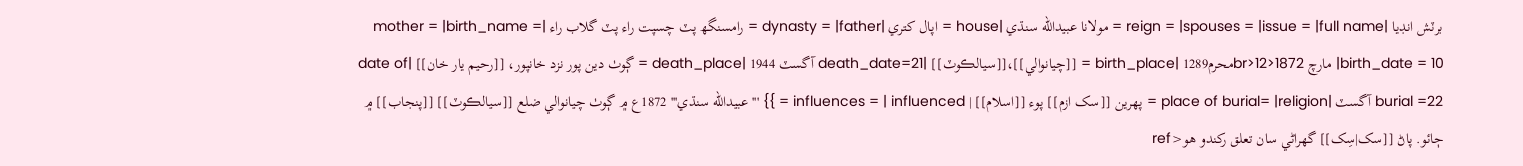برٽش انڊيا |reign = |spouses = |issue = |full name = مولانا عبيدالله سنڌي |house = اپال کتري |dynasty = |father = رامسنگھ پٽ چسپت راء پٽ گلاب راء |mother = |birth_name = |birth_date = 10 مارچ 1872<br>12محرم1289 |birth_place = [[چيانوالي]]،[[سيالڪوٽ]] |death_date=21 آگسٽ 1944 |death_place = ڳوٺ دين پور نزد خانپور، [[رحيم يار خان]] |date of burial =22 آگسٽ |place of burial= |religion = پھرين [[سک ازم]] پوء [[اسلام]] | influences = | influenced = }} '''عبيدالله سنڌي''' 1872ع ۾ ڳوٺ چيانوالي ضلع [[سيالڪوٽ]] [[پنجاب]] ۾ ڄائو. پاڻ [[سک|سِک]] گهراڻي سان تعلق رکندو هو<ref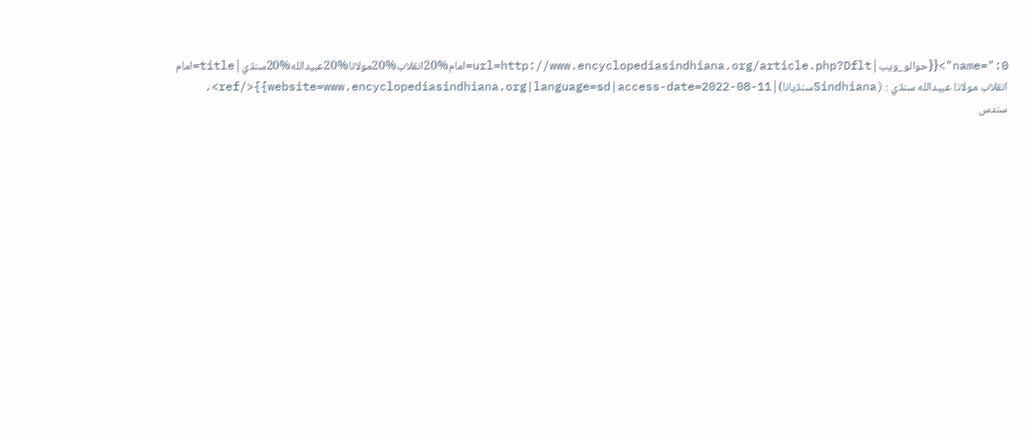name=":0">{{حوالو_ويب|url=http://www.encyclopediasindhiana.org/article.php?Dflt=امام%20انقلاب%20مولانا%20عبيدالله%20سنڌي|title=امام انقلاب مولانا عبيدالله سنڌي : (Sindhianaسنڌيانا)|website=www.encyclopediasindhiana.org|language=sd|access-date=2022-08-11}}</ref>. سندس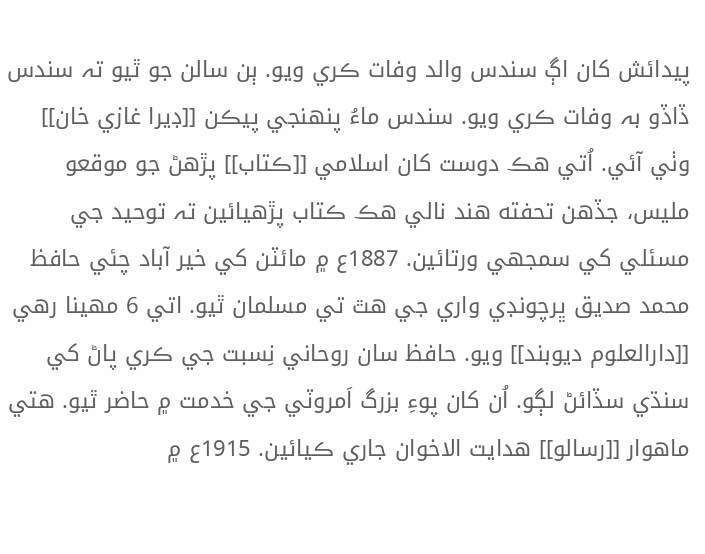پيدائش کان اڳ سندس والد وفات ڪري ويو. ٻن سالن جو ٿيو تہ سندس ڏاڏو بہ وفات ڪري ويو. سندس ماءُ پنهنجي پيڪن [[ڊيرا غازي خان]] وٺي آئي. اُتي هڪ دوست کان اسلامي [[ڪتاب]] پڙهڻ جو موقعو مليس، جڏهن تحفته هند نالي هڪ ڪتاب پڙهيائين تہ توحيد جي مسئلي کي سمجهي ورتائين. 1887ع ۾ مائٽن کي خير آباد چئي حافظ محمد صديق ڀرچونڊي واري جي هٿ تي مسلمان ٿيو. اتي 6 مهينا رهي [[دارالعلوم ديوبند]] ويو. حافظ سان روحاني نِسبت جي ڪري پاڻ کي سنڌي سڏائڻ لڳو. اُن کان پوءِ بزرگ اَمروٽي جي خدمت ۾ حاضر ٿيو. هتي ماهوار [[رسالو]] هدايت الاخوان جاري ڪيائين. 1915ع ۾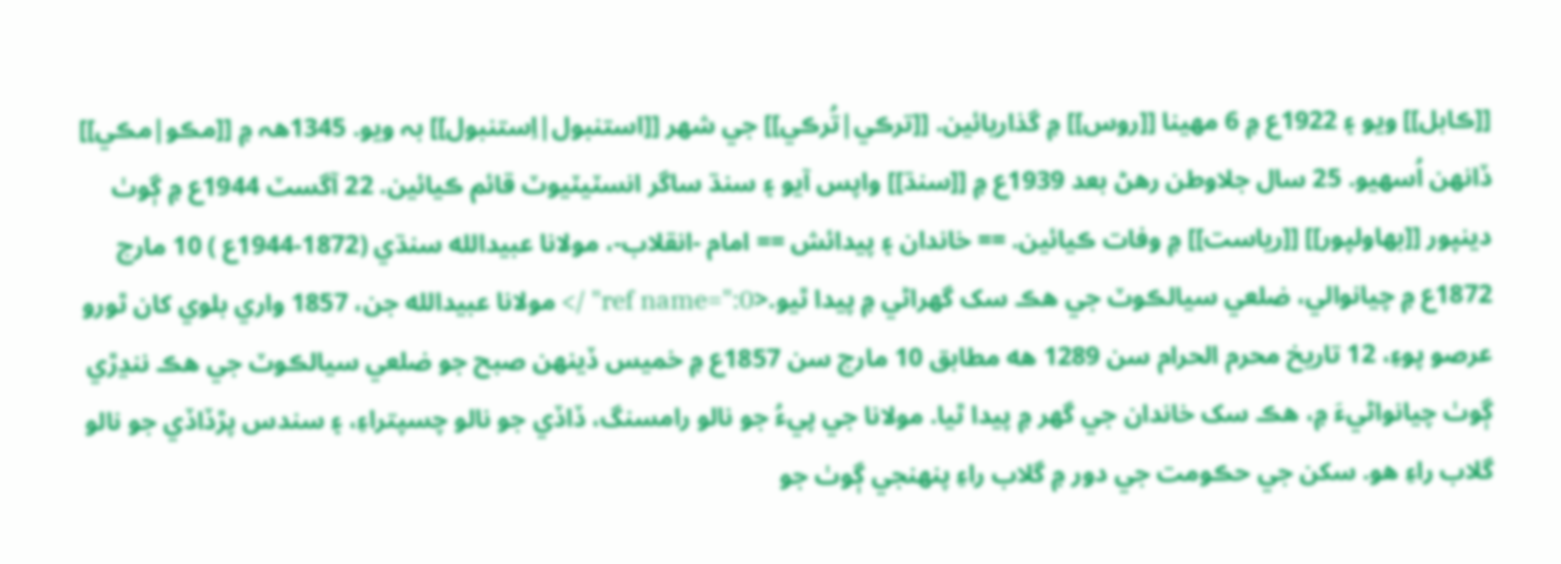[[ڪابل]] ويو ۽ 1922ع ۾ 6 مهينا [[روس]] ۾ گذاريائين. [[ترڪي|تُرڪي]] جي شهر [[استنبول|اِستنبول]] بہ ويو. 1345هہ ۾ [[مڪو|مڪي]] ڏانهن اُسهيو. 25 سال جلاوطن رهڻ بعد 1939ع ۾ [[سنڌ]] واپس آيو ۽ سنڌ ساگر انسٽيٽيوٽ قائم ڪيائين. 22 آگسٽ 1944ع ۾ ڳوٺ دينپور [[بهاولپور]] [[رياست]] ۾ وفات ڪيائين. == خاندان ۽ پيدائش == امام -انقلاب-، مولانا عبيدالله سنڌي (1872-1944ع ) 10 مارچ 1872ع ۾ چيانوالي، ضلعي سيالڪوٽ جي هڪ سک گهراڻي ۾ پيدا ٿيو.<ref name=":0" /> مولانا عبيدالله جن، 1857 واري بلوي کان ٿورو عرصو پوءِ، 12 تاريخ محرم الحرام سن 1289 هه مطابق 10 مارچ سن 1857ع ۾ خميس ڏينهن صبح جو ضلعي سيالڪوٽ جي هڪ ننڍڙي ڳوٺ چيانواڻيءَ ۾، هڪ سک خاندان جي گهر ۾ پيدا ٿيا. مولانا جي پيءُ جو نالو رامسنگ، ڏاڏي جو نالو چسپتراءِ، ۽ سندس پڙڏاڏي جو نالو گلاب راءِ هو. سکن جي حڪومت جي دور ۾ گلاب راءِ پنهنجي ڳوٺ جو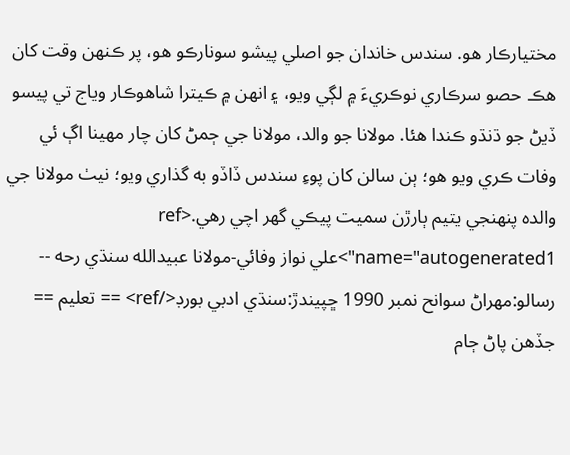مختيارڪار هو. سندس خاندان جو اصلي پيشو سونارڪو هو، پر ڪنهن وقت کان هڪ حصو سرڪاري نوڪريءَ ۾ لڳي ويو، ۽ انهن ۾ ڪيترا شاهوڪار وياج تي پيسو ڏيڻ جو ڌنڌو ڪندا هئا. مولانا جو والد، مولانا جي ڄمڻ کان چار مهينا اڳ ئي وفات ڪري ويو هو؛ ٻن سالن کان پوءِ سندس ڏاڏو به گذاري ويو؛ نيٺ مولانا جي والده پنهنجي يتيم ٻارڙن سميت پيڪي گهر اچي رهي.<ref name="autogenerated1">علي نواز وفائي-مولانا عبيدالله سنڌي رحه -- رسالو:مهراڻ سوانح نمبر 1990 ڇپيندڙ:سنڌي ادبي بورڊ</ref> == تعليم == جڏهن پاڻ ڄام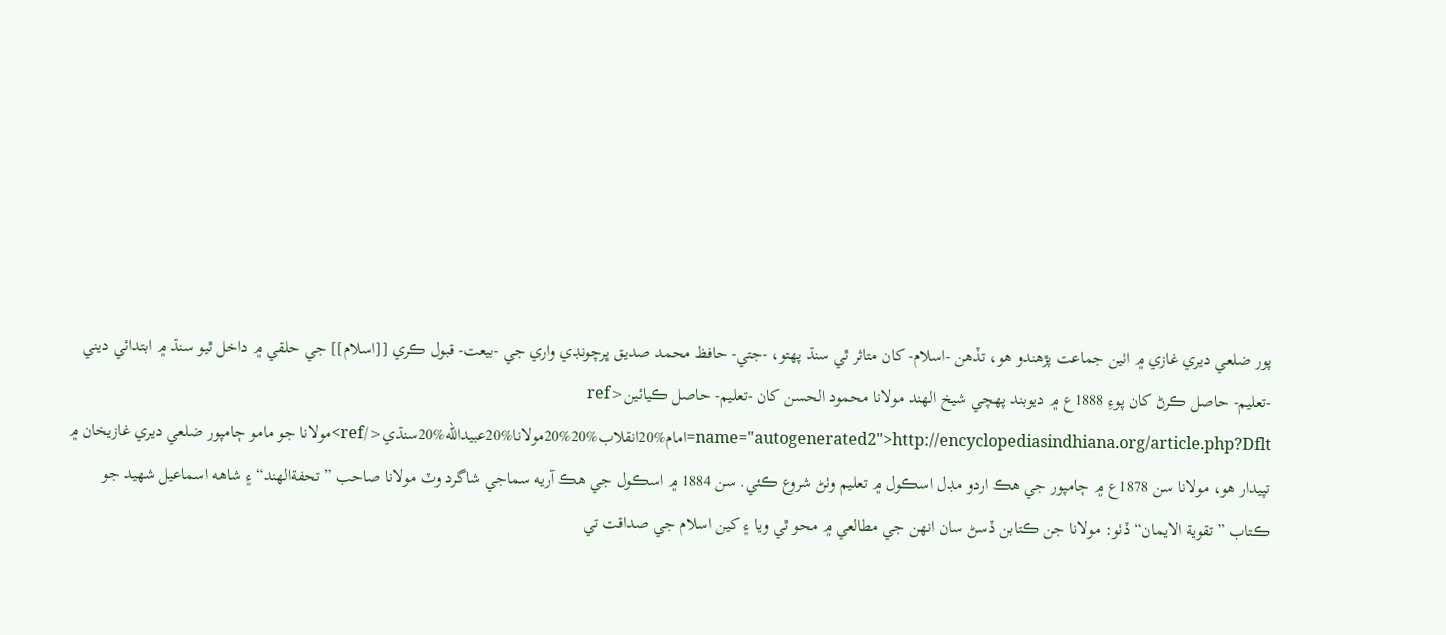پور ضلعي ديري غازي ۾ اٺين جماعت پڙهندو هو، تڏهن -اسلام- کان متاثر ٿي سنڌ پهتو، -جتي- حافظ محمد صديق ڀرچونڊي واري جي -بيعت- قبول ڪري [[اسلام]] جي حلقي ۾ داخل ٿيو سنڌ ۾ ابتدائي ديني -تعليم- حاصل ڪرڻ کان پوءِ 1888ع ۾ ديوبند پهچي شيخ الهند مولانا محمود الحسن کان -تعليم- حاصل ڪيائين<ref name="autogenerated2">http://encyclopediasindhiana.org/article.php?Dflt=امام%20انقلاب%20%20مولانا%20عبيدالله%20سنڌي</ref>مولانا جو مامو ڄامپور ضلعي ديري غازيخان ۾ تپيدار هو، مولانا سن 1878ع ۾ ڄامپور جي هڪ اردو مڊل اسڪول ۾ تعليم وٺڻ شروع ڪئي. سن 1884 ۾ اسڪول جي هڪ آريه سماجي شاگرد وٽ مولانا صاحب ”تحفةالهند“ ۽ شاهه اسماعيل شهيد جو ڪتاب ”تقوية الايمان“ ڏٺو: مولانا جن ڪتابن ڏسڻ سان انهن جي مطالعي ۾ محو ٿي ويا ۽ کين اسلام جي صداقت تي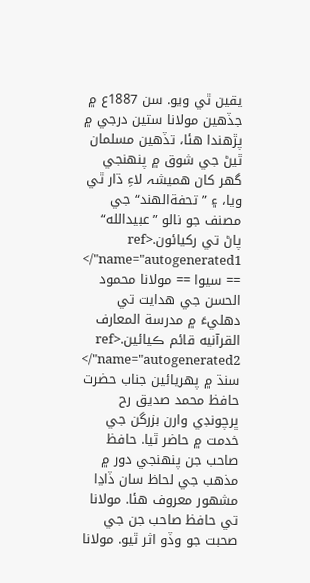يقين ٿي ويو. سن 1887ع ۾ جڏهين مولانا ستين درجي ۾ پڙهندا هئا، تڏهين مسلمان ٿيڻ جي شوق ۾ پنهنجي گهر کان هميشہ لاءِ ڌار ٿي ويا، ۽ ”تحفةالهند“ جي مصنف جو نالو ”عبيدالله“ پاڻ تي رکيائون.<ref name="autogenerated1"/> == سيوا == مولانا محمود الحسن جي هدايت تي دهليءَ ۾ مدرسة المعارف القرآنيه قائم ڪيائين.<ref name="autogenerated2"/> سنڌ ۾ پهريائين جناب حضرت حافظ محمد صديق رح ڀرچونڊي وارن بزرگن جي خدمت ۾ حاضر ٿيا. حافظ صاحب جن پنهنجي دور ۾ مذهب جي لحاظ سان ڏاڍا مشهور معروف هئا. مولانا تي حافظ صاحب جن جي صحبت جو وڏو اثر ٿيو. مولانا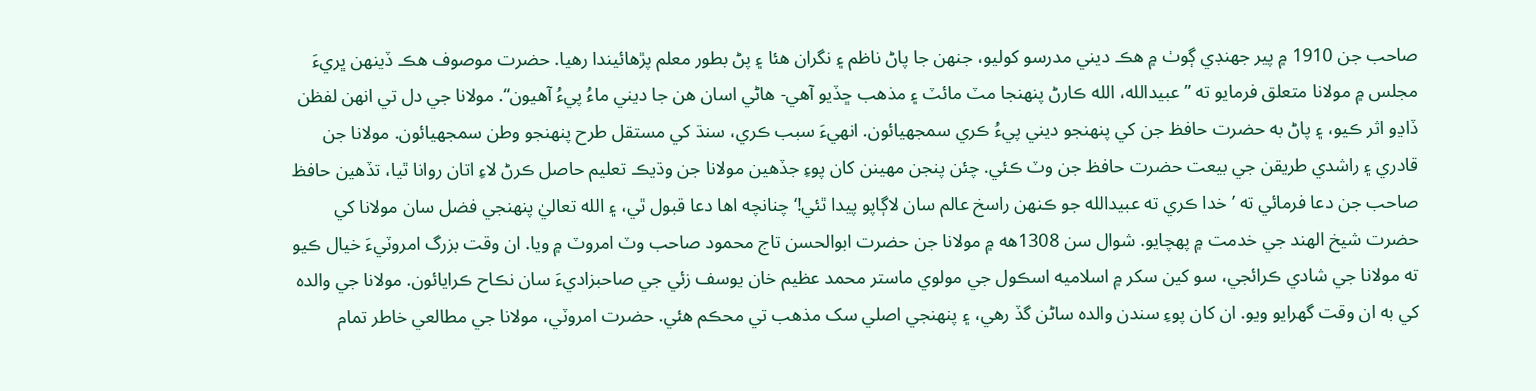صاحب جن 1910 ۾ پير جهنڊي ڳوٺ ۾ هڪ ديني مدرسو کوليو، جنهن جا پاڻ ناظم ۽ نگران هئا ۽ پڻ بطور معلم پڙهائيندا رهيا. حضرت موصوف هڪ ڏينهن ڀريءَ مجلس ۾ مولانا متعلق فرمايو ته ”عبيدالله، الله ڪارڻ پنهنجا مٽ مائٽ ۽ مذهب ڇڏيو آهي- هاڻي اسان هن جا ديني ماءُ پيءُ آهيون“. مولانا جي دل تي انهن لفظن ڏاڍو اثر ڪيو، ۽ پاڻ به حضرت حافظ جن کي پنهنجو ديني پيءُ ڪري سمجهيائون. انهيءَ سبب ڪري، سنڌ کي مستقل طرح پنهنجو وطن سمجهيائون. مولانا جن قادري ۽ راشدي طريقن جي بيعت حضرت حافظ جن وٽ ڪئي. چئن پنجن مهينن کان پوءِ جڏهين مولانا جن وڌيڪ تعليم حاصل ڪرڻ لاءِ اتان روانا ٿيا، تڏهين حافظ صاحب جن دعا فرمائي ته ’خدا ڪري ته عبيدالله جو ڪنهن راسخ عالم سان لاڳاپو پيدا ٿئي!‘ چنانچه اها دعا قبول ٿي، ۽ الله تعاليٰ پنهنجي فضل سان مولانا کي حضرت شيخ الهند جي خدمت ۾ پهچايو. شوال سن 1308هه ۾ مولانا جن حضرت ابوالحسن تاج محمود صاحب وٽ امروٽ ۾ ويا. ان وقت بزرگ امروٽيءَ خيال ڪيو ته مولانا جي شادي ڪرائجي، سو کين سکر ۾ اسلاميه اسڪول جي مولوي ماستر محمد عظيم خان يوسف زئي جي صاحبزاديءَ سان نڪاح ڪرايائون. مولانا جي والده کي به ان وقت گهرايو ويو. ان کان پوءِ سندن والده ساڻن گڏ رهي، ۽ پنهنجي اصلي سک مذهب تي محڪم هئي. حضرت امروٽي، مولانا جي مطالعي خاطر تمام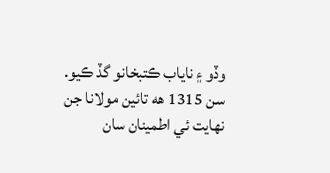وڏو ۽ ناياب ڪتبخانو گڏ ڪيو. سن 1315 هه تائين مولانا جن نهايت ئي اطمينان سان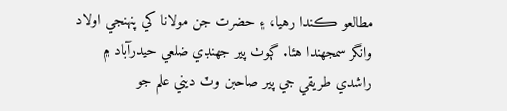مطالعو ڪندا رهيا، ۽ حضرت جن مولانا کي پنهنجي اولاد وانگر سمجهندا هئا. ڳوٺ پير جهنڊي ضلعي حيدرآباد ۾ راشدي طريقي جي پير صاحبن وٽ ديني علم جو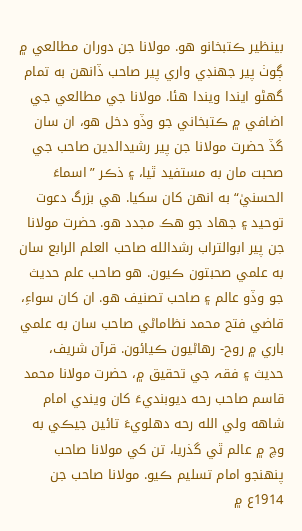بينظير ڪتبخانو هو. مولانا جن دوران مطالعي ۾ ڳوٺ پير جهنڊي واري پير صاحب ڏانهن به تمام گهڻو ايندا ويندا هئا. مولانا جي مطالعي جي اضافي ۾ ڪتبخاني جو وڏو دخل هو، ان سان گڏ حضرت مولانا جن پير رشيدالدين صاحب جي صحبت مان به مستفيد ٿيا، ۽ ذڪر ”اسماءَ الحسنيٰ“ به انهن کان سکيا. هي بزرگ دعوت توحيد ۽ جهاد جو هڪ مجدد هو. حضرت مولانا جن پير ابوالتراب رشدالله صاحب العلم الرابع سان به علمي صحبتون ڪيون. هو صاحب علم حديث جو وڏو عالم ۽ صاحب تصنيف هو. ان کان سواءِ، قاضي فتح محمد نظاماڻي صاحب سان به علمي باري ۾ روح- رهاڻيون ڪيائون. قرآن شريف، حديث ۽ فقہ جي تحقيق ۾، حضرت مولانا محمد قاسم صاحب رحه ديوبنديءَ کان ويندي امام شاهه ولي الله رحه دهلويءَ تائين جيڪي به وچ ۾ عالم ٿي گذريا، تن کي مولانا صاحب پنهنجو امام تسليم ڪيو. مولانا صاحب جن 1914ع ۾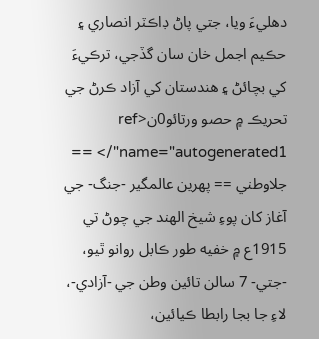دهليءَ ويا، جتي پاڻ ڊاڪٽر انصاري ۽ حڪيم اجمل خان سان گڏجي، ترڪيءَ کي بچائڻ ۽ هندستان کي آزاد ڪرڻ جي تحريڪ ۾ حصو ورتائو0ن<ref name="autogenerated1"/> == جلاوطني == پهرين عالمگير -جنگ- جي آغاز کان پوءِ شيخ الهند جي چوڻ تي 1915ع ۾ خفيه طور ڪابل روانو ٿيو، -جتي- 7 سالن تائين وطن جي -آزادي-، لاءِ جا بجا رابطا ڪيائين،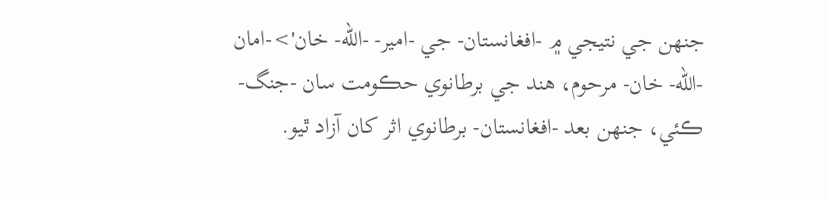جنهن جي نتيجي ۾ -افغانستان- جي -امير- -الله- خان'>-امان -الله- خان- مرحوم، هند جي برطانوي حڪومت سان -جنگ- ڪئي، جنهن بعد -افغانستان- برطانوي اثر کان آزاد ٿيو.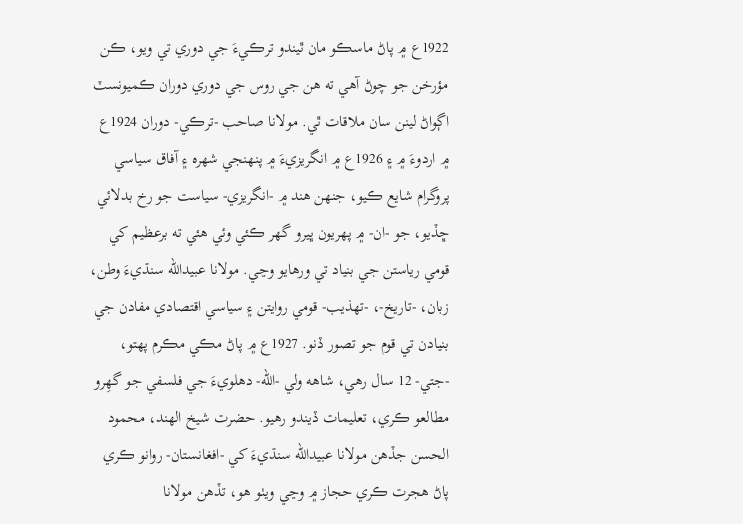1922ع ۾ پاڻ ماسڪو مان ٿيندو ترڪيءَ جي دوري تي ويو، ڪن مؤرخن جو چوڻ آهي ته هن جي روس جي دوري دوران ڪميونسٽ اڳواڻ لينن سان ملاقات ٿي. مولانا صاحب -ترڪي- دوران 1924ع ۾ اردوءَ ۾ ۽ 1926ع ۾ انگريزيءَ ۾ پنهنجي شهره ۽ آفاق سياسي پروگرام شايع ڪيو، جنهن هند ۾ -انگريزي- سياست جو رخ بدلائي ڇڏيو، جو -ان- ۾ پهريون ڀيرو گهر ڪئي وئي هئي ته برعظيم کي قومي رياستن جي بنياد تي ورهايو وڃي. مولانا عبيدالله سنڌيءَ وطن، زبان، -تاريخ-، -تهذيب- قومي روايتن ۽ سياسي اقتصادي مفادن جي بنيادن تي قوم جو تصور ڏنو. 1927ع ۾ پاڻ مڪي مڪرم پهتو، -جتي- 12 سال رهي، شاهه ولي -الله- دهلويءَ جي فلسفي جو گهِرو مطالعو ڪري، تعليمات ڏيندو رهيو. حضرت شيخ الهند، محمود الحسن جڏهن مولانا عبيدالله سنڌيءَ کي -افغانستان- روانو ڪري پاڻ هجرت ڪري حجاز ۾ وڃي ويٺو هو، تڏهن مولانا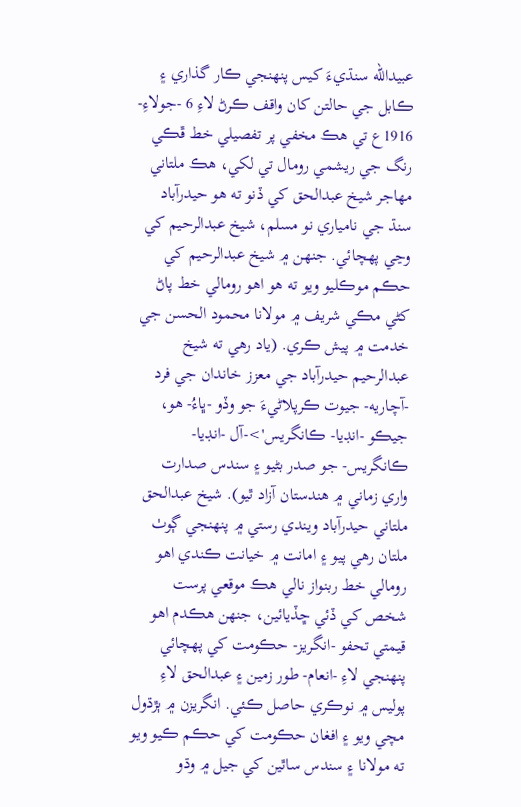عبيدالله سنڌيءَ کيس پنهنجي ڪار گذاري ۽ ڪابل جي حالتن کان واقف ڪرڻ لاءِ 6 -جولاءِ- 1916ع تي هڪ مخفي پر تفصيلي خط ڦڪي رنگ جي ريشمي رومال تي لکي، هڪ ملتاني مهاجر شيخ عبدالحق کي ڏنو ته هو حيدرآباد سنڌ جي نامياري نو مسلم، شيخ عبدالرحيم کي وڃي پهچائي. جنهن ۾ شيخ عبدالرحيم کي حڪم موڪليو ويو ته هو اهو رومالي خط پاڻ کڻي مڪي شريف ۾ مولانا محمود الحسن جي خدمت ۾ پيش ڪري. (ياد رهي ته شيخ عبدالرحيم حيدرآباد جي معزز خاندان جي فرد -آچاريه- جيوت ڪرپلاڻيءَ جو وڏو -ڀاءُ- هو، جيڪو -انڊيا- ڪانگريس'>-آل -انڊيا- ڪانگريس- جو صدر بڻيو ۽ سندس صدارت واري زماني ۾ هندستان آزاد ٿيو). شيخ عبدالحق ملتاني حيدرآباد ويندي رستي ۾ پنهنجي ڳوٺ ملتان رهي پيو ۽ امانت ۾ خيانت ڪندي اهو رومالي خط ربنواز نالي هڪ موقعي پرست شخص کي ڏئي ڇڏيائين، جنهن هڪدم اهو قيمتي تحفو -انگريز- حڪومت کي پهچائي پنهنجي لاءِ -انعام- طور زمين ۽ عبدالحق لاءِ پوليس ۾ نوڪري حاصل ڪئي. انگريزن ۾ ٻڙڌول مچي ويو ۽ افغان حڪومت کي حڪم ڪيو ويو ته مولانا ۽ سندس ساٿين کي جيل ۾ وڌو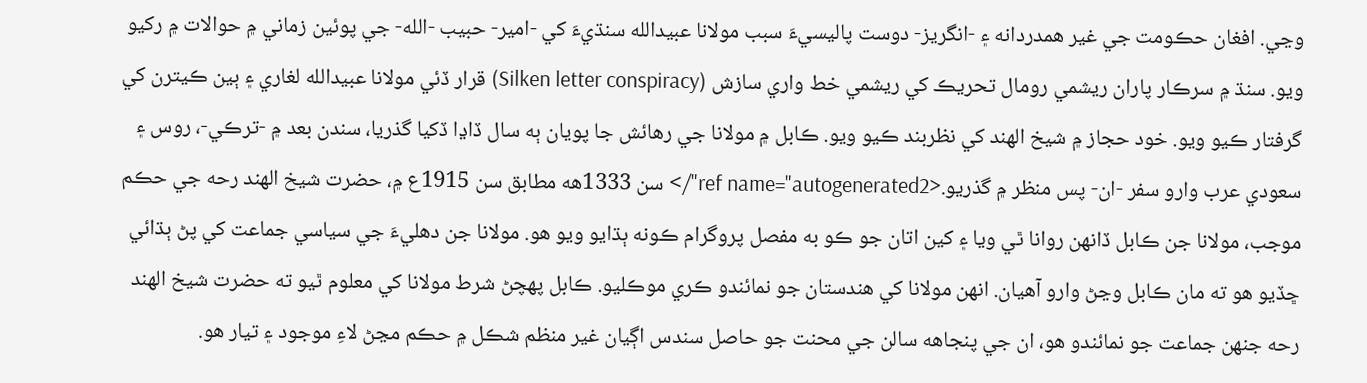وڃي. افغان حڪومت جي غير همدردانه ۽ -انگريز- دوست پاليسيءَ سبب مولانا عبيدالله سنڌيءَ کي -امير- حبيب -الله- جي پوئين زماني ۾ حوالات ۾ رکيو ويو. سنڌ ۾ سرڪار پاران ريشمي رومال تحريڪ کي ريشمي خط واري سازش (Silken letter conspiracy) قرار ڏئي مولانا عبيدالله لغاري ۽ ٻين ڪيترن کي گرفتار ڪيو ويو. خود حجاز ۾ شيخ الهند کي نظربند ڪيو ويو. ڪابل ۾ مولانا جي رهائش جا پويان ٻه سال ڏاڍا ڏکيا گذريا، سندن بعد ۾ -ترڪي-، روس ۽ سعودي عرب وارو سفر -ان- پس منظر ۾ گذريو.<ref name="autogenerated2"/> سن 1333هه مطابق سن 1915ع ۾، حضرت شيخ الهند رحه جي حڪم موجب، مولانا جن ڪابل ڏانهن روانا ٿي ويا ۽ کين اتان جو ڪو به مفصل پروگرام ڪونه ٻڌايو ويو هو. مولانا جن دهليءَ جي سياسي جماعت کي پڻ ٻڌائي ڇڏيو هو ته مان ڪابل وڃڻ وارو آهيان. انهن مولانا کي هندستان جو نمائندو ڪري موڪليو. ڪابل پهچڻ شرط مولانا کي معلوم ٿيو ته حضرت شيخ الهند رحه جنهن جماعت جو نمائندو هو، ان جي پنجاهه سالن جي محنت جو حاصل سندس اڳيان غير منظم شڪل ۾ حڪم مڃڻ لاءِ موجود ۽ تيار هو.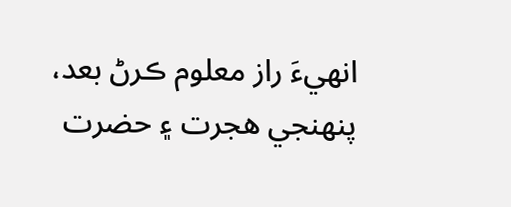انهيءَ راز معلوم ڪرڻ بعد، پنهنجي هجرت ۽ حضرت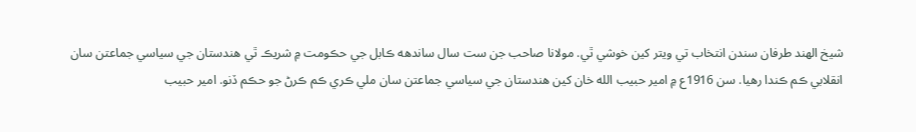شيخ الهند طرفان سندن انتخاب تي ويتر کين خوشي ٿي. مولانا صاحب جن ست سال ساندهه ڪابل جي حڪومت ۾ شريڪ ٿي هندستان جي سياسي جماعتن سان انقلابي ڪم ڪندا رهيا. سن 1916ع ۾ امير حبيب الله خان کين هندستان جي سياسي جماعتن سان ملي ڪري ڪم ڪرڻ جو حڪم ڏنو. امير حبيب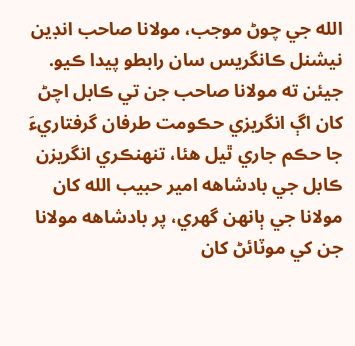الله جي چوڻ موجب، مولانا صاحب انڊين نيشنل ڪانگريس سان رابطو پيدا ڪيو. جيئن ته مولانا صاحب جن تي ڪابل اچڻ کان اڳ انگريزي حڪومت طرفان گرفتاريءَ جا حڪم جاري ٿيل هئا، تنهنڪري انگريزن ڪابل جي بادشاهه امير حبيب الله کان مولانا جي ٻانهن گهري، پر بادشاهه مولانا جن کي موٽائڻ کان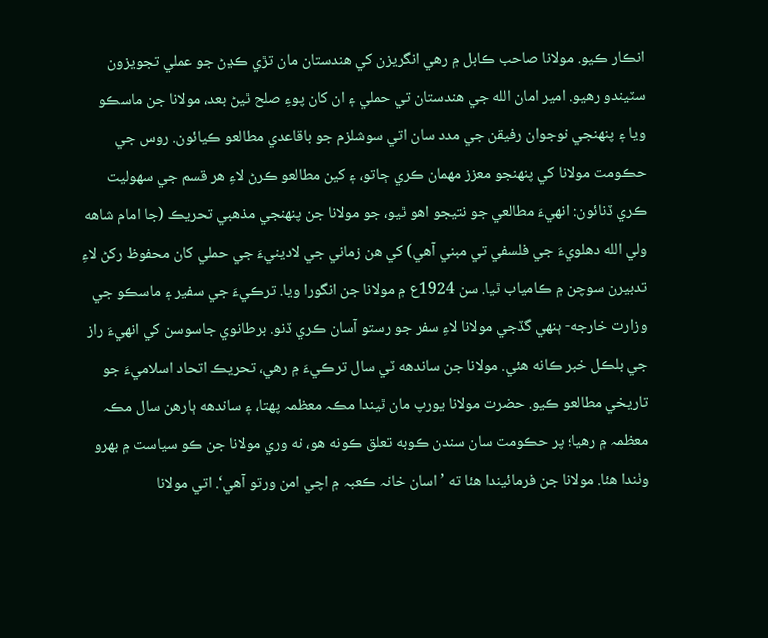انڪار ڪيو. مولانا صاحب ڪابل ۾ رهي انگريزن کي هندستان مان تڙي ڪڍڻ جو عملي تجويزون سٽيندو رهيو. امير امان الله جي هندستان تي حملي ۽ ان کان پوءِ صلح ٿيڻ بعد، مولانا جن ماسڪو ويا ۽ پنهنجي نوجوان رفيقن جي مدد سان اتي سوشلزم جو باقاعدي مطالعو ڪيائون. روس جي حڪومت مولانا کي پنهنجو معزز مهمان ڪري ڄاتو، ۽ کين مطالعو ڪرڻ لاءِ هر قسم جي سهوليت ڪري ڏنائون: انهيءَ مطالعي جو نتيجو اهو ٿيو، جو مولانا جن پنهنجي مذهبي تحريڪ (جا امام شاهه ولي الله دهلويءَ جي فلسفي تي مبني آهي) کي هن زماني جي لادينيءَ جي حملي کان محفوظ رکڻ لاءِ تدبيرن سوچن ۾ ڪامياب ٿيا. سن 1924ع ۾ مولانا جن انگورا ويا. ترڪيءَ جي سفير ۽ ماسڪو جي وزارت خارجه- ٻنهي گڏجي مولانا لاءِ سفر جو رستو آسان ڪري ڏنو. برطانوي جاسوسن کي انهيءَ راز جي بلڪل خبر ڪانه هئي. مولانا جن ساندهه ٽي سال ترڪيءَ ۾ رهي، تحريڪ اتحاد اسلاميءَ جو تاريخي مطالعو ڪيو. حضرت مولانا يورپ مان ٿيندا مڪہ معظمہ پهتا، ۽ ساندهه ٻارهن سال مڪہ معظمہ ۾ رهيا؛ پر حڪومت سان سندن ڪوبه تعلق ڪونه هو، نه وري مولانا جن ڪو سياست ۾ بهرو وٺندا هئا. مولانا جن فرمائيندا هئا ته ’اسان خانہ ڪعبہ ۾ اچي امن ورتو آهي‘. اتي مولانا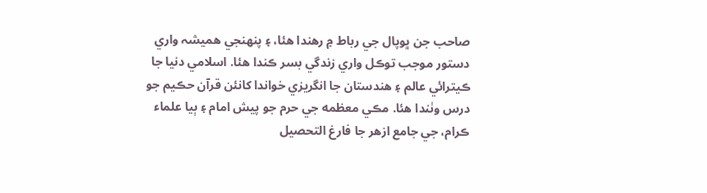صاحب جن ڀوپال جي رباط ۾ رهندا هئا، ۽ پنهنجي هميشہ واري دستور موجب توڪل واري زندگي بسر ڪندا هئا. اسلامي دنيا جا ڪيترائي عالم ۽ هندستان جا انگريزي خواندا کانئن قرآن حڪيم جو درس وٺندا هئا. مڪي معظمه جي حرم جو پيش امام ۽ ٻيا علماء ڪرام، جي جامع ازهر جا فارغ التحصيل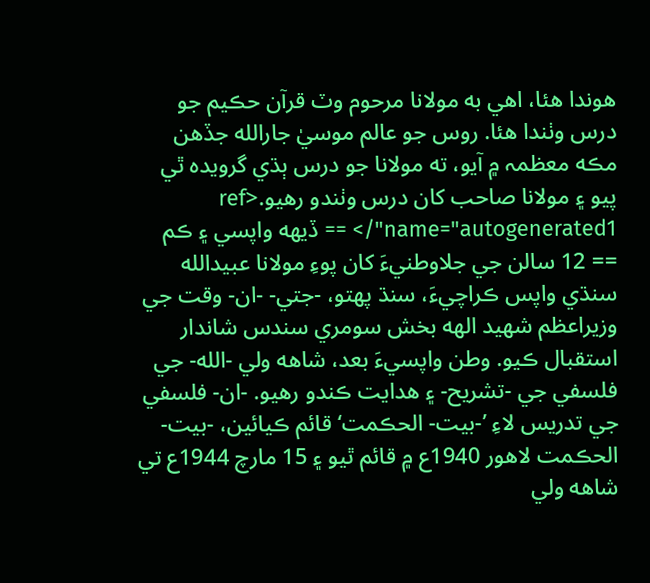هوندا هئا، اهي به مولانا مرحوم وٽ قرآن حڪيم جو درس وٺندا هئا. روس جو عالم موسيٰ جارالله جڏهن مڪه معظمہ ۾ آيو، ته مولانا جو درس ٻڌي گرويده ٿي پيو ۽ مولانا صاحب کان درس وٺندو رهيو.<ref name="autogenerated1"/> == ڏيهه واپسي ۽ ڪم == 12 سالن جي جلاوطنيءَ کان پوءِ مولانا عبيدالله سنڌي واپس ڪراچيءَ، سنڌ پهتو، -جتي- -ان- وقت جي وزيراعظم شهيد الهه بخش سومري سندس شاندار استقبال ڪيو. وطن واپسيءَ بعد، شاهه ولي -الله- جي فلسفي جي -تشريح- ۽ هدايت ڪندو رهيو. -ان- فلسفي جي تدريس لاءِ ’-بيت- الحڪمت‘ قائم ڪيائين، -بيت- الحڪمت لاهور 1940ع ۾ قائم ٿيو ۽ 15 مارچ 1944ع تي شاهه ولي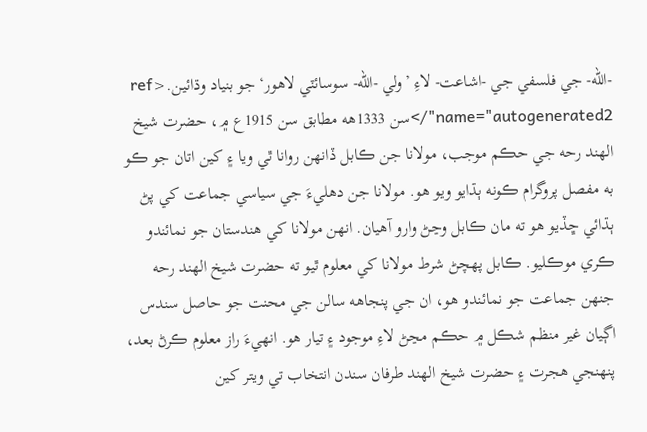-الله- جي فلسفي جي -اشاعت- لاءِ ’ولي -الله- سوسائٽي لاهور‘ جو بنياد وڌائين.<ref name="autogenerated2"/>سن 1333هه مطابق سن 1915ع ۾، حضرت شيخ الهند رحه جي حڪم موجب، مولانا جن ڪابل ڏانهن روانا ٿي ويا ۽ کين اتان جو ڪو به مفصل پروگرام ڪونه ٻڌايو ويو هو. مولانا جن دهليءَ جي سياسي جماعت کي پڻ ٻڌائي ڇڏيو هو ته مان ڪابل وڃڻ وارو آهيان. انهن مولانا کي هندستان جو نمائندو ڪري موڪليو. ڪابل پهچڻ شرط مولانا کي معلوم ٿيو ته حضرت شيخ الهند رحه جنهن جماعت جو نمائندو هو، ان جي پنجاهه سالن جي محنت جو حاصل سندس اڳيان غير منظم شڪل ۾ حڪم مڃڻ لاءِ موجود ۽ تيار هو. انهيءَ راز معلوم ڪرڻ بعد، پنهنجي هجرت ۽ حضرت شيخ الهند طرفان سندن انتخاب تي ويتر کين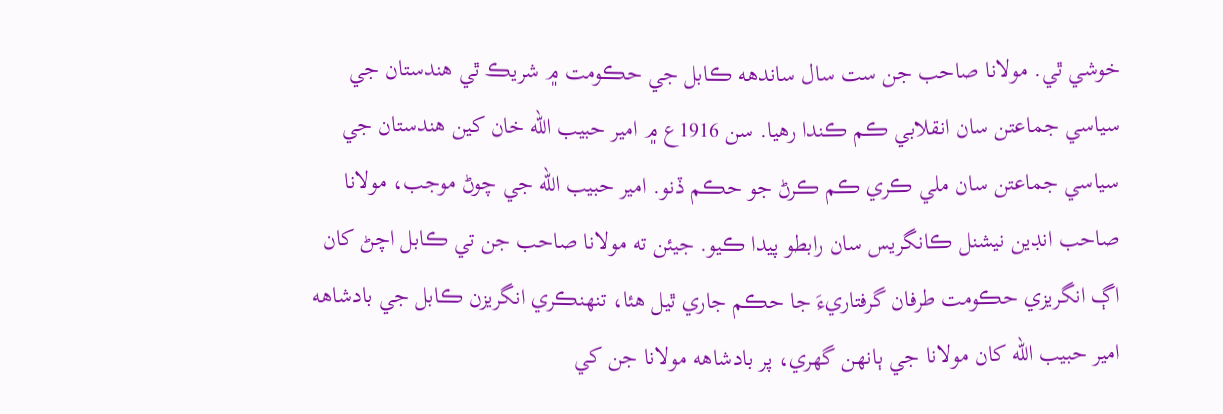خوشي ٿي. مولانا صاحب جن ست سال ساندهه ڪابل جي حڪومت ۾ شريڪ ٿي هندستان جي سياسي جماعتن سان انقلابي ڪم ڪندا رهيا. سن 1916ع ۾ امير حبيب الله خان کين هندستان جي سياسي جماعتن سان ملي ڪري ڪم ڪرڻ جو حڪم ڏنو. امير حبيب الله جي چوڻ موجب، مولانا صاحب انڊين نيشنل ڪانگريس سان رابطو پيدا ڪيو. جيئن ته مولانا صاحب جن تي ڪابل اچڻ کان اڳ انگريزي حڪومت طرفان گرفتاريءَ جا حڪم جاري ٿيل هئا، تنهنڪري انگريزن ڪابل جي بادشاهه امير حبيب الله کان مولانا جي ٻانهن گهري، پر بادشاهه مولانا جن کي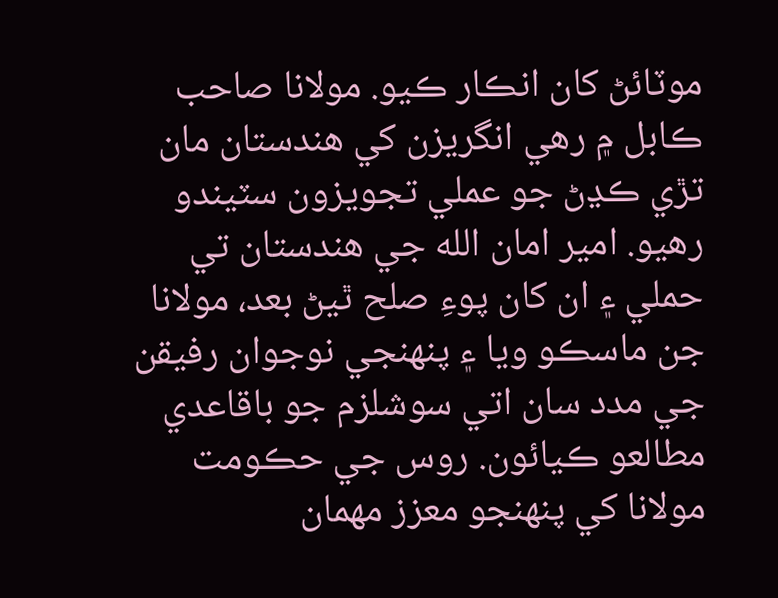موٽائڻ کان انڪار ڪيو. مولانا صاحب ڪابل ۾ رهي انگريزن کي هندستان مان تڙي ڪڍڻ جو عملي تجويزون سٽيندو رهيو. امير امان الله جي هندستان تي حملي ۽ ان کان پوءِ صلح ٿيڻ بعد، مولانا جن ماسڪو ويا ۽ پنهنجي نوجوان رفيقن جي مدد سان اتي سوشلزم جو باقاعدي مطالعو ڪيائون. روس جي حڪومت مولانا کي پنهنجو معزز مهمان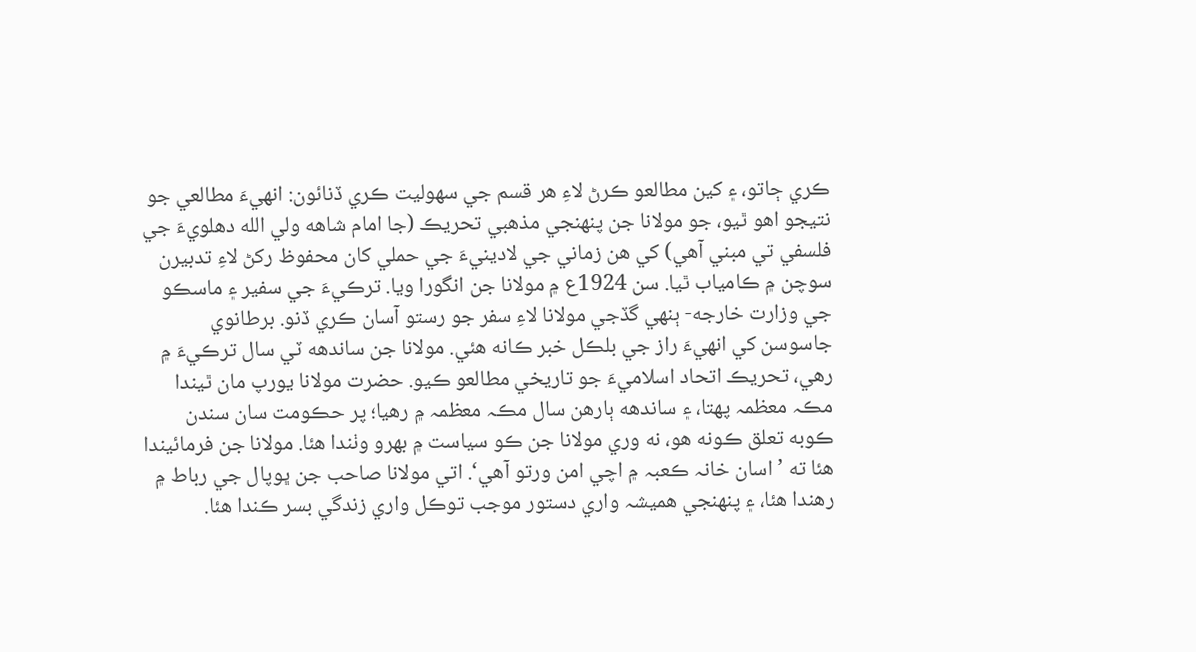ڪري ڄاتو، ۽ کين مطالعو ڪرڻ لاءِ هر قسم جي سهوليت ڪري ڏنائون: انهيءَ مطالعي جو نتيجو اهو ٿيو، جو مولانا جن پنهنجي مذهبي تحريڪ (جا امام شاهه ولي الله دهلويءَ جي فلسفي تي مبني آهي) کي هن زماني جي لادينيءَ جي حملي کان محفوظ رکڻ لاءِ تدبيرن سوچن ۾ ڪامياب ٿيا. سن 1924ع ۾ مولانا جن انگورا ويا. ترڪيءَ جي سفير ۽ ماسڪو جي وزارت خارجه- ٻنهي گڏجي مولانا لاءِ سفر جو رستو آسان ڪري ڏنو. برطانوي جاسوسن کي انهيءَ راز جي بلڪل خبر ڪانه هئي. مولانا جن ساندهه ٽي سال ترڪيءَ ۾ رهي، تحريڪ اتحاد اسلاميءَ جو تاريخي مطالعو ڪيو. حضرت مولانا يورپ مان ٿيندا مڪہ معظمہ پهتا، ۽ ساندهه ٻارهن سال مڪہ معظمہ ۾ رهيا؛ پر حڪومت سان سندن ڪوبه تعلق ڪونه هو، نه وري مولانا جن ڪو سياست ۾ بهرو وٺندا هئا. مولانا جن فرمائيندا هئا ته ’اسان خانہ ڪعبہ ۾ اچي امن ورتو آهي‘. اتي مولانا صاحب جن ڀوپال جي رباط ۾ رهندا هئا، ۽ پنهنجي هميشہ واري دستور موجب توڪل واري زندگي بسر ڪندا هئا.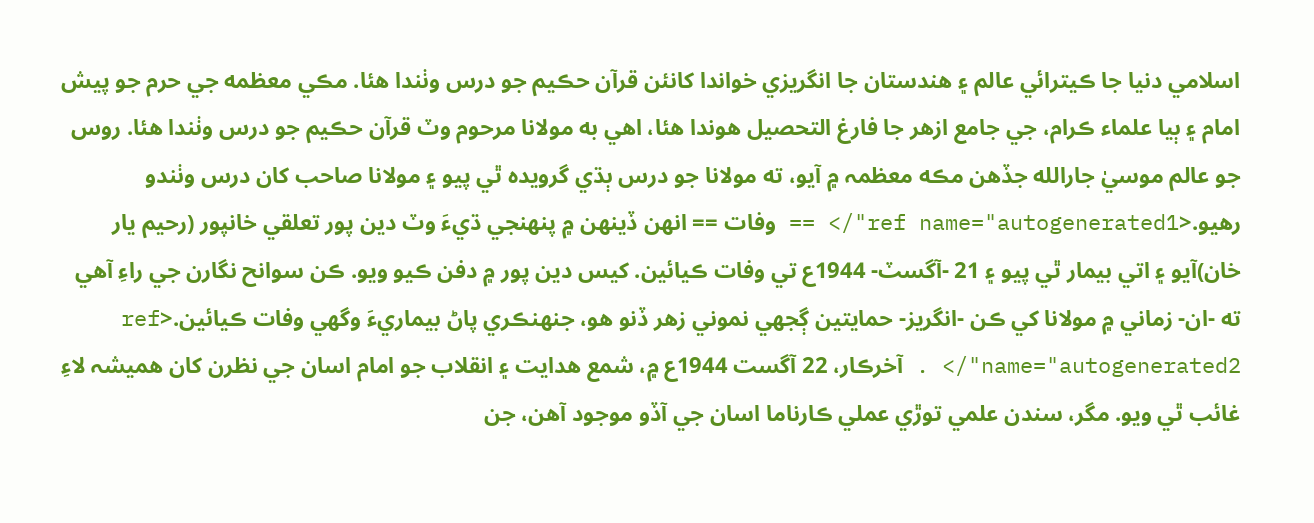اسلامي دنيا جا ڪيترائي عالم ۽ هندستان جا انگريزي خواندا کانئن قرآن حڪيم جو درس وٺندا هئا. مڪي معظمه جي حرم جو پيش امام ۽ ٻيا علماء ڪرام، جي جامع ازهر جا فارغ التحصيل هوندا هئا، اهي به مولانا مرحوم وٽ قرآن حڪيم جو درس وٺندا هئا. روس جو عالم موسيٰ جارالله جڏهن مڪه معظمہ ۾ آيو، ته مولانا جو درس ٻڌي گرويده ٿي پيو ۽ مولانا صاحب کان درس وٺندو رهيو.<ref name="autogenerated1"/> == وفات == انهن ڏينهن ۾ پنهنجي ڌيءَ وٽ دين پور تعلقي خانپور (رحيم يار خان)آيو ۽ اتي بيمار ٿي پيو ۽ 21 -آگسٽ- 1944ع تي وفات ڪيائين. کيس دين پور ۾ دفن ڪيو ويو. ڪن سوانح نگارن جي راءِ آهي ته -ان- زماني ۾ مولانا کي ڪن -انگريز- حمايتين ڳجهي نموني زهر ڏنو هو، جنهنڪري پاڻ بيماريءَ وگهي وفات ڪيائين.<ref name="autogenerated2"/> . آخرڪار، 22 آگست 1944ع ۾، شمع هدايت ۽ انقلاب جو امام اسان جي نظرن کان هميشہ لاءِ غائب ٿي ويو. مگر، سندن علمي توڙي عملي ڪارناما اسان جي آڏو موجود آهن، جن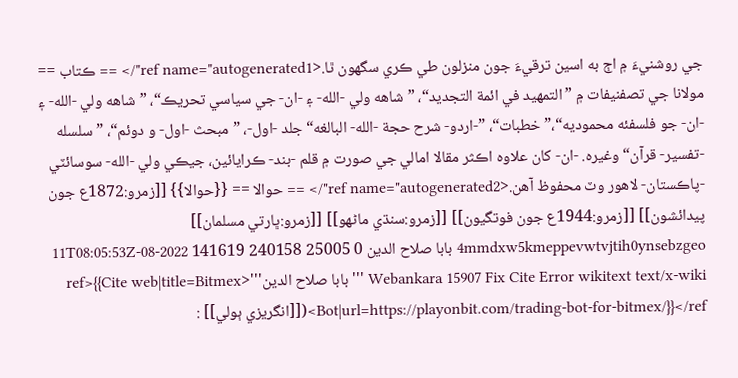جي روشنيءَ ۾ اڄ به اسين ترقيءَ جون منزلون طي ڪري سگهون ٿا.<ref name="autogenerated1"/> == ڪتاب == مولانا جي تصفنيفات ۾ ”التمهيد في ائمة التجديد“، ”شاهه ولي -الله- ۽ -ان- جي سياسي تحريڪ“، ”شاهه ولي -الله- ۽ -ان- جو فلسفئه محموديه“،”خطبات“، ”-اردو- شرح حجة -الله- البالغه“ جلد -اول-، ”مبحث -اول- و دوئم“، ”سلسله -تفسير- قرآن“ وغيره. -ان- کان علاوه اڪثر مقالا امالي جي صورت ۾ قلم -بند- ڪرايائين، جيڪي ولي -الله- سوسائٽي -پاڪستان- لاهور وٽ محفوظ آهن.<ref name="autogenerated2"/> == حوالا == {{حوالا}} [[زمرو:1872ع جون پيدائشون]] [[زمرو:1944ع جون فوتگيون]] [[زمرو:سنڌي ماڻھو]] [[زمرو:ڀارتي مسلمان]] 4mmdxw5kmeppevwtvjtih0ynsebzgeo بابا صلاح الدين 0 25005 240158 141619 2022-08-11T08:05:53Z Webankara 15907 Fix Cite Error wikitext text/x-wiki '''بابا صلاح الدين'''<ref>{{Cite web|title=Bitmex Bot|url=https://playonbit.com/trading-bot-for-bitmex/}}</ref>([[انگريزي ٻولي]] :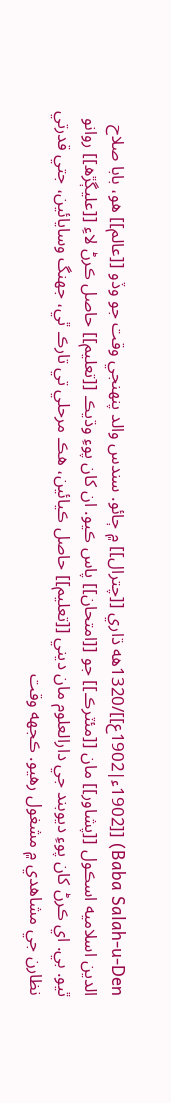Baba Salah-u-Den) [[1902ء|1902ع]]/1320هه ڌاري [[چترال]] ۾ ڄائو. سندس والد پنهنجي وقت جو وڏو [[عالم]] هو، بابا صلاح الدين اسلاميه اسڪول [[پشاور]] مان [[مئٽرڪ]] جو [[امتحان]] پاس ڪيو. ان کان پوءِ وڌيڪ [[تعليم]] حاصل ڪرڻ لاءِ [[عليڳڙھ]] روانو ٿيو. بي. اي ڪرڻ کان پوءِ ديوبند جي دارالعلوم مان ديني [[تعليم]] حاصل ڪيائين، هڪ مرحلي تي تارڪ ٿي، جهنگ وسايائين، جتي قدرتي نظارن جي مشاهدي ۾ مشغول رهيو. ڪجهه وقت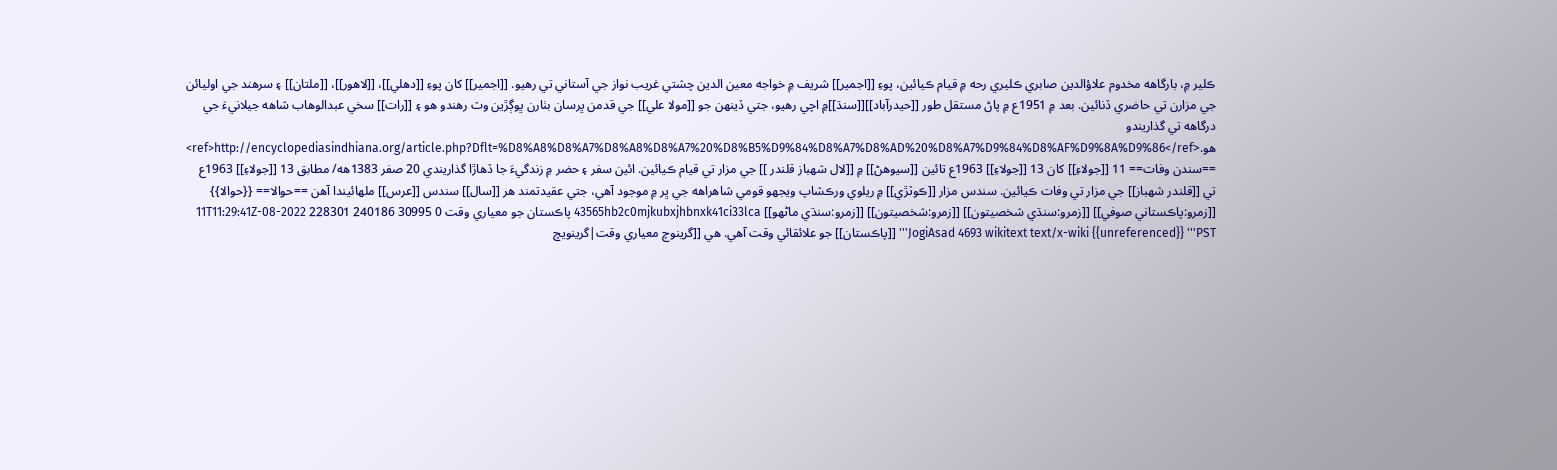ڪلير ۾، بارگاهه مخدوم علاؤالدين صابري ڪليري رحه ۾ قيام ڪيائين، پوءِ [[اجمير]] شريف ۾ خواجه معين الدين چشتي غريب نواز جي آستاني تي رهيو. [[اجمير]] کان پوءِ [[دهلي]]، [[لاهور]]، [[ملتان]] ۽ سرهند جي اوليائن جي مزارن تي حاضري ڏنائين. بعد ۾ 1951ع ۾ پاڻ مستقل طور [[حيدرآباد]][[سنڌ]]۾ اچي رهيو، جتي ڏينهن جو [[مولا علي]] جي قدمن ڀرسان بٺارن ڀوڳڙين وٽ رهندو هو ۽ [[رات]] سخي عبدالوهاب شاهه جيلانيءَ جي درگاهه تي گذاريندو هو.<ref>http://encyclopediasindhiana.org/article.php?Dflt=%D8%A8%D8%A7%D8%A8%D8%A7%20%D8%B5%D9%84%D8%A7%D8%AD%20%D8%A7%D9%84%D8%AF%D9%8A%D9%86</ref> ==سندن وفات== 11 [[جولاءِ]] کان 13 [[جولاءِ]] 1963ع تائين [[سيوهڻ]] ۾ [[لال شهباز قلندر ]] جي مزار تي قيام ڪيائين. ائين سفر ۽ حضر ۾ زندگيءَ جا ڏهاڙا گذاريندي 20 صفر 1383هه/ مطابق 13 [[جولاءِ]] 1963ع تي [[قلندر شهباز]] جي مزار تي وفات ڪيائين. سندس مزار [[ڪوٽڙي]] ۾ ريلوي ورڪشاپ ويجهو قومي شاهراهه جي ڀر ۾ موجود آهي، جتي عقيدتمند هر [[سال]] سندس [[عرس]] ملهائيندا آهن ==حوالا== {{حوالا}} [[زمرو:پاڪستاني صوفي]] [[زمرو:سنڌي شخصيتون]] [[زمرو:شخصيتون]] [[زمرو:سنڌي ماڻھو]] 43565hb2c0mjkubxjhbnxk41ci33lca پاڪستان جو معياري وقت 0 30995 240186 228301 2022-08-11T11:29:41Z JogiAsad 4693 wikitext text/x-wiki {{unreferenced}} '''PST''' [[پاڪستان]] جو علائقائي وقت آهي. هي [[گرينوچ معياري وقت|گرينويچ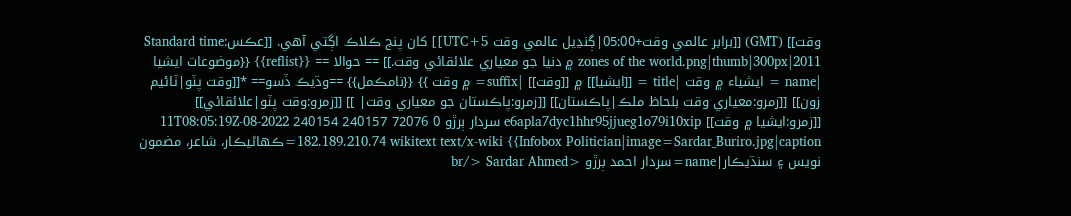وقت]] (GMT) [[برابر عالمي وقت+05:00|ڳنڍيل عالمي وقت UTC+5]] کان پنج ڪلاڪ اڳتي آهي. [[عڪس:Standard time zones of the world.png|thumb|300px|2011 ۾ دنيا جو معياري علائقائي وقت.]] == حوالا == {{reflist}} {{موضوعات ايشيا |name = ايشياء ۾ وقت |title = [[ايشيا]] ۾ [[وقت]] |suffix= ۾ وقت }} {{نامڪمل}} ==وڌيڪ ڏسو== *[[وقت پٽو|ٽائيم زون]] [[زمرو:معياري وقت بلحاظ ملڪ|پاڪستان]] [[زمرو:پاڪستان جو معياري وقت| ]] [[زمرو:وقت پٽو|علائقائي]] [[زمرو:ايشيا ۾ وقت]] e6apla7dyc1hhr95jjueg1o79i10xip سردار ٻرڙو 0 72076 240157 240154 2022-08-11T08:05:19Z 182.189.210.74 wikitext text/x-wiki {{Infobox Politician|image=Sardar_Buriro.jpg|caption=ڪھاڻيڪار، شاعر، مضمون نويس ۽ سنڌيڪار|name=سردار احمد ٻرڙو <br/> Sardar Ahmed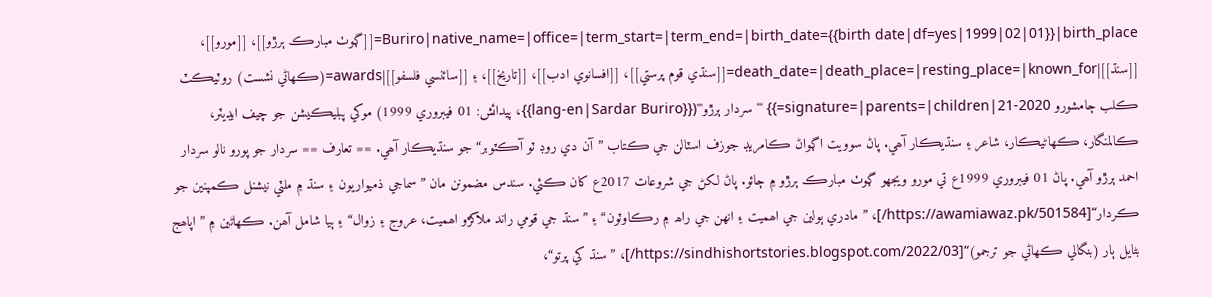Buriro|native_name=|office=|term_start=|term_end=|birth_date={{birth date|df=yes|1999|02|01}}|birth_place=[[ڳوٺ مبارڪ ٻرڙو]]، [[مورو]]، [[سنڌ]]|death_date=|death_place=|resting_place=|known_for=[[سنڌي قوم پرستي]]، [[افسانوي ادب]]، [[تاريخ]]، ۽ [[سائنسي فلسفو]]|awards=(ڪھاڻي نشست) روٽيڪٽ ڪلب ڄامشورو 2020-21|signature=|parents=|children=}} '''سردار ٻرڙو'''({{lang-en|Sardar Buriro}}، پيدائش: 01 فيبروري 1999) موکي پبليڪيشن جو چيف ايڊيٽر، ڪالمنگار، ڪھاڻيڪار، شاعر ۽ سنڌيڪار آھي. پاڻ سوويت اڳواڻ ڪامريڊ جوزف اسٽالن جي ڪتاب ”آن دي روڊ ٽو آڪٽوبر“ جو سنڌيڪار آھي. == تعارف == سردار جو پورو نالو سردار احمد ٻرڙو آھي. پاڻ 01 فيبروري 1999ع تي مورو ويجھو ڳوٺ مبارڪ ٻرڙو ۾ ڄائو. پاڻ لکڻ جي شروعات 2017ع کان ڪئي. سندس مضمونن مان ”سماجي ذميواريون ۽ سنڌ ۾ ملٽي نيشنل ڪمپنين جو ڪردار“[https://awamiawaz.pk/501584/]، ”مادري ٻولين جي اھميت ۽ انھن جي راھ ۾ رڪاوٽون“ ۽ ”سنڌ جي قومي راند ملاکڙو اھميت، عروج ۽ زوال“ ۽ ٻيا شامل آھن. ڪھاڻين ۾ ”اپاھج بڻايل ٻار (بنگالي ڪھاڻي جو ترجمو)“[https://sindhishortstories.blogspot.com/2022/03/]، ”سنڌ کي پرتو“،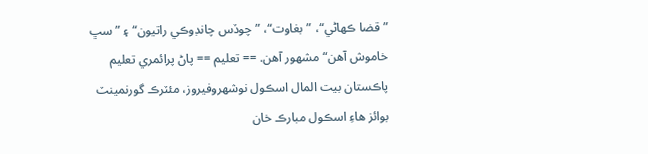”قضا ڪھاڻي“، ”بغاوت“، ”چوڏس چانڊوڪي راتيون“ ۽ ”سڀ خاموش آھن“ مشھور آھن. == تعليم == پاڻ پرائمري تعليم پاڪستان بيت المال اسڪول نوشھروفيروز، مئٽرڪ گورنمينٽ بوائز ھاءِ اسڪول مبارڪ خان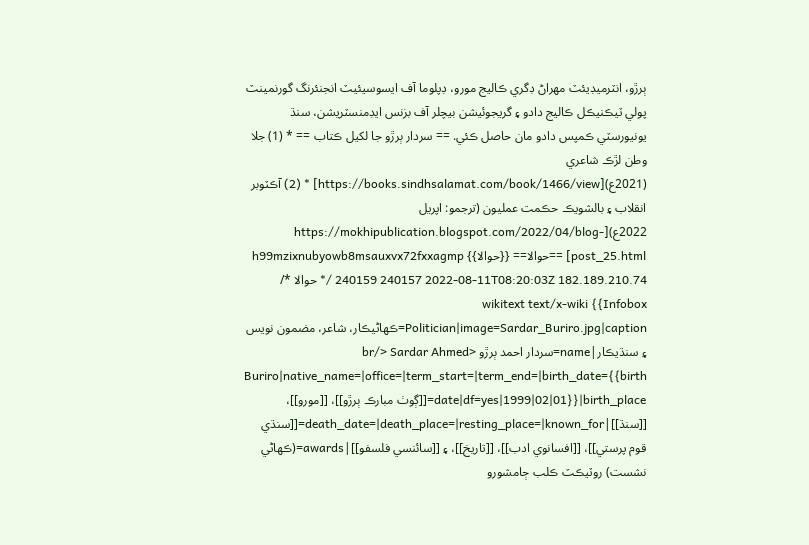ٻرڙو، انٽرميڊيئٽ مھراڻ ڊگري ڪاليج مورو، ڊپلوما آف ايسوسيئيٽ انجنئرنگ گورنمينٽ پولي ٽيڪنيڪل ڪاليج دادو ۽ گريجوئيشن بيچلر آف بزنس ايڊمنسٽريشن، سنڌ يونيورسٽي ڪمپس دادو مان حاصل ڪئي. == سردار ٻرڙو جا لکيل ڪتاب == * (1) جلا وطن لڙڪ شاعري (2021ع)[https://books.sindhsalamat.com/book/1466/view] * (2) آڪٽوبر انقلاب ۽ بالشويڪ حڪمت عمليون (ترجمو: اپريل 2022ع)[https://mokhipublication.blogspot.com/2022/04/blog-post_25.html] ==حوالا== {{حوالا}} h99mzixnubyowb8msauxvx72fxxagmp 240159 240157 2022-08-11T08:20:03Z 182.189.210.74 /* حوالا */ wikitext text/x-wiki {{Infobox Politician|image=Sardar_Buriro.jpg|caption=ڪھاڻيڪار، شاعر، مضمون نويس ۽ سنڌيڪار|name=سردار احمد ٻرڙو <br/> Sardar Ahmed Buriro|native_name=|office=|term_start=|term_end=|birth_date={{birth date|df=yes|1999|02|01}}|birth_place=[[ڳوٺ مبارڪ ٻرڙو]]، [[مورو]]، [[سنڌ]]|death_date=|death_place=|resting_place=|known_for=[[سنڌي قوم پرستي]]، [[افسانوي ادب]]، [[تاريخ]]، ۽ [[سائنسي فلسفو]]|awards=(ڪھاڻي نشست) روٽيڪٽ ڪلب ڄامشورو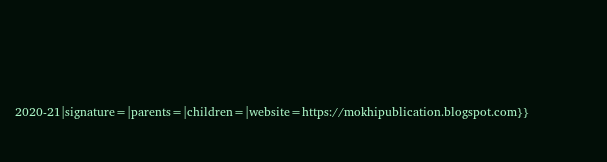2020-21|signature=|parents=|children=|website=https://mokhipublication.blogspot.com}}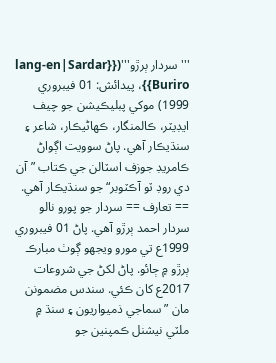'''سردار ٻرڙو'''({{lang-en|Sardar Buriro}}، پيدائش: 01 فيبروري 1999) موکي پبليڪيشن جو چيف ايڊيٽر، ڪالمنگار، ڪھاڻيڪار، شاعر ۽ سنڌيڪار آھي. پاڻ سوويت اڳواڻ ڪامريڊ جوزف اسٽالن جي ڪتاب ”آن دي روڊ ٽو آڪٽوبر“ جو سنڌيڪار آھي. == تعارف == سردار جو پورو نالو سردار احمد ٻرڙو آھي. پاڻ 01 فيبروري 1999ع تي مورو ويجھو ڳوٺ مبارڪ ٻرڙو ۾ ڄائو. پاڻ لکڻ جي شروعات 2017ع کان ڪئي. سندس مضمونن مان ”سماجي ذميواريون ۽ سنڌ ۾ ملٽي نيشنل ڪمپنين جو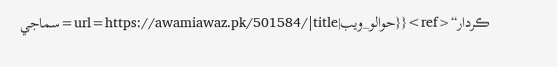ڪردار“<ref>{{حوالو_ويب|url=https://awamiawaz.pk/501584/|title=سماجي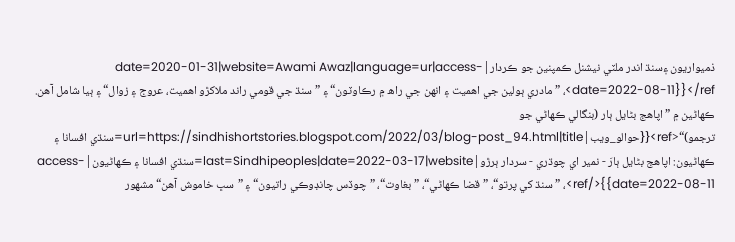ذميواريون ۽سنڌ اندر ملٽي نيشنل ڪمپنين جو ڪردار|date=2020-01-31|website=Awami Awaz|language=ur|access-date=2022-08-11}}</ref>، ”مادري ٻولين جي اھميت ۽ انھن جي راھ ۾ رڪاوٽون“ ۽ ”سنڌ جي قومي راند ملاکڙو اھميت، عروج ۽ زوال“ ۽ ٻيا شامل آھن. ڪھاڻين ۾ ”اپاھج بڻايل ٻار (بنگالي ڪھاڻي جو ترجمو)“<ref>{{حوالو_ويب|url=https://sindhishortstories.blogspot.com/2022/03/blog-post_94.html|title=سنڌي افسانا ۽ ڪھاڻيون: اپاھج بڻايل ٻارَ - نمير اي چوڌري - سردار ٻرڙو|last=Sindhipeoples|date=2022-03-17|website=سنڌي افسانا ۽ ڪھاڻيون|access-date=2022-08-11}}</ref>، ”سنڌ کي پرتو“، ”قضا ڪھاڻي“، ”بغاوت“، ”چوڏس چانڊوڪي راتيون“ ۽ ”سڀ خاموش آھن“ مشھور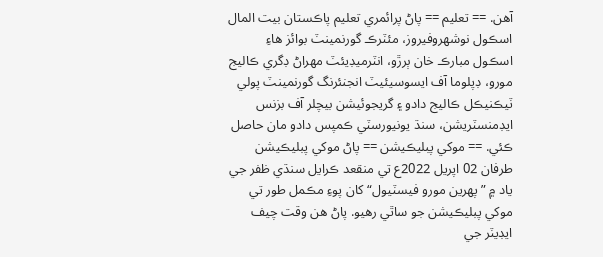آھن. == تعليم == پاڻ پرائمري تعليم پاڪستان بيت المال اسڪول نوشھروفيروز، مئٽرڪ گورنمينٽ بوائز ھاءِ اسڪول مبارڪ خان ٻرڙو، انٽرميڊيئٽ مھراڻ ڊگري ڪاليج مورو، ڊپلوما آف ايسوسيئيٽ انجنئرنگ گورنمينٽ پولي ٽيڪنيڪل ڪاليج دادو ۽ گريجوئيشن بيچلر آف بزنس ايڊمنسٽريشن، سنڌ يونيورسٽي ڪمپس دادو مان حاصل ڪئي. == موکي پبليڪيشن == پاڻ موکي پبليڪيشن طرفان 02 اپريل 2022ع تي منقعد ڪرايل سنڌي ظفر جي ياد ۾ ”پھرين مورو فيسٽيول“ کان پوءِ مڪمل طور تي موکي پبليڪيشن جو ساٿي رھيو. پاڻ ھن وقت چيف ايڊيٽر جي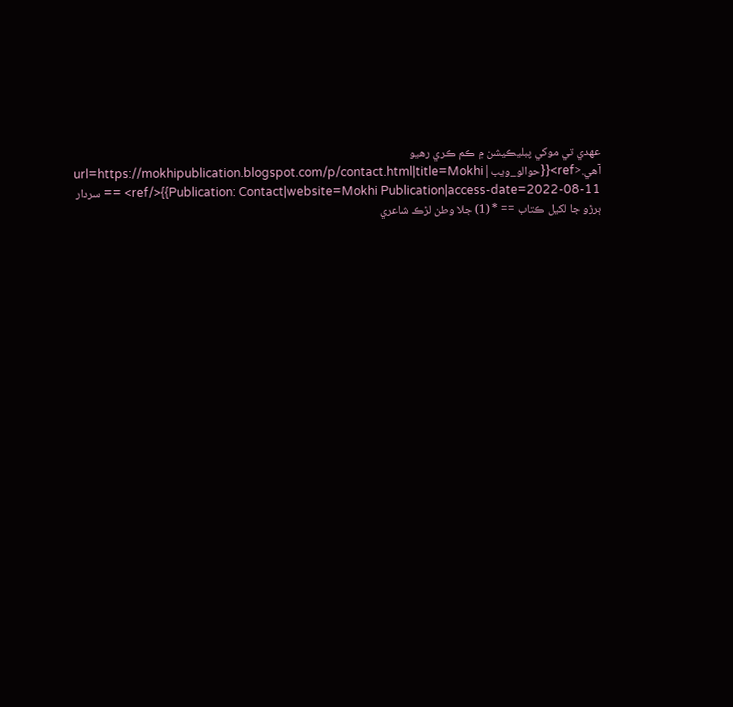عھدي تي موکي پبليڪيشن ۾ ڪم ڪري رھيو آھي.<ref>{{حوالو_ويب|url=https://mokhipublication.blogspot.com/p/contact.html|title=Mokhi Publication: Contact|website=Mokhi Publication|access-date=2022-08-11}}</ref> == سردار ٻرڙو جا لکيل ڪتاب == * (1) جلا وطن لڙڪ شاعري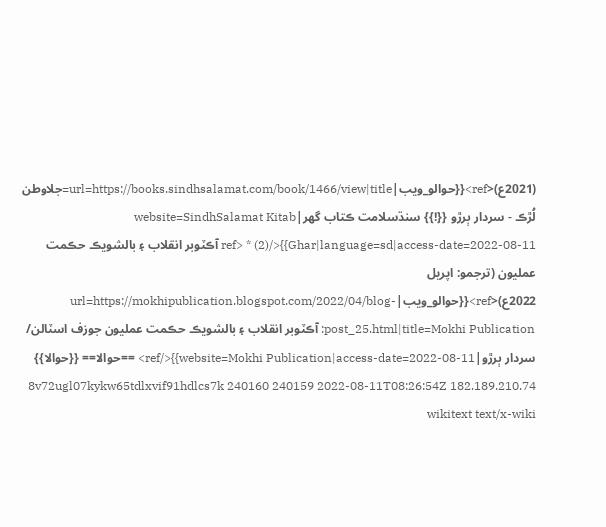(2021ع)<ref>{{حوالو_ويب|url=https://books.sindhsalamat.com/book/1466/view|title=جلاوطن لُڙڪ - سردار ٻرڙو {{!}} سنڌسلامت ڪتاب گهر|website=SindhSalamat Kitab Ghar|language=sd|access-date=2022-08-11}}</ref> * (2) آڪٽوبر انقلاب ۽ بالشويڪ حڪمت عمليون (ترجمو: اپريل 2022ع)<ref>{{حوالو_ويب|url=https://mokhipublication.blogspot.com/2022/04/blog-post_25.html|title=Mokhi Publication: آڪٽوبر انقلاب ۽ بالشويڪ حڪمت عمليون جوزف اسٽالن/ سردار ٻرڙو|website=Mokhi Publication|access-date=2022-08-11}}</ref> ==حوالا== {{حوالا}} 8v72ugl07kykw65tdlxvif91hdlcs7k 240160 240159 2022-08-11T08:26:54Z 182.189.210.74 wikitext text/x-wiki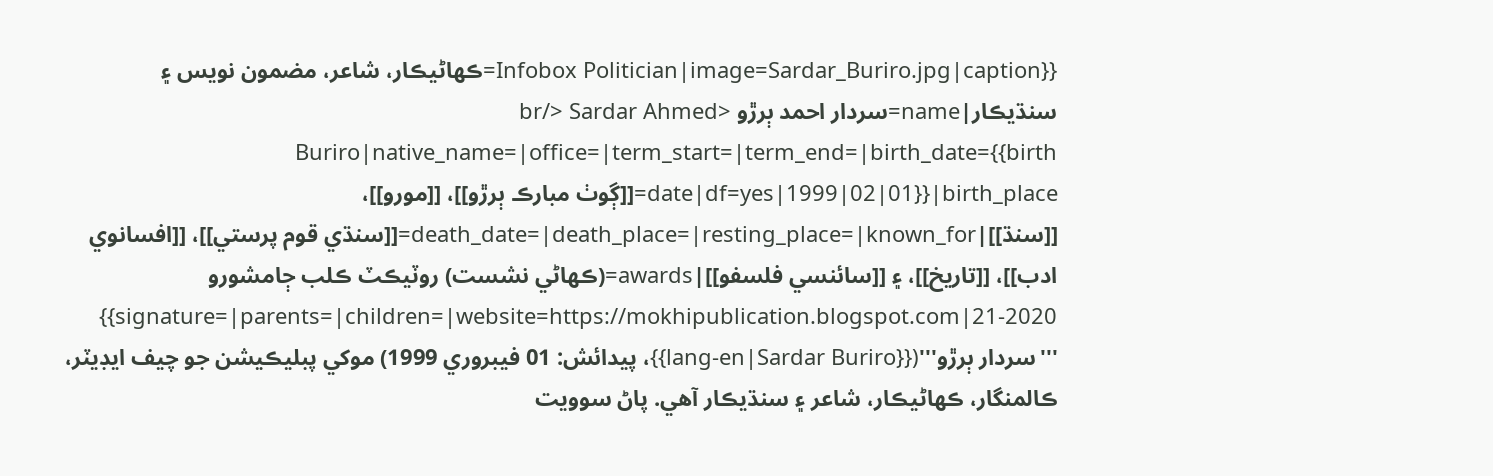{{Infobox Politician|image=Sardar_Buriro.jpg|caption=ڪھاڻيڪار، شاعر، مضمون نويس ۽ سنڌيڪار|name=سردار احمد ٻرڙو <br/> Sardar Ahmed Buriro|native_name=|office=|term_start=|term_end=|birth_date={{birth date|df=yes|1999|02|01}}|birth_place=[[ڳوٺ مبارڪ ٻرڙو]]، [[مورو]]، [[سنڌ]]|death_date=|death_place=|resting_place=|known_for=[[سنڌي قوم پرستي]]، [[افسانوي ادب]]، [[تاريخ]]، ۽ [[سائنسي فلسفو]]|awards=(ڪھاڻي نشست) روٽيڪٽ ڪلب ڄامشورو 2020-21|signature=|parents=|children=|website=https://mokhipublication.blogspot.com}} '''سردار ٻرڙو'''({{lang-en|Sardar Buriro}}، پيدائش: 01 فيبروري 1999) موکي پبليڪيشن جو چيف ايڊيٽر، ڪالمنگار، ڪھاڻيڪار، شاعر ۽ سنڌيڪار آھي. پاڻ سوويت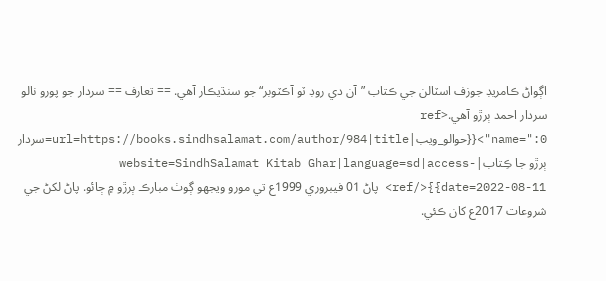اڳواڻ ڪامريڊ جوزف اسٽالن جي ڪتاب ”آن دي روڊ ٽو آڪٽوبر“ جو سنڌيڪار آھي. == تعارف == سردار جو پورو نالو سردار احمد ٻرڙو آھي.<ref name=":0">{{حوالو_ويب|url=https://books.sindhsalamat.com/author/984|title=سردار ٻرڙو جا ڪِتاب|website=SindhSalamat Kitab Ghar|language=sd|access-date=2022-08-11}}</ref> پاڻ 01 فيبروري 1999ع تي مورو ويجھو ڳوٺ مبارڪ ٻرڙو ۾ ڄائو. پاڻ لکڻ جي شروعات 2017ع کان ڪئي.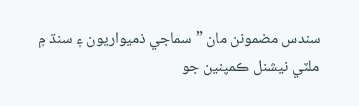سندس مضمونن مان ”سماجي ذميواريون ۽ سنڌ ۾ ملٽي نيشنل ڪمپنين جو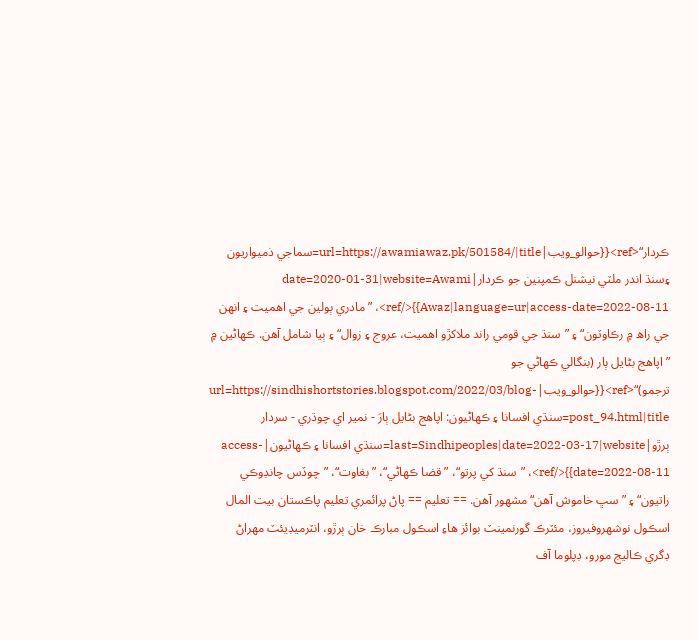ڪردار“<ref>{{حوالو_ويب|url=https://awamiawaz.pk/501584/|title=سماجي ذميواريون ۽سنڌ اندر ملٽي نيشنل ڪمپنين جو ڪردار|date=2020-01-31|website=Awami Awaz|language=ur|access-date=2022-08-11}}</ref>، ”مادري ٻولين جي اھميت ۽ انھن جي راھ ۾ رڪاوٽون“ ۽ ”سنڌ جي قومي راند ملاکڙو اھميت، عروج ۽ زوال“ ۽ ٻيا شامل آھن. ڪھاڻين ۾ ”اپاھج بڻايل ٻار (بنگالي ڪھاڻي جو ترجمو)“<ref>{{حوالو_ويب|url=https://sindhishortstories.blogspot.com/2022/03/blog-post_94.html|title=سنڌي افسانا ۽ ڪھاڻيون: اپاھج بڻايل ٻارَ - نمير اي چوڌري - سردار ٻرڙو|last=Sindhipeoples|date=2022-03-17|website=سنڌي افسانا ۽ ڪھاڻيون|access-date=2022-08-11}}</ref>، ”سنڌ کي پرتو“، ”قضا ڪھاڻي“، ”بغاوت“، ”چوڏس چانڊوڪي راتيون“ ۽ ”سڀ خاموش آھن“ مشھور آھن. == تعليم == پاڻ پرائمري تعليم پاڪستان بيت المال اسڪول نوشھروفيروز، مئٽرڪ گورنمينٽ بوائز ھاءِ اسڪول مبارڪ خان ٻرڙو، انٽرميڊيئٽ مھراڻ ڊگري ڪاليج مورو، ڊپلوما آف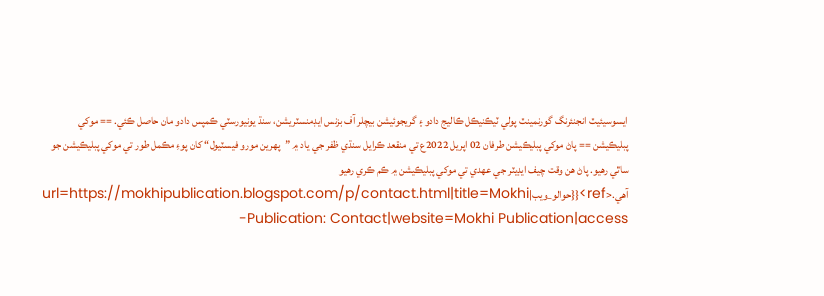ايسوسيئيٽ انجنئرنگ گورنمينٽ پولي ٽيڪنيڪل ڪاليج دادو ۽ گريجوئيشن بيچلر آف بزنس ايڊمنسٽريشن، سنڌ يونيورسٽي ڪمپس دادو مان حاصل ڪئي. == موکي پبليڪيشن == پاڻ موکي پبليڪيشن طرفان 02 اپريل 2022ع تي منقعد ڪرايل سنڌي ظفر جي ياد ۾ ”پھرين مورو فيسٽيول“ کان پوءِ مڪمل طور تي موکي پبليڪيشن جو ساٿي رھيو. پاڻ ھن وقت چيف ايڊيٽر جي عھدي تي موکي پبليڪيشن ۾ ڪم ڪري رھيو آھي.<ref>{{حوالو_ويب|url=https://mokhipublication.blogspot.com/p/contact.html|title=Mokhi Publication: Contact|website=Mokhi Publication|access-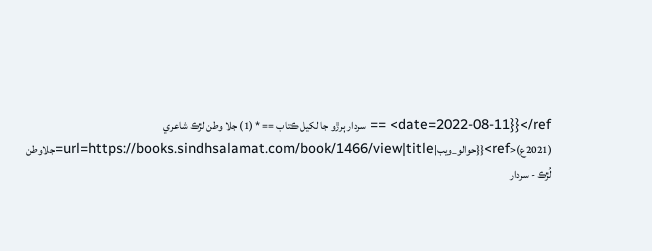date=2022-08-11}}</ref> == سردار ٻرڙو جا لکيل ڪتاب == * (1) جلا وطن لڙڪ شاعري (2021ع)<ref>{{حوالو_ويب|url=https://books.sindhsalamat.com/book/1466/view|title=جلاوطن لُڙڪ - سردار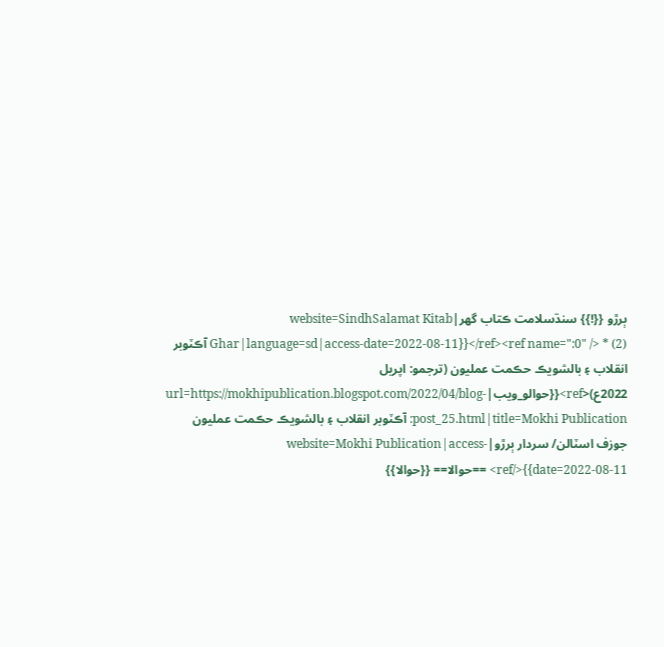ٻرڙو {{!}} سنڌسلامت ڪتاب گهر|website=SindhSalamat Kitab Ghar|language=sd|access-date=2022-08-11}}</ref><ref name=":0" /> * (2) آڪٽوبر انقلاب ۽ بالشويڪ حڪمت عمليون (ترجمو: اپريل 2022ع)<ref>{{حوالو_ويب|url=https://mokhipublication.blogspot.com/2022/04/blog-post_25.html|title=Mokhi Publication: آڪٽوبر انقلاب ۽ بالشويڪ حڪمت عمليون جوزف اسٽالن/ سردار ٻرڙو|website=Mokhi Publication|access-date=2022-08-11}}</ref> ==حوالا== {{حوالا}}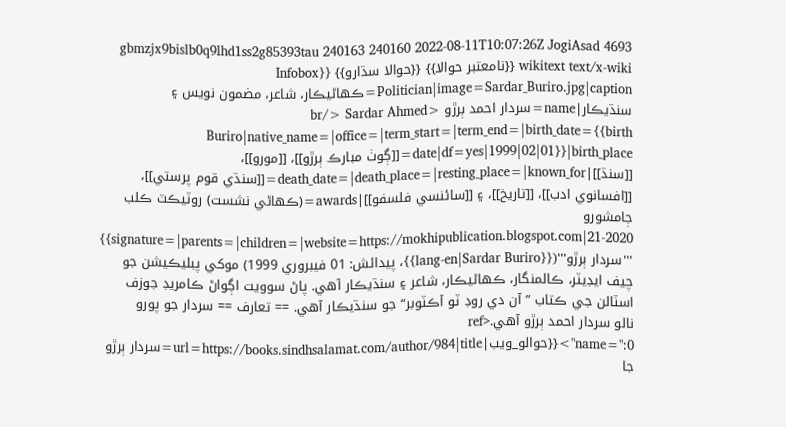gbmzjx9bislb0q9lhd1ss2g85393tau 240163 240160 2022-08-11T10:07:26Z JogiAsad 4693 wikitext text/x-wiki {{نامعتبر حوالا}} {{حوالا سڌارو}} {{Infobox Politician|image=Sardar_Buriro.jpg|caption=ڪھاڻيڪار، شاعر، مضمون نويس ۽ سنڌيڪار|name=سردار احمد ٻرڙو <br/> Sardar Ahmed Buriro|native_name=|office=|term_start=|term_end=|birth_date={{birth date|df=yes|1999|02|01}}|birth_place=[[ڳوٺ مبارڪ ٻرڙو]]، [[مورو]]، [[سنڌ]]|death_date=|death_place=|resting_place=|known_for=[[سنڌي قوم پرستي]]، [[افسانوي ادب]]، [[تاريخ]]، ۽ [[سائنسي فلسفو]]|awards=(ڪھاڻي نشست) روٽيڪٽ ڪلب ڄامشورو 2020-21|signature=|parents=|children=|website=https://mokhipublication.blogspot.com}} '''سردار ٻرڙو'''({{lang-en|Sardar Buriro}}، پيدائش: 01 فيبروري 1999) موکي پبليڪيشن جو چيف ايڊيٽر، ڪالمنگار، ڪھاڻيڪار، شاعر ۽ سنڌيڪار آھي. پاڻ سوويت اڳواڻ ڪامريڊ جوزف اسٽالن جي ڪتاب ”آن دي روڊ ٽو آڪٽوبر“ جو سنڌيڪار آھي. == تعارف == سردار جو پورو نالو سردار احمد ٻرڙو آھي.<ref name=":0">{{حوالو_ويب|url=https://books.sindhsalamat.com/author/984|title=سردار ٻرڙو جا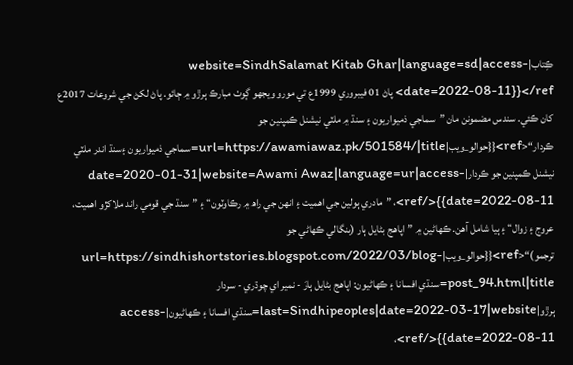ڪِتاب|website=SindhSalamat Kitab Ghar|language=sd|access-date=2022-08-11}}</ref> پاڻ 01 فيبروري 1999ع تي مورو ويجھو ڳوٺ مبارڪ ٻرڙو ۾ ڄائو. پاڻ لکڻ جي شروعات 2017ع کان ڪئي. سندس مضمونن مان ”سماجي ذميواريون ۽ سنڌ ۾ ملٽي نيشنل ڪمپنين جو ڪردار“<ref>{{حوالو_ويب|url=https://awamiawaz.pk/501584/|title=سماجي ذميواريون ۽سنڌ اندر ملٽي نيشنل ڪمپنين جو ڪردار|date=2020-01-31|website=Awami Awaz|language=ur|access-date=2022-08-11}}</ref>، ”مادري ٻولين جي اھميت ۽ انھن جي راھ ۾ رڪاوٽون“ ۽ ”سنڌ جي قومي راند ملاکڙو اھميت، عروج ۽ زوال“ ۽ ٻيا شامل آھن. ڪھاڻين ۾ ”اپاھج بڻايل ٻار (بنگالي ڪھاڻي جو ترجمو)“<ref>{{حوالو_ويب|url=https://sindhishortstories.blogspot.com/2022/03/blog-post_94.html|title=سنڌي افسانا ۽ ڪھاڻيون: اپاھج بڻايل ٻارَ - نمير اي چوڌري - سردار ٻرڙو|last=Sindhipeoples|date=2022-03-17|website=سنڌي افسانا ۽ ڪھاڻيون|access-date=2022-08-11}}</ref>،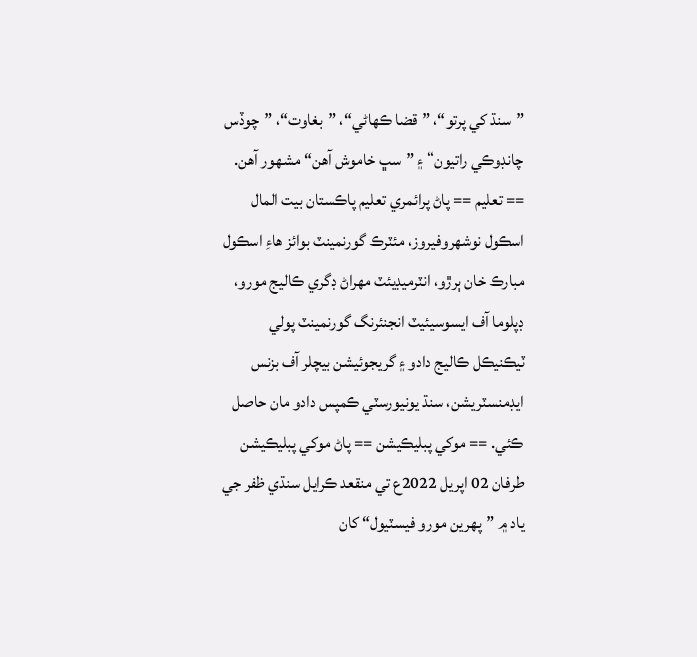”سنڌ کي پرتو“، ”قضا ڪھاڻي“، ”بغاوت“، ”چوڏس چانڊوڪي راتيون“ ۽ ”سڀ خاموش آھن“ مشھور آھن. == تعليم == پاڻ پرائمري تعليم پاڪستان بيت المال اسڪول نوشھروفيروز، مئٽرڪ گورنمينٽ بوائز ھاءِ اسڪول مبارڪ خان ٻرڙو، انٽرميڊيئٽ مھراڻ ڊگري ڪاليج مورو، ڊپلوما آف ايسوسيئيٽ انجنئرنگ گورنمينٽ پولي ٽيڪنيڪل ڪاليج دادو ۽ گريجوئيشن بيچلر آف بزنس ايڊمنسٽريشن، سنڌ يونيورسٽي ڪمپس دادو مان حاصل ڪئي. == موکي پبليڪيشن == پاڻ موکي پبليڪيشن طرفان 02 اپريل 2022ع تي منقعد ڪرايل سنڌي ظفر جي ياد ۾ ”پھرين مورو فيسٽيول“ کان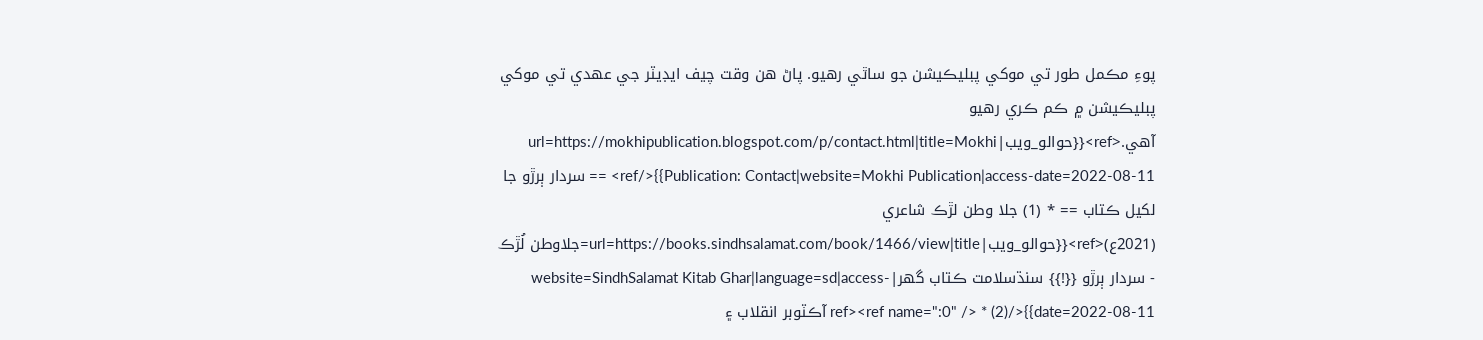پوءِ مڪمل طور تي موکي پبليڪيشن جو ساٿي رھيو. پاڻ ھن وقت چيف ايڊيٽر جي عھدي تي موکي پبليڪيشن ۾ ڪم ڪري رھيو آھي.<ref>{{حوالو_ويب|url=https://mokhipublication.blogspot.com/p/contact.html|title=Mokhi Publication: Contact|website=Mokhi Publication|access-date=2022-08-11}}</ref> == سردار ٻرڙو جا لکيل ڪتاب == * (1) جلا وطن لڙڪ شاعري (2021ع)<ref>{{حوالو_ويب|url=https://books.sindhsalamat.com/book/1466/view|title=جلاوطن لُڙڪ - سردار ٻرڙو {{!}} سنڌسلامت ڪتاب گهر|website=SindhSalamat Kitab Ghar|language=sd|access-date=2022-08-11}}</ref><ref name=":0" /> * (2) آڪٽوبر انقلاب ۽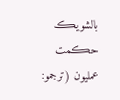بالشويڪ حڪمت عمليون (ترجمو: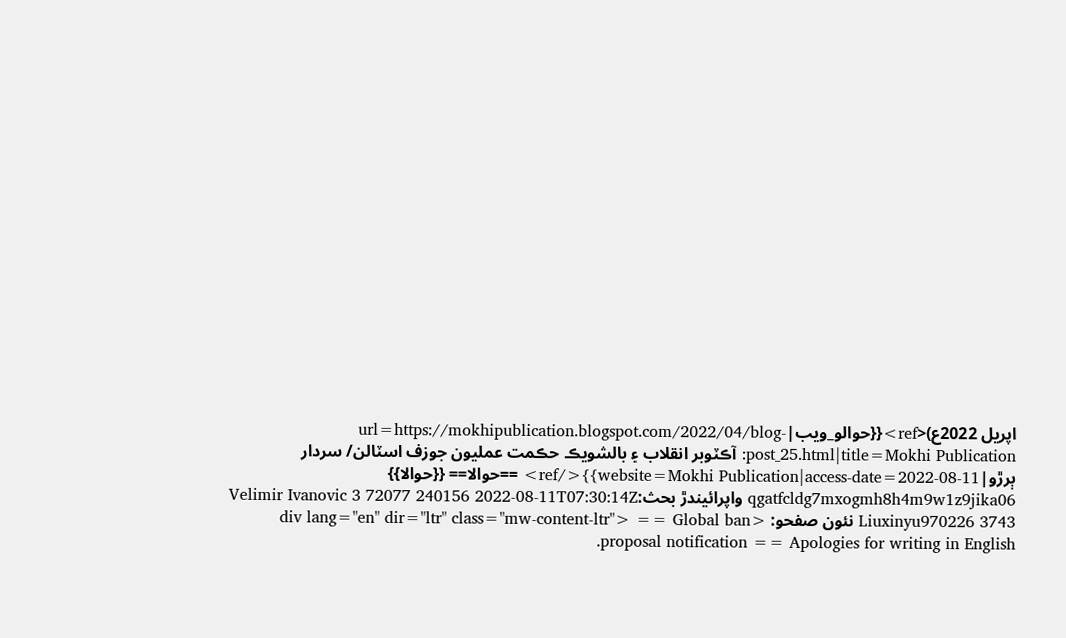اپريل 2022ع)<ref>{{حوالو_ويب|url=https://mokhipublication.blogspot.com/2022/04/blog-post_25.html|title=Mokhi Publication: آڪٽوبر انقلاب ۽ بالشويڪ حڪمت عمليون جوزف اسٽالن/ سردار ٻرڙو|website=Mokhi Publication|access-date=2022-08-11}}</ref> ==حوالا== {{حوالا}} qgatfcldg7mxogmh8h4m9w1z9jika06 واپرائيندڙ بحث:Velimir Ivanovic 3 72077 240156 2022-08-11T07:30:14Z Liuxinyu970226 3743 نئون صفحو: <div lang="en" dir="ltr" class="mw-content-ltr"> == Global ban proposal notification == Apologies for writing in English.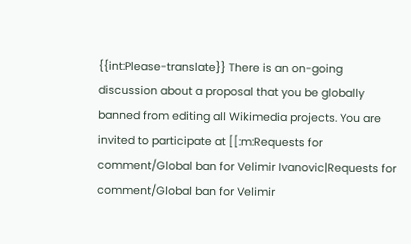{{int:Please-translate}} There is an on-going discussion about a proposal that you be globally banned from editing all Wikimedia projects. You are invited to participate at [[:m:Requests for comment/Global ban for Velimir Ivanovic|Requests for comment/Global ban for Velimir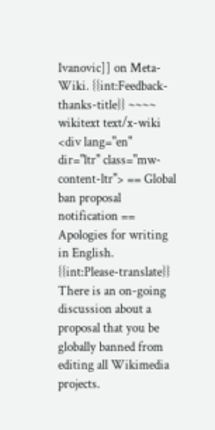Ivanovic]] on Meta-Wiki. {{int:Feedback-thanks-title}} ~~~~ wikitext text/x-wiki <div lang="en" dir="ltr" class="mw-content-ltr"> == Global ban proposal notification == Apologies for writing in English. {{int:Please-translate}} There is an on-going discussion about a proposal that you be globally banned from editing all Wikimedia projects.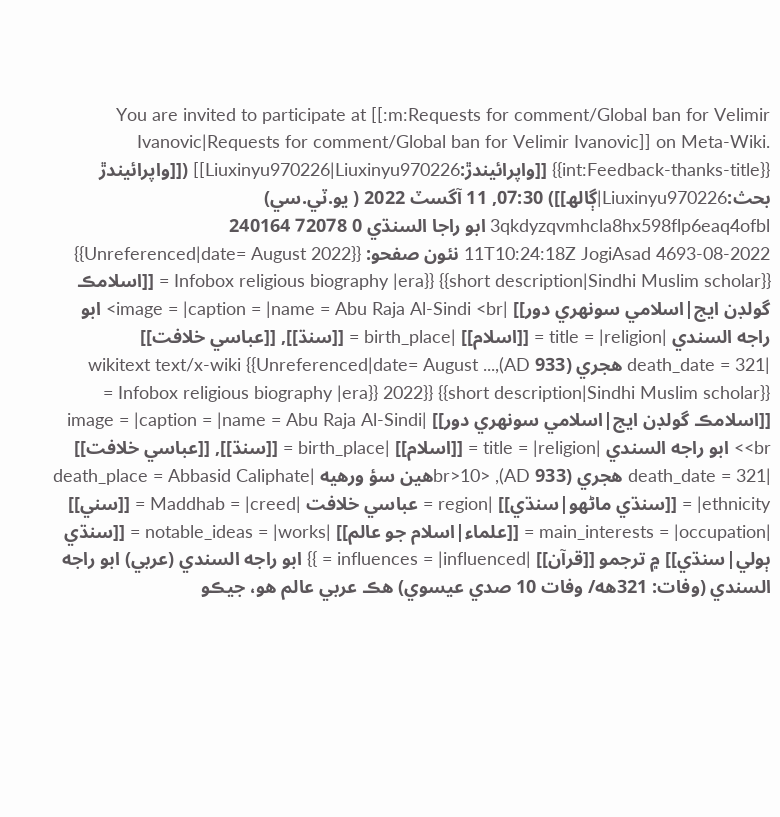You are invited to participate at [[:m:Requests for comment/Global ban for Velimir Ivanovic|Requests for comment/Global ban for Velimir Ivanovic]] on Meta-Wiki. {{int:Feedback-thanks-title}} [[واپرائيندڙ:Liuxinyu970226|Liuxinyu970226]] ([[واپرائيندڙ بحث:Liuxinyu970226|ڳالھ]]) 07:30, 11 آگسٽ 2022 ( يو.ٽي.سي) 3qkdyzqvmhcla8hx598flp6eaq4ofbl ابو راجا السنڌي 0 72078 240164 2022-08-11T10:24:18Z JogiAsad 4693 نئون صفحو: {{Unreferenced|date= August 2022}} {{short description|Sindhi Muslim scholar}} {{Infobox religious biography |era = [[اسلامڪ گولڊن ايج|اسلامي سونهري دور]] |image = |caption = |name = Abu Raja Al-Sindi <br> ابو راجه السندي |title = |religion = [[اسلام]] |birth_place = [[سنڌ]], [[عباسي خلافت]] |death_date = 321 هجري (933 AD),... wikitext text/x-wiki {{Unreferenced|date= August 2022}} {{short description|Sindhi Muslim scholar}} {{Infobox religious biography |era = [[اسلامڪ گولڊن ايج|اسلامي سونهري دور]] |image = |caption = |name = Abu Raja Al-Sindi <br> ابو راجه السندي |title = |religion = [[اسلام]] |birth_place = [[سنڌ]], [[عباسي خلافت]] |death_date = 321 هجري (933 AD), <br>10هين سؤ ورهيه |death_place = Abbasid Caliphate |ethnicity = [[سنڌي ماڻھو|سنڌي]] |region = عباسي خلافت |Maddhab = |creed = [[سني]] |main_interests = |occupation = [[علماء|اسلام جو عالم]] |notable_ideas = |works = [[سنڌي ٻولي|سنڌي]] ۾ ترجمو [[قرآن]] |influences = |influenced = }} ابو راجه السندي (عربي) ابو راجه السندي (وفات: 321هه/ وفات 10 صدي عيسوي) هڪ عربي عالم هو، جيڪو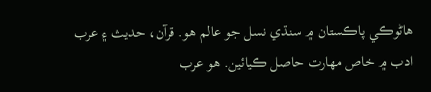هاڻوڪي پاڪستان ۾ سنڌي نسل جو عالم هو. قرآن، حديث ۽ عرب ادب ۾ خاص مهارت حاصل ڪيائين. هو عرب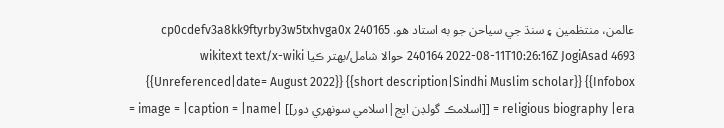عالمن، منتظمين ۽ سنڌ جي سياحن جو به استاد هو. cp0cdefv3a8kk9ftyrby3w5txhvga0x 240165 240164 2022-08-11T10:26:16Z JogiAsad 4693 حوالا شامل/بهتر ڪيا wikitext text/x-wiki {{Unreferenced|date= August 2022}} {{short description|Sindhi Muslim scholar}} {{Infobox religious biography |era = [[اسلامڪ گولڊن ايج|اسلامي سونهري دور]] |image = |caption = |name =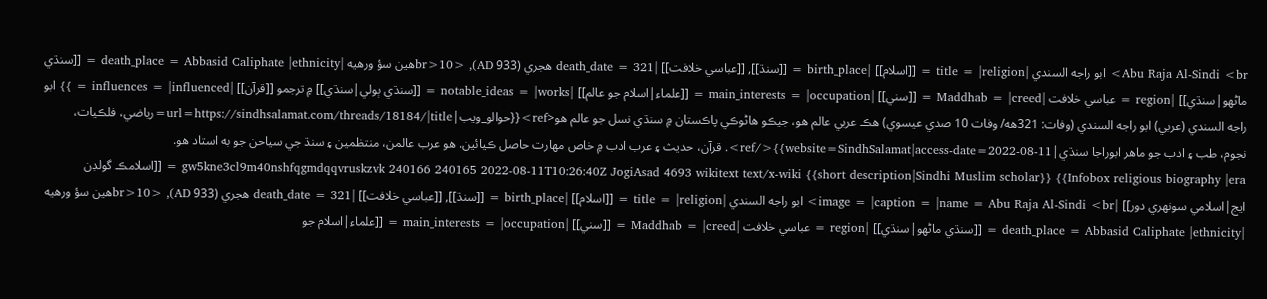Abu Raja Al-Sindi <br> ابو راجه السندي |title = |religion = [[اسلام]] |birth_place = [[سنڌ]], [[عباسي خلافت]] |death_date = 321 هجري (933 AD), <br>10هين سؤ ورهيه |death_place = Abbasid Caliphate |ethnicity = [[سنڌي ماڻھو|سنڌي]] |region = عباسي خلافت |Maddhab = |creed = [[سني]] |main_interests = |occupation = [[علماء|اسلام جو عالم]] |notable_ideas = |works = [[سنڌي ٻولي|سنڌي]] ۾ ترجمو [[قرآن]] |influences = |influenced = }} ابو راجه السندي (عربي) ابو راجه السندي (وفات: 321هه/ وفات 10 صدي عيسوي) هڪ عربي عالم هو، جيڪو هاڻوڪي پاڪستان ۾ سنڌي نسل جو عالم هو<ref>{{حوالو_ويب|url=https://sindhsalamat.com/threads/18184/|title=رياضي، فلڪيات، نجوم، طب ۽ ادب جو ماهر ابوراجا سنڌي|website=SindhSalamat|access-date=2022-08-11}}</ref>. قرآن، حديث ۽ عرب ادب ۾ خاص مهارت حاصل ڪيائين. هو عرب عالمن، منتظمين ۽ سنڌ جي سياحن جو به استاد هو. gw5kne3cl9m40nshfqgmdqqvruskzvk 240166 240165 2022-08-11T10:26:40Z JogiAsad 4693 wikitext text/x-wiki {{short description|Sindhi Muslim scholar}} {{Infobox religious biography |era = [[اسلامڪ گولڊن ايج|اسلامي سونهري دور]] |image = |caption = |name = Abu Raja Al-Sindi <br> ابو راجه السندي |title = |religion = [[اسلام]] |birth_place = [[سنڌ]], [[عباسي خلافت]] |death_date = 321 هجري (933 AD), <br>10هين سؤ ورهيه |death_place = Abbasid Caliphate |ethnicity = [[سنڌي ماڻھو|سنڌي]] |region = عباسي خلافت |Maddhab = |creed = [[سني]] |main_interests = |occupation = [[علماء|اسلام جو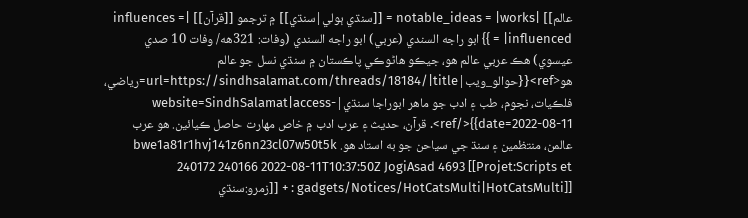عالم]] |notable_ideas = |works = [[سنڌي ٻولي|سنڌي]] ۾ ترجمو [[قرآن]] |influences = |influenced = }} ابو راجه السندي (عربي) ابو راجه السندي (وفات: 321هه/ وفات 10 صدي عيسوي) هڪ عربي عالم هو، جيڪو هاڻوڪي پاڪستان ۾ سنڌي نسل جو عالم هو<ref>{{حوالو_ويب|url=https://sindhsalamat.com/threads/18184/|title=رياضي، فلڪيات، نجوم، طب ۽ ادب جو ماهر ابوراجا سنڌي|website=SindhSalamat|access-date=2022-08-11}}</ref>. قرآن، حديث ۽ عرب ادب ۾ خاص مهارت حاصل ڪيائين. هو عرب عالمن، منتظمين ۽ سنڌ جي سياحن جو به استاد هو. bwe1a81r1hvj141z6nn23cl07w50t5k 240172 240166 2022-08-11T10:37:50Z JogiAsad 4693 [[Projet:Scripts et gadgets/Notices/HotCatsMulti|HotCatsMulti]] : + [[زمرو:سنڌي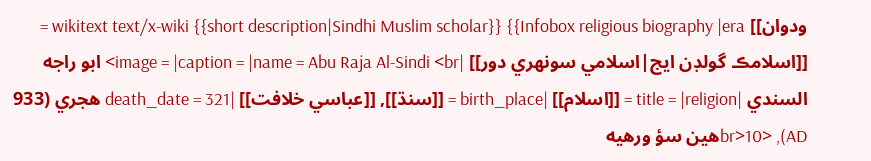ودوان]] wikitext text/x-wiki {{short description|Sindhi Muslim scholar}} {{Infobox religious biography |era = [[اسلامڪ گولڊن ايج|اسلامي سونهري دور]] |image = |caption = |name = Abu Raja Al-Sindi <br> ابو راجه السندي |title = |religion = [[اسلام]] |birth_place = [[سنڌ]], [[عباسي خلافت]] |death_date = 321 هجري (933 AD), <br>10هين سؤ ورهيه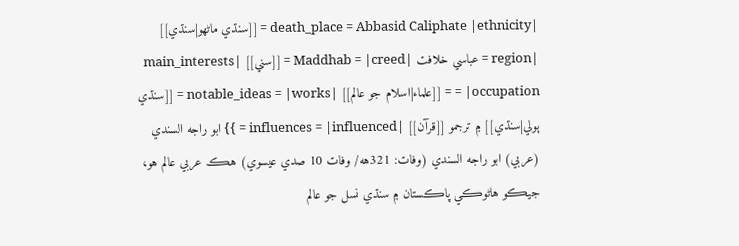|death_place = Abbasid Caliphate |ethnicity = [[سنڌي ماڻھو|سنڌي]] |region = عباسي خلافت |Maddhab = |creed = [[سني]] |main_interests = |occupation = [[علماء|اسلام جو عالم]] |notable_ideas = |works = [[سنڌي ٻولي|سنڌي]] ۾ ترجمو [[قرآن]] |influences = |influenced = }} ابو راجه السندي (عربي) ابو راجه السندي (وفات: 321هه/ وفات 10 صدي عيسوي) هڪ عربي عالم هو، جيڪو هاڻوڪي پاڪستان ۾ سنڌي نسل جو عالم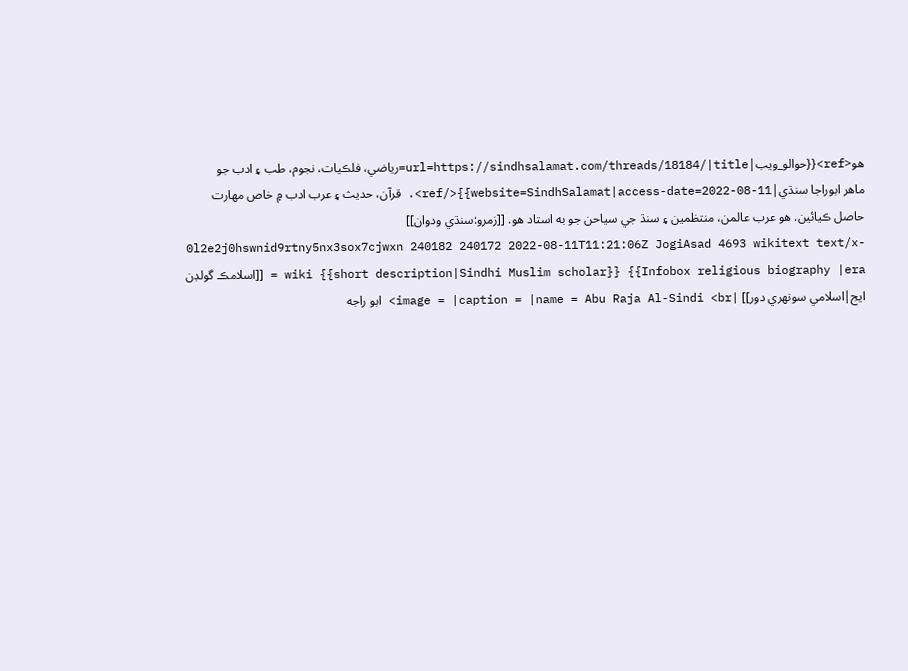هو<ref>{{حوالو_ويب|url=https://sindhsalamat.com/threads/18184/|title=رياضي، فلڪيات، نجوم، طب ۽ ادب جو ماهر ابوراجا سنڌي|website=SindhSalamat|access-date=2022-08-11}}</ref>. قرآن، حديث ۽ عرب ادب ۾ خاص مهارت حاصل ڪيائين. هو عرب عالمن، منتظمين ۽ سنڌ جي سياحن جو به استاد هو. [[زمرو:سنڌي ودوان]] 0l2e2j0hswnid9rtny5nx3sox7cjwxn 240182 240172 2022-08-11T11:21:06Z JogiAsad 4693 wikitext text/x-wiki {{short description|Sindhi Muslim scholar}} {{Infobox religious biography |era = [[اسلامڪ گولڊن ايج|اسلامي سونهري دور]] |image = |caption = |name = Abu Raja Al-Sindi <br> ابو راجه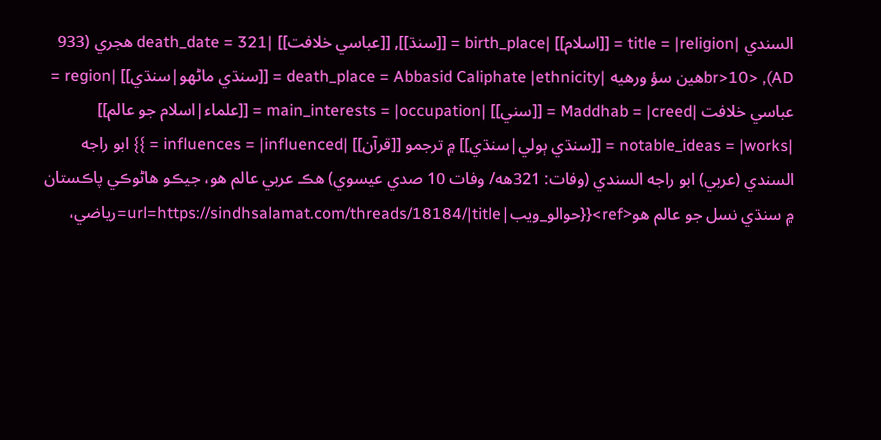السندي |title = |religion = [[اسلام]] |birth_place = [[سنڌ]], [[عباسي خلافت]] |death_date = 321 هجري (933 AD), <br>10هين سؤ ورهيه |death_place = Abbasid Caliphate |ethnicity = [[سنڌي ماڻھو|سنڌي]] |region = عباسي خلافت |Maddhab = |creed = [[سني]] |main_interests = |occupation = [[علماء|اسلام جو عالم]] |notable_ideas = |works = [[سنڌي ٻولي|سنڌي]] ۾ ترجمو [[قرآن]] |influences = |influenced = }} ابو راجه السندي (عربي) ابو راجه السندي (وفات: 321هه/ وفات 10 صدي عيسوي) هڪ عربي عالم هو، جيڪو هاڻوڪي پاڪستان ۾ سنڌي نسل جو عالم هو<ref>{{حوالو_ويب|url=https://sindhsalamat.com/threads/18184/|title=رياضي،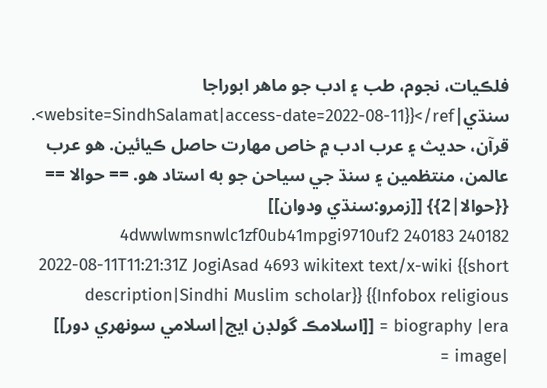فلڪيات، نجوم، طب ۽ ادب جو ماهر ابوراجا سنڌي|website=SindhSalamat|access-date=2022-08-11}}</ref>. قرآن، حديث ۽ عرب ادب ۾ خاص مهارت حاصل ڪيائين. هو عرب عالمن، منتظمين ۽ سنڌ جي سياحن جو به استاد هو. == حوالا == {{حوالا|2}} [[زمرو:سنڌي ودوان]] 4dwwlwmsnwlc1zf0ub41mpgi9710uf2 240183 240182 2022-08-11T11:21:31Z JogiAsad 4693 wikitext text/x-wiki {{short description|Sindhi Muslim scholar}} {{Infobox religious biography |era = [[اسلامڪ گولڊن ايج|اسلامي سونهري دور]] |image =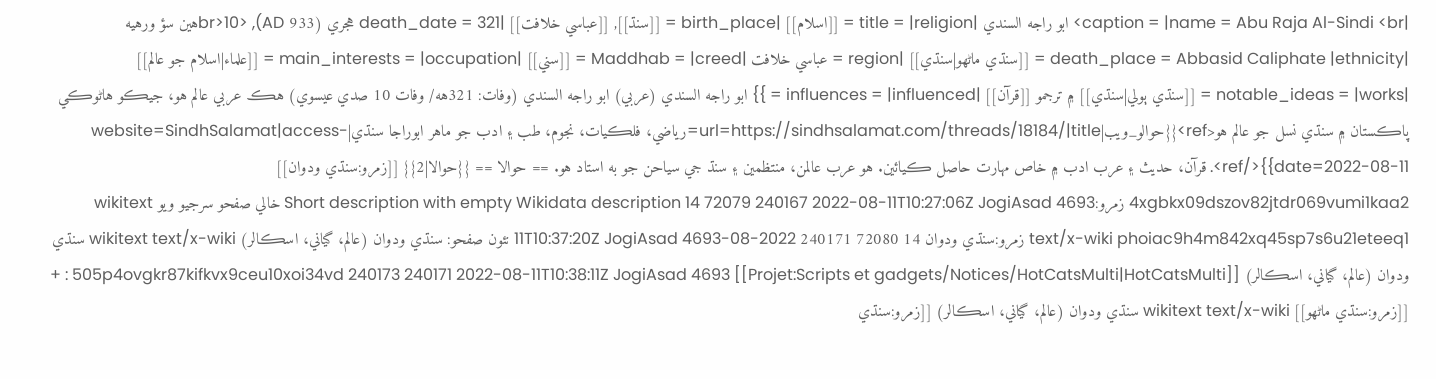|caption = |name = Abu Raja Al-Sindi <br> ابو راجه السندي |title = |religion = [[اسلام]] |birth_place = [[سنڌ]], [[عباسي خلافت]] |death_date = 321 هجري (933 AD), <br>10هين سؤ ورهيه |death_place = Abbasid Caliphate |ethnicity = [[سنڌي ماڻھو|سنڌي]] |region = عباسي خلافت |Maddhab = |creed = [[سني]] |main_interests = |occupation = [[علماء|اسلام جو عالم]] |notable_ideas = |works = [[سنڌي ٻولي|سنڌي]] ۾ ترجمو [[قرآن]] |influences = |influenced = }} ابو راجه السندي (عربي) ابو راجه السندي (وفات: 321هه/ وفات 10 صدي عيسوي) هڪ عربي عالم هو، جيڪو هاڻوڪي پاڪستان ۾ سنڌي نسل جو عالم هو<ref>{{حوالو_ويب|url=https://sindhsalamat.com/threads/18184/|title=رياضي، فلڪيات، نجوم، طب ۽ ادب جو ماهر ابوراجا سنڌي|website=SindhSalamat|access-date=2022-08-11}}</ref>. قرآن، حديث ۽ عرب ادب ۾ خاص مهارت حاصل ڪيائين. هو عرب عالمن، منتظمين ۽ سنڌ جي سياحن جو به استاد هو. == حوالا == {{حوالا|2}} [[زمرو:سنڌي ودوان]] 4xgbkx09dszov82jtdr069vumi1kaa2 زمرو:Short description with empty Wikidata description 14 72079 240167 2022-08-11T10:27:06Z JogiAsad 4693 خالي صفحو سرجيو ويو wikitext text/x-wiki phoiac9h4m842xq45sp7s6u21eteeq1 زمرو:سنڌي ودوان 14 72080 240171 2022-08-11T10:37:20Z JogiAsad 4693 نئون صفحو: سنڌي ودوان (عالم، گياني، اسڪالر) wikitext text/x-wiki سنڌي ودوان (عالم، گياني، اسڪالر) 505p4ovgkr87kifkvx9ceu10xoi34vd 240173 240171 2022-08-11T10:38:11Z JogiAsad 4693 [[Projet:Scripts et gadgets/Notices/HotCatsMulti|HotCatsMulti]] : + [[زمرو:سنڌي ماڻھو]] wikitext text/x-wiki سنڌي ودوان (عالم، گياني، اسڪالر) [[زمرو:سنڌي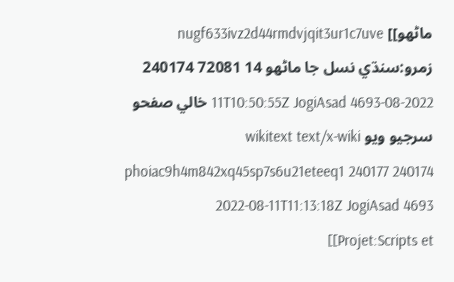ماڻھو]] nugf633ivz2d44rmdvjqit3ur1c7uve زمرو:سنڌي نسل جا ماڻهو 14 72081 240174 2022-08-11T10:50:55Z JogiAsad 4693 خالي صفحو سرجيو ويو wikitext text/x-wiki phoiac9h4m842xq45sp7s6u21eteeq1 240177 240174 2022-08-11T11:13:18Z JogiAsad 4693 [[Projet:Scripts et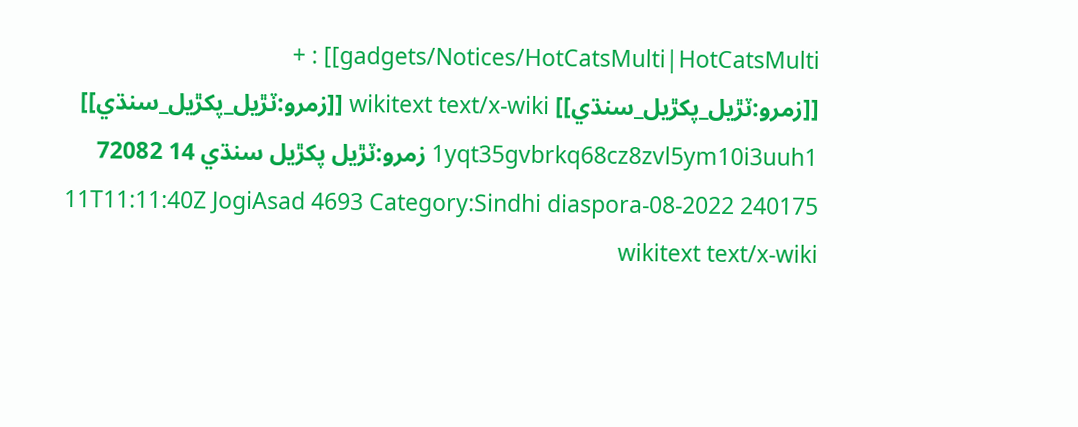gadgets/Notices/HotCatsMulti|HotCatsMulti]] : + [[زمرو:ٽڙيل_پکڙيل_سنڌي]] wikitext text/x-wiki [[زمرو:ٽڙيل_پکڙيل_سنڌي]] 1yqt35gvbrkq68cz8zvl5ym10i3uuh1 زمرو:ٽڙيل پکڙيل سنڌي 14 72082 240175 2022-08-11T11:11:40Z JogiAsad 4693 Category:Sindhi diaspora wikitext text/x-wiki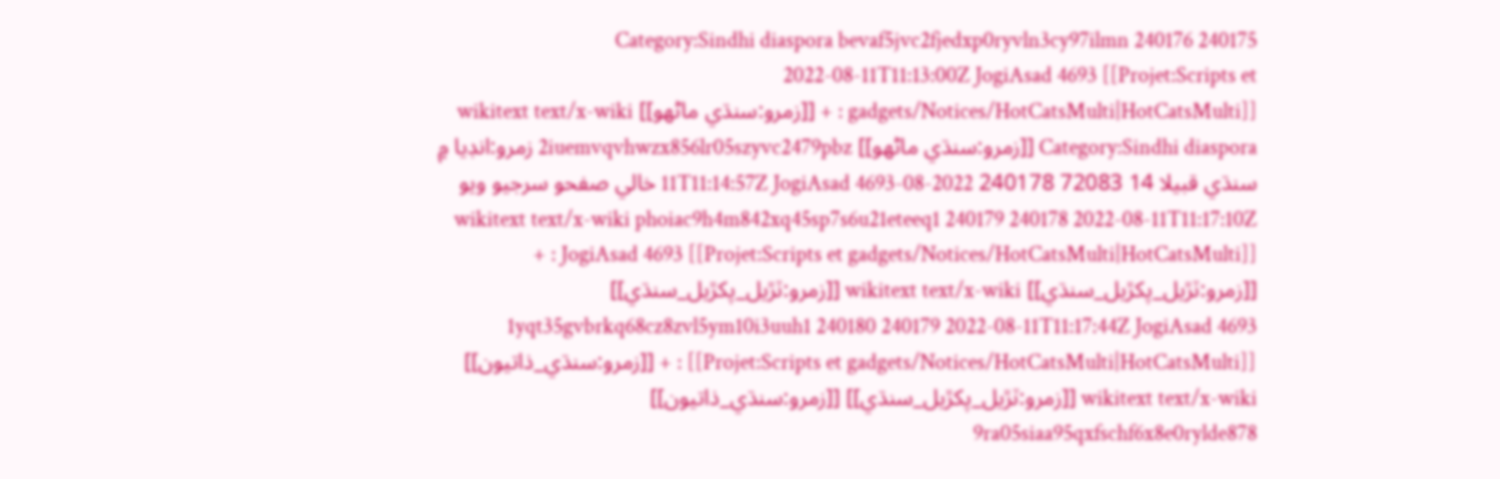Category:Sindhi diaspora bevaf5jvc2fjedxp0ryvln3cy97ilmn 240176 240175 2022-08-11T11:13:00Z JogiAsad 4693 [[Projet:Scripts et gadgets/Notices/HotCatsMulti|HotCatsMulti]] : + [[زمرو:سنڌي ماڻھو]] wikitext text/x-wiki Category:Sindhi diaspora [[زمرو:سنڌي ماڻھو]] 2iuemvqvhwzx856lr05szyvc2479pbz زمرو:انڊيا ۾ سنڌي قبيلا 14 72083 240178 2022-08-11T11:14:57Z JogiAsad 4693 خالي صفحو سرجيو ويو wikitext text/x-wiki phoiac9h4m842xq45sp7s6u21eteeq1 240179 240178 2022-08-11T11:17:10Z JogiAsad 4693 [[Projet:Scripts et gadgets/Notices/HotCatsMulti|HotCatsMulti]] : + [[زمرو:ٽڙيل_پکڙيل_سنڌي]] wikitext text/x-wiki [[زمرو:ٽڙيل_پکڙيل_سنڌي]] 1yqt35gvbrkq68cz8zvl5ym10i3uuh1 240180 240179 2022-08-11T11:17:44Z JogiAsad 4693 [[Projet:Scripts et gadgets/Notices/HotCatsMulti|HotCatsMulti]] : + [[زمرو:سنڌي_ذاتيون]] wikitext text/x-wiki [[زمرو:ٽڙيل_پکڙيل_سنڌي]] [[زمرو:سنڌي_ذاتيون]] 9ra05siaa95qxfschf6x8e0rylde878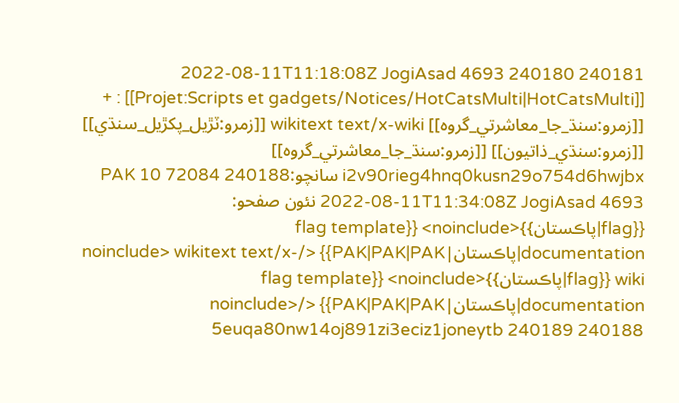240181 240180 2022-08-11T11:18:08Z JogiAsad 4693 [[Projet:Scripts et gadgets/Notices/HotCatsMulti|HotCatsMulti]] : + [[زمرو:سنڌ_جا_معاشرتي_گروه]] wikitext text/x-wiki [[زمرو:ٽڙيل_پکڙيل_سنڌي]] [[زمرو:سنڌي_ذاتيون]] [[زمرو:سنڌ_جا_معاشرتي_گروه]] i2v90rieg4hnq0kusn29o754d6hwjbx سانچو:PAK 10 72084 240188 2022-08-11T11:34:08Z JogiAsad 4693 نئون صفحو: {{flag|پاڪستان}}<noinclude> {{flag template documentation|پاڪستان|PAK|PAK|PAK}} </noinclude> wikitext text/x-wiki {{flag|پاڪستان}}<noinclude> {{flag template documentation|پاڪستان|PAK|PAK|PAK}} </noinclude> 5euqa80nw14oj891zi3eciz1joneytb 240189 240188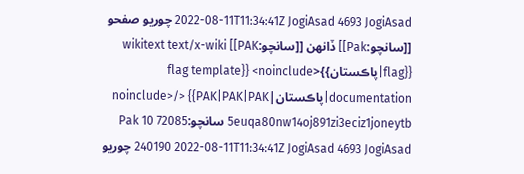2022-08-11T11:34:41Z JogiAsad 4693 JogiAsad چوريو صفحو [[سانچو:Pak]] ڏانهن [[سانچو:PAK]] wikitext text/x-wiki {{flag|پاڪستان}}<noinclude> {{flag template documentation|پاڪستان|PAK|PAK|PAK}} </noinclude> 5euqa80nw14oj891zi3eciz1joneytb سانچو:Pak 10 72085 240190 2022-08-11T11:34:41Z JogiAsad 4693 JogiAsad چوريو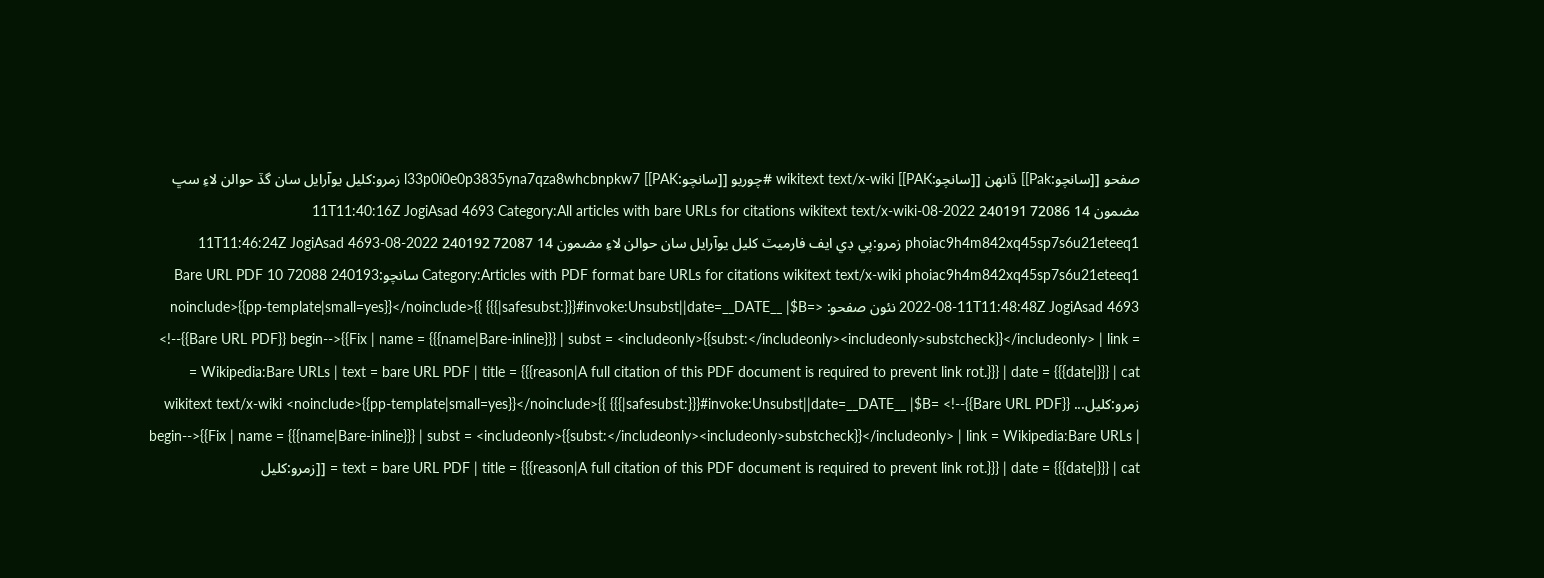صفحو [[سانچو:Pak]] ڏانهن [[سانچو:PAK]] wikitext text/x-wiki #چوريو [[سانچو:PAK]] l33p0i0e0p3835yna7qza8whcbnpkw7 زمرو:کليل يوآرايل سان گڏ حوالن لاءِ سڀ مضمون 14 72086 240191 2022-08-11T11:40:16Z JogiAsad 4693 Category:All articles with bare URLs for citations wikitext text/x-wiki phoiac9h4m842xq45sp7s6u21eteeq1 زمرو:پي ڊي ايف فارميٽ کليل يوآرايل سان حوالن لاءِ مضمون 14 72087 240192 2022-08-11T11:46:24Z JogiAsad 4693 Category:Articles with PDF format bare URLs for citations wikitext text/x-wiki phoiac9h4m842xq45sp7s6u21eteeq1 سانچو:Bare URL PDF 10 72088 240193 2022-08-11T11:48:48Z JogiAsad 4693 نئون صفحو: <noinclude>{{pp-template|small=yes}}</noinclude>{{ {{{|safesubst:}}}#invoke:Unsubst||date=__DATE__ |$B= <!--{{Bare URL PDF}} begin-->{{Fix | name = {{{name|Bare-inline}}} | subst = <includeonly>{{subst:</includeonly><includeonly>substcheck}}</includeonly> | link = Wikipedia:Bare URLs | text = bare URL PDF | title = {{{reason|A full citation of this PDF document is required to prevent link rot.}}} | date = {{{date|}}} | cat = زمرو:کليل... wikitext text/x-wiki <noinclude>{{pp-template|small=yes}}</noinclude>{{ {{{|safesubst:}}}#invoke:Unsubst||date=__DATE__ |$B= <!--{{Bare URL PDF}} begin-->{{Fix | name = {{{name|Bare-inline}}} | subst = <includeonly>{{subst:</includeonly><includeonly>substcheck}}</includeonly> | link = Wikipedia:Bare URLs | text = bare URL PDF | title = {{{reason|A full citation of this PDF document is required to prevent link rot.}}} | date = {{{date|}}} | cat = [[زمرو:کليل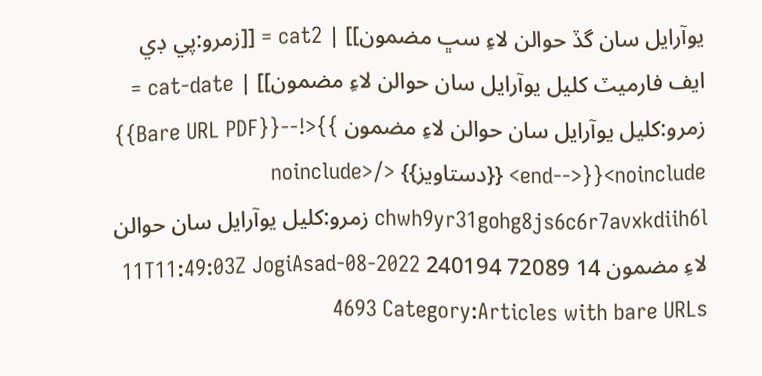يوآرايل سان گڏ حوالن لاءِ سڀ مضمون]] | cat2 = [[زمرو:پي ڊي ايف فارميٽ کليل يوآرايل سان حوالن لاءِ مضمون]] | cat-date = زمرو:کليل يوآرايل سان حوالن لاءِ مضمون }}<!--{{Bare URL PDF}} end-->}}<noinclude> {{دستاويز}} </noinclude> chwh9yr31gohg8js6c6r7avxkdiih6l زمرو:کليل يوآرايل سان حوالن لاءِ مضمون 14 72089 240194 2022-08-11T11:49:03Z JogiAsad 4693 Category:Articles with bare URLs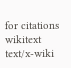for citations wikitext text/x-wiki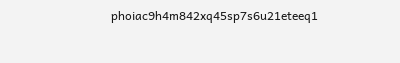phoiac9h4m842xq45sp7s6u21eteeq1